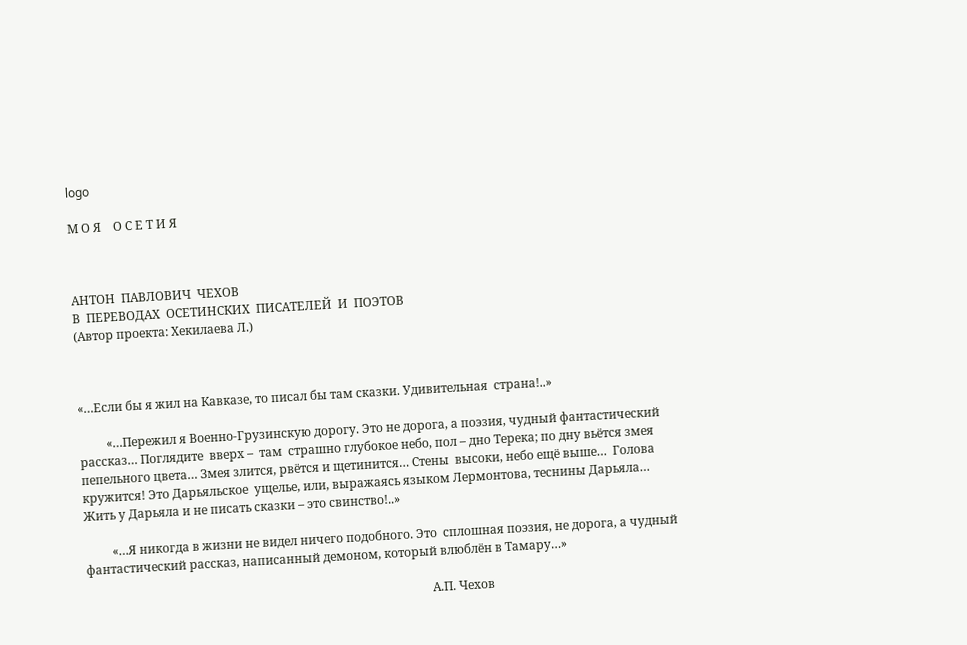logo

М О Я    О С Е Т И Я



АНТОН  ПАВЛОВИЧ  ЧЕХОВ
В  ПЕРЕВОДАХ  ОСЕТИНСКИХ  ПИСАТЕЛЕЙ  И  ПОЭТОВ
(Автор проекта: Хекилаева Л.)



«…Если бы я жил на Кавказе, то писал бы там сказки. Удивительная  страна!..»

         «…Пережил я Военно-Грузинскую дорогу. Это не дорога, а поэзия, чудный фантастический рассказ… Поглядите  вверх –  там  страшно глубокое небо, пол – дно Терека; по дну вьётся змея  пепельного цвета… Змея злится, рвётся и щетинится… Стены  высоки, небо ещё выше…  Голова кружится! Это Дарьяльское  ущелье, или, выражаясь языком Лермонтова, теснины Дарьяла…   Жить у Дарьяла и не писать сказки – это свинство!..»

         «…Я никогда в жизни не видел ничего подобного. Это  сплошная поэзия, не дорога, а чудный  фантастический рассказ, написанный демоном, который влюблён в Тамару…»

                                                                                                                   А.П. Чехов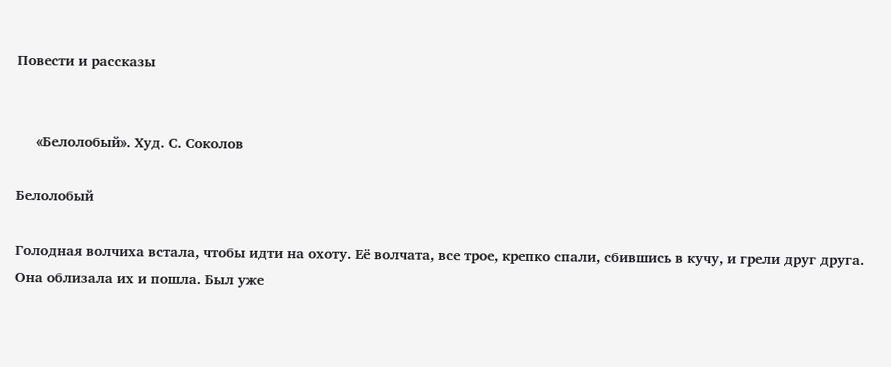Повести и рассказы


     «Белолобый». Худ. С. Соколов

Белолобый

Голодная волчиха встала, чтобы идти на охоту. Её волчата, все трое, крепко спали, сбившись в кучу, и грели друг друга. Она облизала их и пошла. Был уже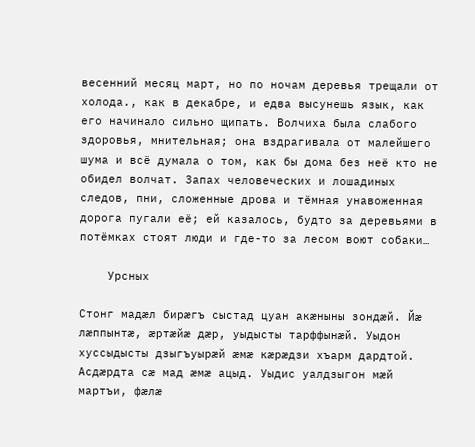весенний месяц март, но по ночам деревья трещали от холода., как в декабре, и едва высунешь язык, как его начинало сильно щипать. Волчиха была слабого здоровья, мнительная; она вздрагивала от малейшего шума и всё думала о том, как бы дома без неё кто не обидел волчат. Запах человеческих и лошадиных следов, пни, сложенные дрова и тёмная унавоженная дорога пугали её; ей казалось, будто за деревьями в потёмках стоят люди и где-то за лесом воют собаки…

    Урсных

Стонг мадæл бирæгъ сыстад цуан акæныны зондæй. Йæ лæппынтæ, æртæйæ дæр, уыдысты тарффынæй. Уыдон хуссыдысты дзыгъуырæй æмæ кæрæдзи хъарм дардтой. Асдæрдта сæ мад æмæ ацыд. Уыдис уалдзыгон мæй мартъи, фæлæ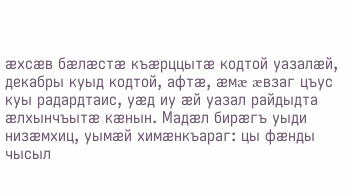æхсæв бæлæстæ къæрццытæ кодтой уазалæй, декабры куыд кодтой, афтæ, æмæ æвзаг цъус куы радардтаис, уæд иу æй уазал райдыдта æлхынчъытæ кæнын. Мадæл бирæгъ уыди низæмхиц, уымæй химæнкъараг: цы фæнды чысыл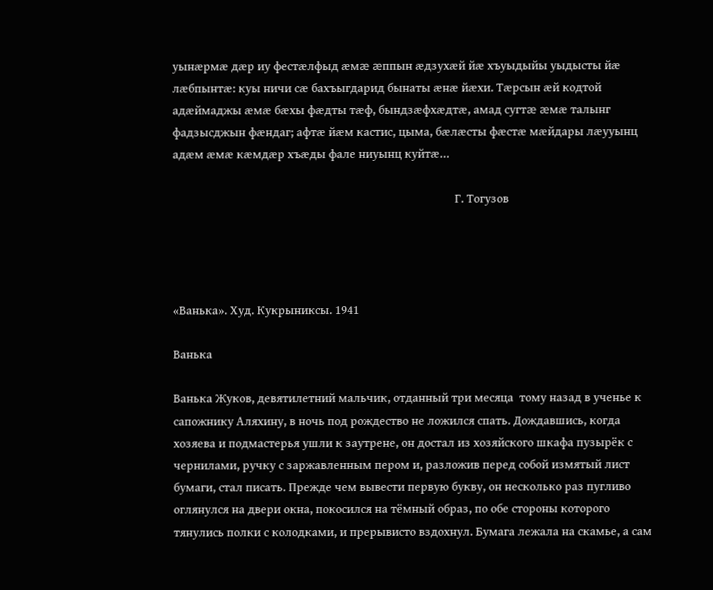уынæрмæ дæр иу фестæлфыд æмæ æппын æдзухæй йæ хъуыдыйы уыдысты йæ лæбпынтæ: куы ничи сæ бахъыгдарид бынаты æнæ йæхи. Тæрсын æй кодтой адæймаджы æмæ бæхы фæдты тæф, бындзæфхæдтæ, амад сугтæ æмæ талынг фадзысджын фæндаг; афтæ йæм кастис, цыма, бæлæсты фæстæ мæйдары лæууынц адæм æмæ кæмдæр хъæды фале ниуынц куйтæ…

                                                                                              Г. Тогузов




«Ванька». Худ. Кукрыниксы. 1941

Ванька

Ванька Жуков, девятилетний мальчик, отданный три месяца  тому назад в ученье к сапожнику Аляхину, в ночь под рождество не ложился спать. Дождавшись, когда хозяева и подмастерья ушли к заутрене, он достал из хозяйского шкафа пузырёк с чернилами, ручку с заржавленным пером и, разложив перед собой измятый лист бумаги, стал писать. Прежде чем вывести первую букву, он несколько раз пугливо оглянулся на двери окна, покосился на тёмный образ, по обе стороны которого тянулись полки с колодками, и прерывисто вздохнул. Бумага лежала на скамье, а сам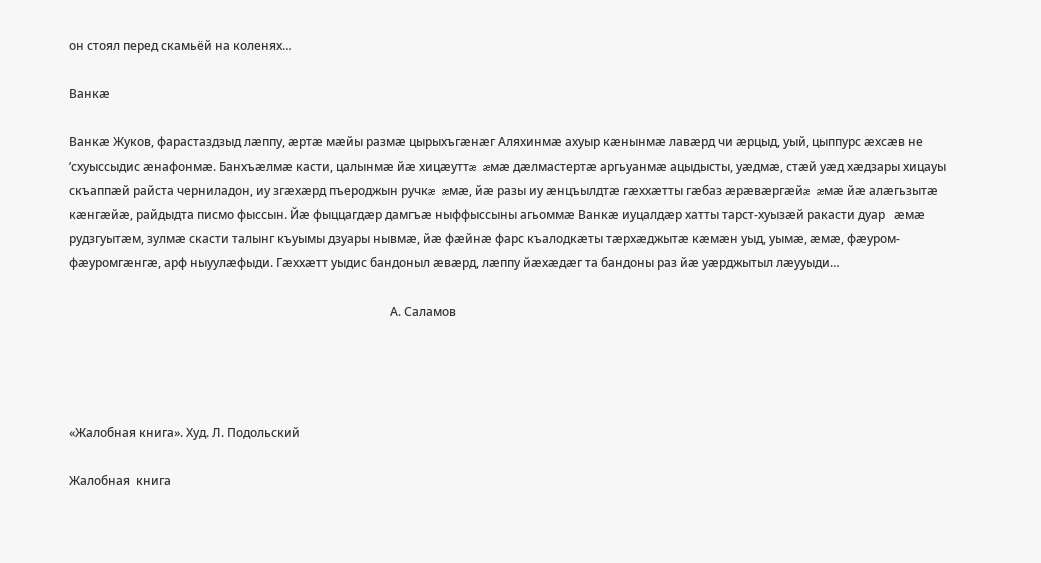он стоял перед скамьёй на коленях…

Ванкæ

Ванкæ Жуков, фарастаздзыд лæппу, æртæ мæйы размæ цырыхъгæнæг Аляхинмæ ахуыр кæнынмæ лавæрд чи æрцыд, уый, цыппурс æхсæв не ’схуыссыдис æнафонмæ. Банхъæлмæ касти, цалынмæ йæ хицæуттæ æмæ дæлмастертæ аргьуанмæ ацыдысты, уæдмæ, стæй уæд хæдзары хицауы скъаппæй райста черниладон, иу згæхæрд пъероджын ручкæ æмæ, йæ разы иу æнцъылдтæ гæххæтты гæбаз æрæвæргæйæ æмæ йæ алæгьзытæ кæнгæйæ, райдыдта писмо фыссын. Йæ фыццагдæр дамгъæ ныффыссыны агьоммæ Ванкæ иуцалдæр хатты тарст-хуызæй ракасти дуар   æмæ рудзгуытæм, зулмæ скасти талынг къуымы дзуары нывмæ, йæ фæйнæ фарс къалодкæты тæрхæджытæ кæмæн уыд, уымæ, æмæ, фæуром-фæуромгæнгæ, арф ныуулæфыди. Гæххæтт уыдис бандоныл æвæрд, лæппу йæхæдæг та бандоны раз йæ уæрджытыл лæууыди…

                                                                                                           А. Саламов




«Жалобная книга». Худ. Л. Подольский

Жалобная  книга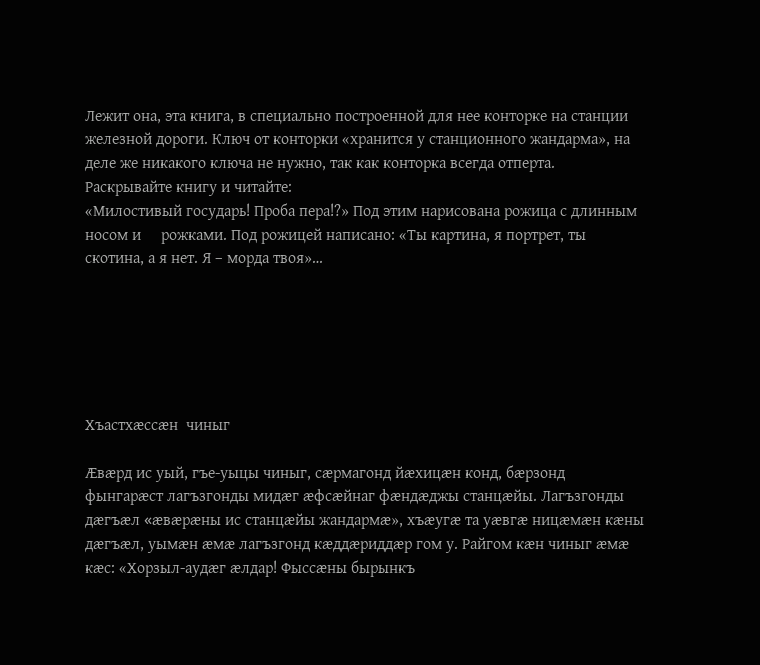Лежит она, эта книга, в специально построенной для нее конторке на станции железной дороги. Ключ от конторки «хранится у станционного жандарма», на деле же никакого ключа не нужно, так как конторка всегда отперта. Раскрывайте книгу и читайте:
«Милостивый государь! Проба пера!?» Под этим нарисована рожица с длинным носом и     рожками. Под рожицей написано: «Ты картина, я портрет, ты скотина, а я нет. Я – морда твоя»…






Хъастхæссæн  чиныг

Æвæрд ис уый, гъе-уыцы чиныг, сæрмагонд йæхицæн конд, бæрзонд фынгарæст лагъзгонды мидæг æфсæйнаг фæндæджы станцæйы. Лагъзгонды дæгъæл «æвæрæны ис станцæйы жандармæ», хъæугæ та уæвгæ ницæмæн кæны дæгъæл, уымæн æмæ лагъзгонд кæддæриддæр гом у. Райгом кæн чиныг æмæ кæс: «Хорзыл-аудæг æлдар! Фыссæны бырынкъ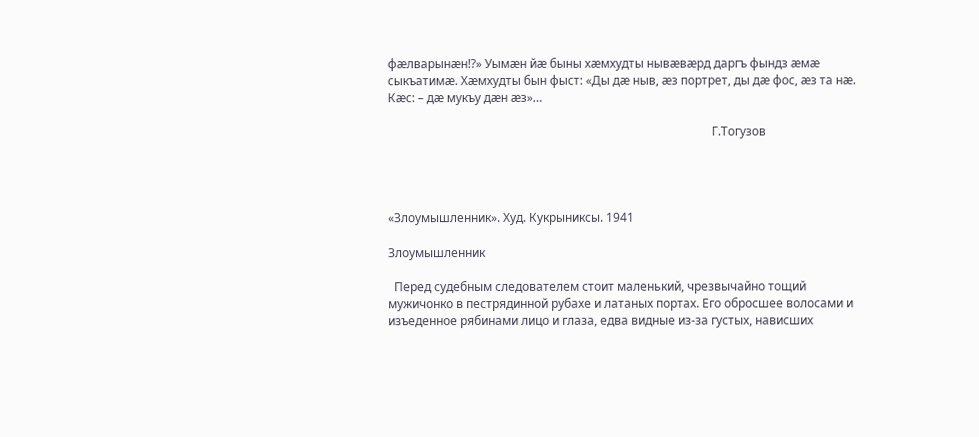фæлварынæн!?» Уымæн йæ быны хæмхудты нывæвæрд даргъ фындз æмæ сыкъатимæ. Хæмхудты бын фыст: «Ды дæ ныв, æз портрет, ды дæ фос, æз та нæ. Кæс: – дæ мукъу дæн æз»…

                                                                                                            Г.Тогузов




«Злоумышленник». Худ. Кукрыниксы. 1941

Злоумышленник

  Перед судебным следователем стоит маленький, чрезвычайно тощий мужичонко в пестрядинной рубахе и латаных портах. Его обросшее волосами и изъеденное рябинами лицо и глаза, едва видные из-за густых, нависших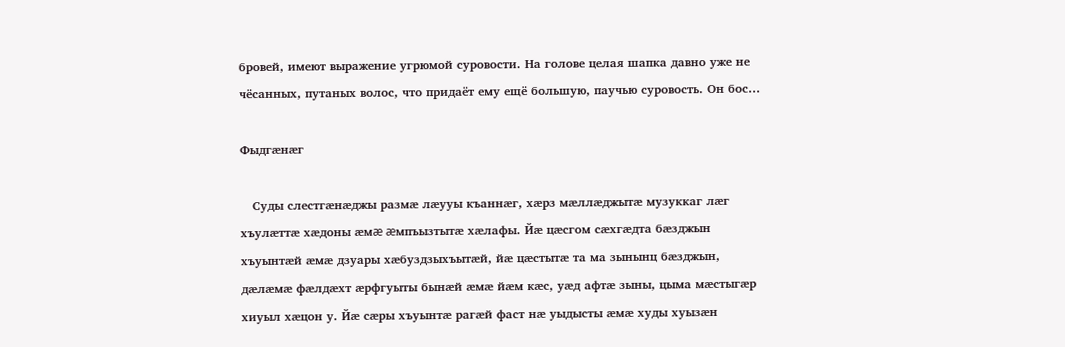бровей, имеют выражение угрюмой суровости. На голове целая шапка давно уже не чёсанных, путаных волос, что придаёт ему ещё большую, паучью суровость. Он бос…

Фыдгæнæг

   Суды слестгæнæджы размæ лæууы къаннæг, хæрз мæллæджытæ музуккаг лæг хъулæттæ хæдоны æмæ æмпъызтытæ хæлафы. Йæ цæсгом сæхгæдта бæзджын хъуынтæй æмæ дзуары хæбуздзыхъытæй, йæ цæстытæ та ма зынынц бæзджын, дæлæмæ фæлдæхт æрфгуыты бынæй æмæ йæм кæс, уæд афтæ зыны, цыма мæстыгæр хиуыл хæцон у. Йæ сæры хъуынтæ рагæй фаст нæ уыдысты æмæ худы хуызæн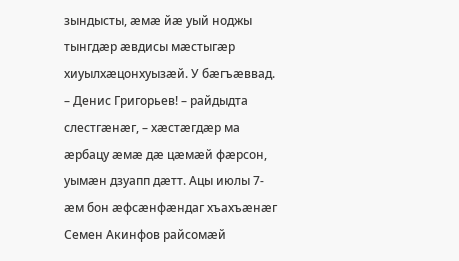зындысты, æмæ йæ уый ноджы тынгдæр æвдисы мæстыгæр хиуылхæцонхуызæй. У бæгъæввад.
– Денис Григорьев! – райдыдта слестгæнæг, – хæстæгдæр ма æрбацу æмæ дæ цæмæй фæрсон, уымæн дзуапп дæтт. Ацы июлы 7-æм бон æфсæнфæндаг хъахъæнæг Семен Акинфов райсомæй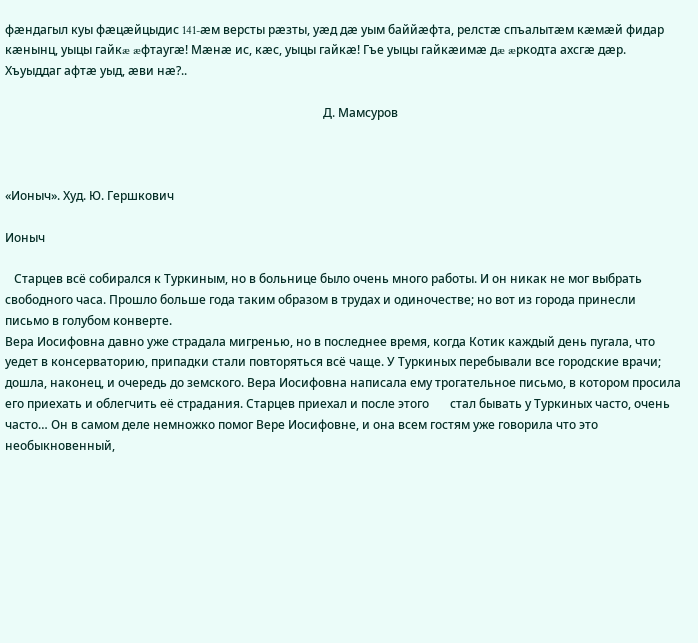фæндагыл куы фæцæйцыдис 141-æм версты рæзты, уæд дæ уым баййæфта, релстæ спъалытæм кæмæй фидар кæнынц, уыцы гайкæ æфтаугæ! Мæнæ ис, кæс, уыцы гайкæ! Гъе уыцы гайкæимæ дæ æркодта ахсгæ дæр. Хъуыддаг афтæ уыд, æви нæ?..

                                                                                                          Д. Мамсуров



«Ионыч». Худ. Ю. Гершкович

Ионыч

   Старцев всё собирался к Туркиным, но в больнице было очень много работы. И он никак не мог выбрать свободного часа. Прошло больше года таким образом в трудах и одиночестве; но вот из города принесли письмо в голубом конверте.
Вера Иосифовна давно уже страдала мигренью, но в последнее время, когда Котик каждый день пугала, что уедет в консерваторию, припадки стали повторяться всё чаще. У Туркиных перебывали все городские врачи; дошла, наконец, и очередь до земского. Вера Иосифовна написала ему трогательное письмо, в котором просила его приехать и облегчить её страдания. Старцев приехал и после этого       стал бывать у Туркиных часто, очень часто… Он в самом деле немножко помог Вере Иосифовне, и она всем гостям уже говорила что это необыкновенный,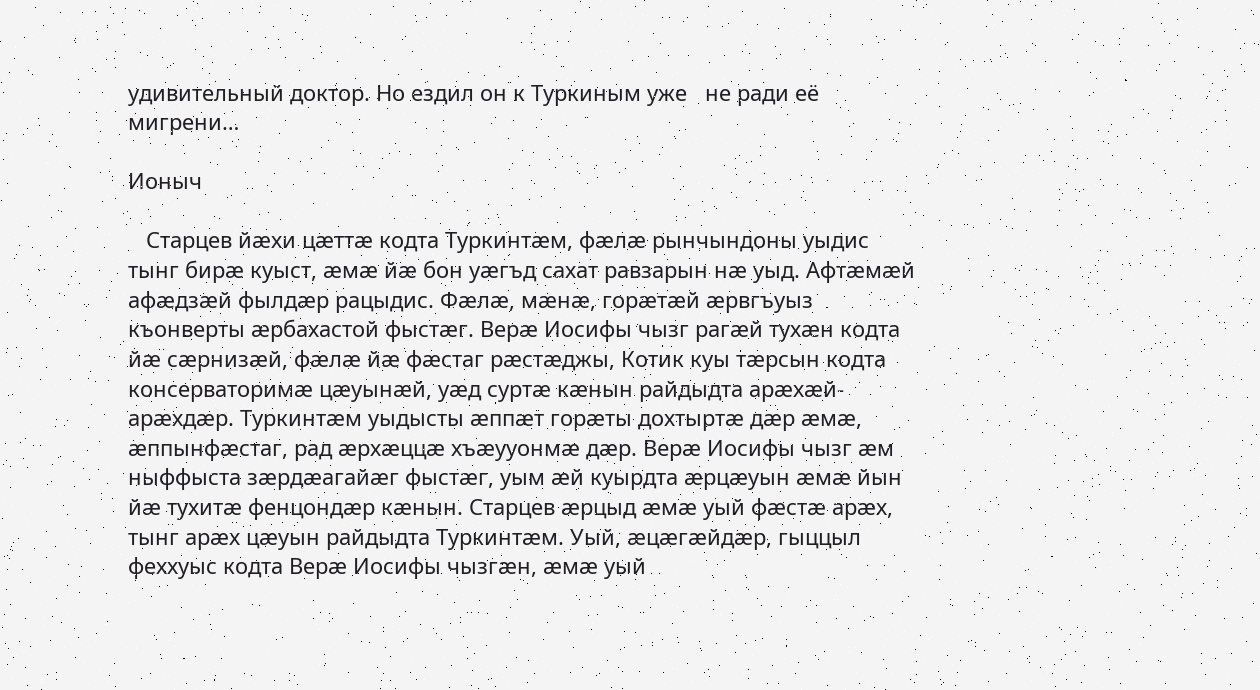удивительный доктор. Но ездил он к Туркиным уже   не ради её мигрени…

Ионыч

   Старцев йæхи цæттæ кодта Туркинтæм, фæлæ рынчындоны уыдис тынг бирæ куыст, æмæ йæ бон уæгъд сахат равзарын нæ уыд. Афтæмæй афæдзæй фылдæр рацыдис. Фæлæ, мæнæ, горæтæй æрвгъуыз къонверты æрбахастой фыстæг. Верæ Иосифы чызг рагæй тухæн кодта йæ сæрнизæй, фæлæ йæ фæстаг рæстæджы, Котик куы тæрсын кодта консерваторимæ цæуынæй, уæд суртæ кæнын райдыдта арæхæй-арæхдæр. Туркинтæм уыдысты æппæт горæты дохтыртæ дæр æмæ, æппынфæстаг, рад æрхæццæ хъæууонмæ дæр. Beрæ Иосифы чызг æм ныффыста зæрдæагайæг фыстæг, уым æй куырдта æрцæуын æмæ йын йæ тухитæ фенцондæр кæнын. Старцев æрцыд æмæ уый фæстæ арæх, тынг арæх цæуын райдыдта Туркинтæм. Уый, æцæгæйдæр, гыццыл феххуыс кодта Верæ Иосифы чызгæн, æмæ уый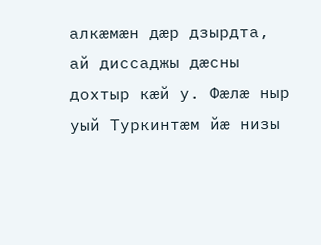алкæмæн дæр дзырдта, ай диссаджы дæсны дохтыр кæй у. Фæлæ ныр уый Туркинтæм йæ низы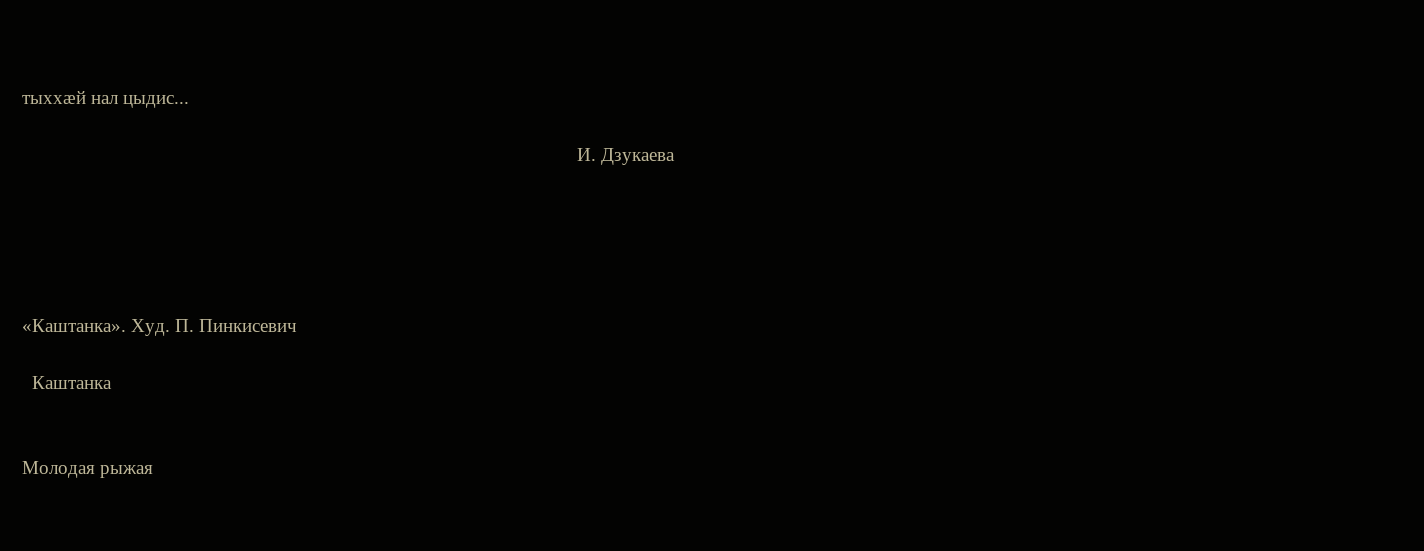тыххæй нал цыдис...

                                                                                                               И. Дзукаева





«Каштанка». Худ. П. Пинкисевич

  Каштанка


Молодая рыжая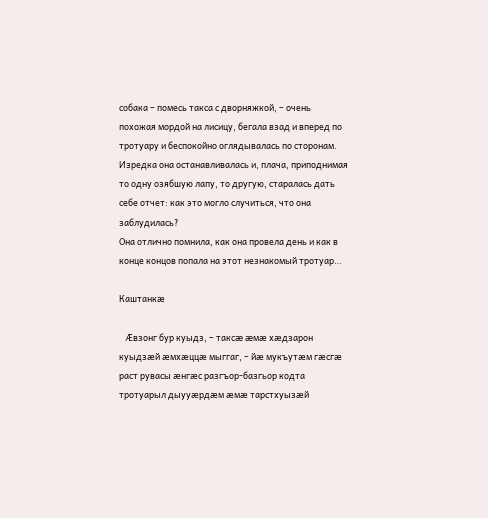собака – помесь такса с дворняжкой, – очень похожая мордой на лисицу, бегала взад и вперед по тротуару и беспокойно оглядывалась по сторонам. Изредка она останавливалась и, плача, приподнимая то одну озябшую лапу, то другую, старалась дать себе отчет: как это могло случиться, что она заблудилась?
Она отлично помнила, как она провела день и как в конце концов попала на этот незнакомый тротуар…

Каштанкæ

   Æвзонг бур куыдз, – таксæ æмæ хæдзарон куыдзæй æмхæццæ мыггаг, – йæ мукъутæм гæсгæ раст рувасы æнгæс разгъор-базгьор кодта тротуарыл дыууæрдæм æмæ тарстхуызæй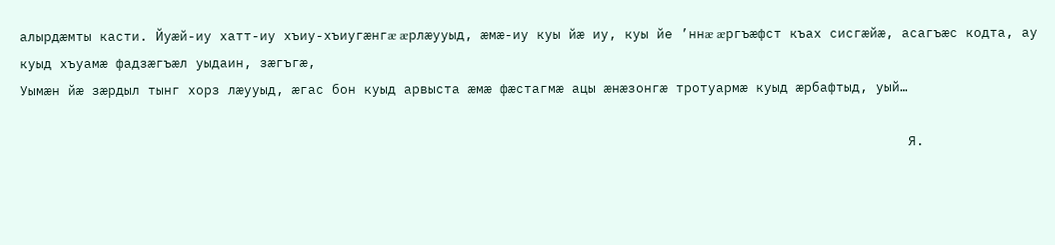алырдæмты касти. Йуæй-иу хатт-иу хъиу-хъиугæнгæ æрлæууыд, æмæ-иу куы йæ иу, куы йе ’ннæ æргъæфст къах сисгæйæ, асагъæс кодта, ау куыд хъуамæ фадзæгъæл уыдаин, зæгъгæ,
Уымæн йæ зæрдыл тынг хорз лæууыд, æгас бон куыд арвыста æмæ фæстагмæ ацы æнæзонгæ тротуармæ куыд æрбафтыд, уый…

                                                                                                               Я.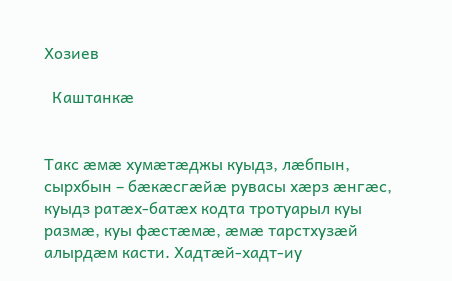Хозиев

  Каштанкæ


Такс æмæ хумæтæджы куыдз, лæбпын, сырхбын – бæкæсгæйæ рувасы хæрз æнгæс, куыдз ратæх-батæх кодта тротуарыл куы размæ, куы фæстæмæ, æмæ тарстхузæй алырдæм касти. Хадтæй-хадт-иу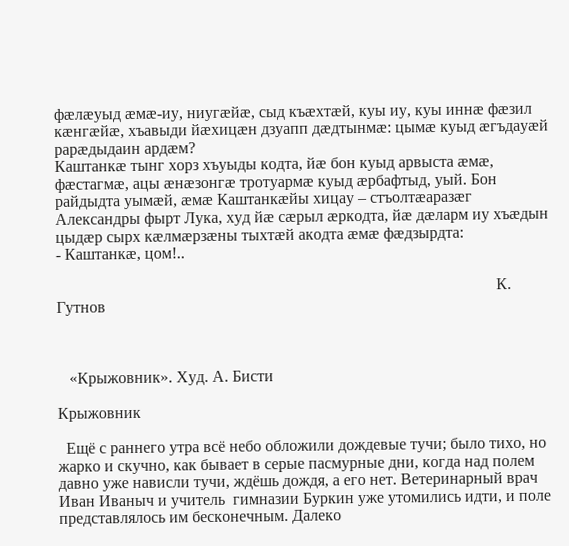фæлæуыд æмæ-иу, ниугæйæ, сыд къæхтæй, куы иу, куы иннæ фæзил кæнгæйæ, хъавыди йæхицæн дзуапп дæдтынмæ: цымæ куыд æгъдауæй рарæдыдаин ардæм?
Каштанкæ тынг хорз хъуыды кодта, йæ бон куыд арвыста æмæ, фæстагмæ, ацы æнæзонгæ тротуармæ куыд æрбафтыд, уый. Бон райдыдта уымæй, æмæ Каштанкæйы хицау – стъолтæаразæг Александры фырт Лука, худ йæ сæрыл æркодта, йæ дæларм иу хъæдын цыдæр сырх кæлмæрзæны тыхтæй акодта æмæ фæдзырдта:
- Каштанкæ, цом!..

                                                                                                              К. Гутнов



   «Крыжовник». Худ. А. Бисти

Крыжовник

  Ещё с раннего утра всё небо обложили дождевые тучи; было тихо, но жарко и скучно, как бывает в серые пасмурные дни, когда над полем давно уже нависли тучи, ждёшь дождя, а его нет. Ветеринарный врач Иван Иваныч и учитель  гимназии Буркин уже утомились идти, и поле представлялось им бесконечным. Далеко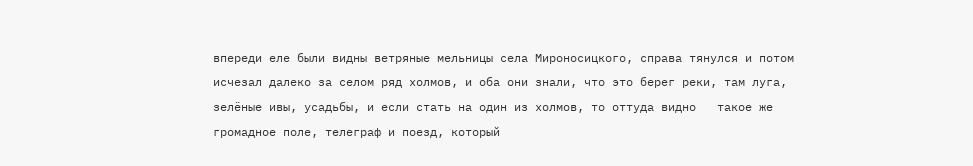впереди еле были видны ветряные мельницы села Мироносицкого, справа тянулся и потом исчезал далеко за селом ряд холмов, и оба они знали, что это берег реки, там луга, зелёные ивы, усадьбы, и если стать на один из холмов, то оттуда видно   такое же громадное поле, телеграф и поезд, который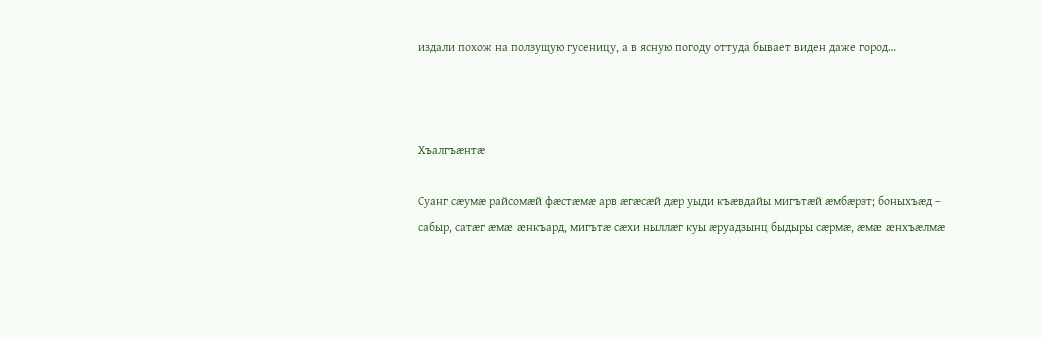издали похож на ползущую гусеницу, а в ясную погоду оттуда бывает виден даже город…



Хъалгъæнтæ

Суанг сæумæ райсомæй фæстæмæ арв æгæсæй дæр уыди къæвдайы мигътæй æмбæрзт; боныхъæд – сабыр, сатæг æмæ æнкъард, мигътæ сæхи ныллæг куы æруадзынц быдыры сæрмæ, æмæ æнхъæлмæ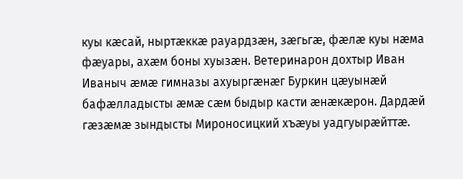куы кæсай, ныртæккæ рауардзæн, зæгьгæ, фæлæ куы нæма фæуары, ахæм боны хуызæн. Ветеринарон дохтыр Иван Иваныч æмæ гимназы ахуыргæнæг Буркин цæуынæй бафæлладысты æмæ сæм быдыр касти æнæкæрон. Дардæй гæзæмæ зындысты Мироносицкий хъæуы уадгуырæйттæ.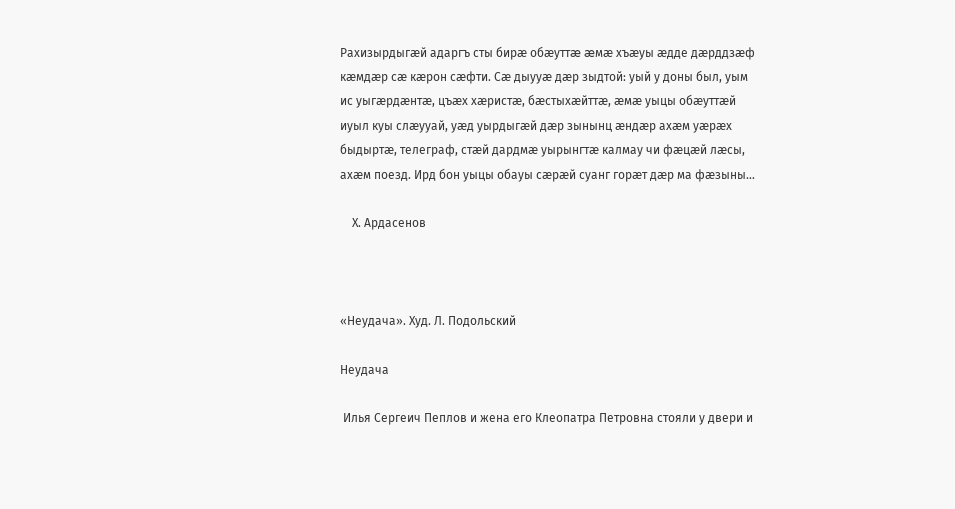Рахизырдыгæй адаргъ сты бирæ обæуттæ æмæ хъæуы æдде дæрддзæф кæмдæр сæ кæрон сæфти. Сæ дыууæ дæр зыдтой: уый у доны был, уым ис уыгæрдæнтæ, цъæх хæристæ, бæстыхæйттæ, æмæ уыцы обæуттæй иуыл куы слæууай, уæд уырдыгæй дæр зынынц æндæр ахæм уæрæх быдыртæ, телеграф, стæй дардмæ уырынгтæ калмау чи фæцæй лæсы, ахæм поезд. Ирд бон уыцы обауы сæрæй суанг горæт дæр ма фæзыны…

    Х. Ардасенов



«Неудача». Худ. Л. Подольский

Неудача

 Илья Сергеич Пеплов и жена его Клеопатра Петровна стояли у двери и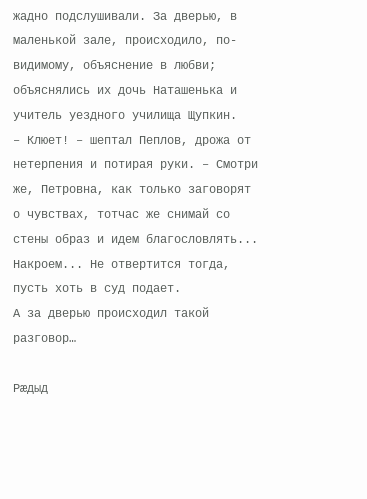жадно подслушивали. За дверью, в маленькой зале, происходило, по-видимому, объяснение в любви; объяснялись их дочь Наташенька и учитель уездного училища Щупкин.
– Клюет! – шептал Пеплов, дрожа от нетерпения и потирая руки. – Смотри же, Петровна, как только заговорят о чувствах, тотчас же снимай со стены образ и идем благословлять... Накроем... Не отвертится тогда, пусть хоть в суд подает.
А за дверью происходил такой разговор…

Рæдыд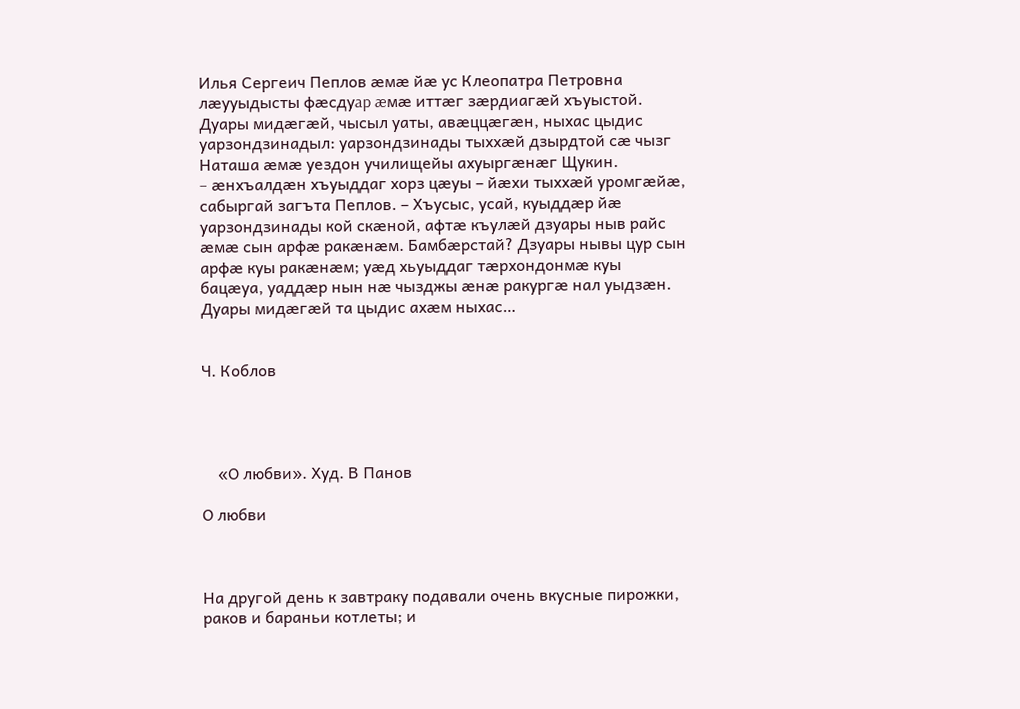Илья Сергеич Пеплов æмæ йæ ус Клеопатpa Петровна лæууыдысты фæсдуap æмæ иттæг зæрдиагæй хъуыстой. Дуары мидæгæй, чысыл уаты, авæццæгæн, ныхас цыдис уарзондзинадыл: уарзондзинады тыххæй дзырдтой сæ чызг Наташа æмæ уездон училищейы ахуыргæнæг Щукин.
– æнхъалдæн хъуыддаг хорз цæуы – йæхи тыххæй уромгæйæ, сабыргай загъта Пеплов. – Хъусыс, усай, куыддæр йæ уарзондзинады кой скæной, афтæ къулæй дзуары ныв райс æмæ сын арфæ ракæнæм. Бамбæрстай? Дзуары нывы цур сын арфæ куы ракæнæм; уæд хьуыддаг тæрхондонмæ куы бацæуа, уаддæр нын нæ чызджы æнæ ракургæ нал уыдзæн. Дуары мидæгæй та цыдис ахæм ныхас…


Ч. Коблов




    «О любви». Худ. В Панов

О любви



На другой день к завтраку подавали очень вкусные пирожки, раков и бараньи котлеты; и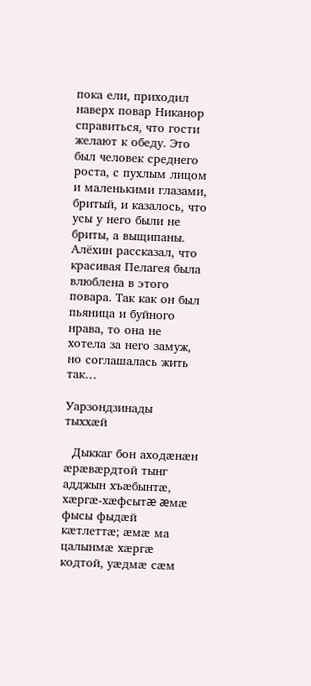пока ели, приходил наверх повар Никанор справиться, что гости желают к обеду. Это был человек среднего роста, с пухлым лицом и маленькими глазами, бритый, и казалось, что усы у него были не бриты, а выщипаны.
Алёхин рассказал, что красивая Пелагея была влюблена в этого повара. Так как он был пьяница и буйного нрава, то она не хотела за него замуж, но соглашалась жить так…

Уарзондзинады   тыххæй

  Дыккаг бон аходæнæн æрæвæрдтой тынг адджын хъæбынтæ, хæргæ-хæфсытæ æмæ фысы фыдæй кæтлеттæ; æмæ ма цалынмæ хæргæ кодтой, уæдмæ сæм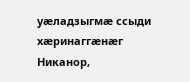уæладзыгмæ ссыди хæринаггæнæг Никанор,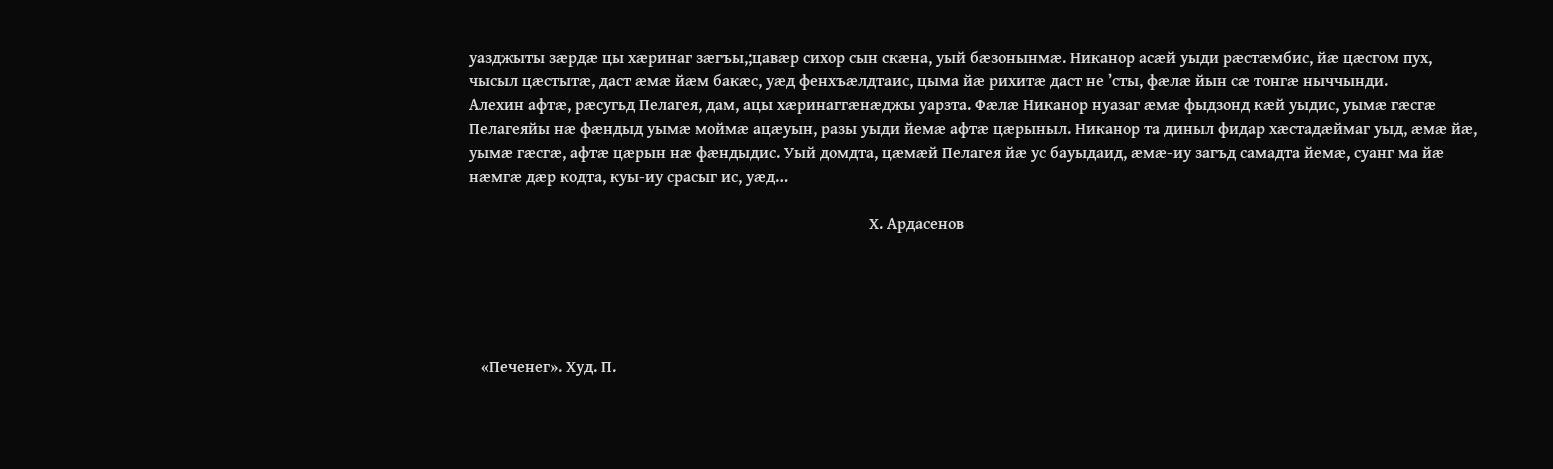уазджыты зæрдæ цы хæринаг зæгъы,;цавæр сихор сын скæна, уый бæзонынмæ. Никанор асæй уыди рæстæмбис, йæ цæсгом пух, чысыл цæстытæ, даст æмæ йæм бакæс, уæд фенхъæлдтаис, цыма йæ рихитæ даст не ’сты, фæлæ йын сæ тонгæ ныччынди.
Алехин афтæ, рæсугьд Пелагея, дам, ацы хæринаггæнæджы уарзта. Фæлæ Никанор нуазаг æмæ фыдзонд кæй уыдис, уымæ гæсгæ Пелагеяйы нæ фæндыд уымæ моймæ ацæуын, разы уыди йемæ афтæ цæрыныл. Никанор та диныл фидар хæстадæймаг уыд, æмæ йæ, уымæ гæсгæ, афтæ цæрын нæ фæндыдис. Уый домдта, цæмæй Пелагея йæ ус бауыдаид, æмæ-иу загъд самадта йемæ, суанг ма йæ нæмгæ дæр кодта, куы-иу срасыг ис, уæд…

                                                                                                    Х. Ардасенов





   «Печенег». Худ. П.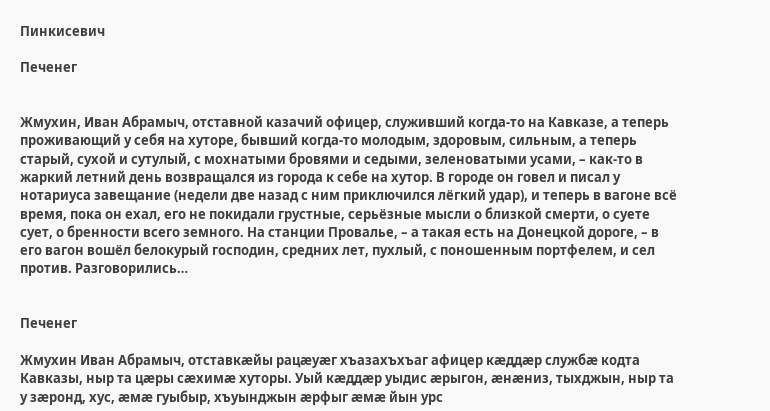Пинкисевич

Печенег


Жмухин, Иван Абрамыч, отставной казачий офицер, служивший когда-то на Кавказе, а теперь проживающий у себя на хуторе, бывший когда-то молодым, здоровым, сильным, а теперь старый, сухой и сутулый, с мохнатыми бровями и седыми, зеленоватыми усами, – как-то в жаркий летний день возвращался из города к себе на хутор. В городе он говел и писал у нотариуса завещание (недели две назад с ним приключился лёгкий удар), и теперь в вагоне всё время, пока он ехал, его не покидали грустные, серьёзные мысли о близкой смерти, о суете сует, о бренности всего земного. На станции Провалье, – а такая есть на Донецкой дороге, – в его вагон вошёл белокурый господин, средних лет, пухлый, с поношенным портфелем, и сел против. Разговорились…


Печенег

Жмухин Иван Абрамыч, отставкæйы рацæуæг хъазахъхъаг афицер кæддæр службæ кодта Кавказы, ныр та цæры сæхимæ хуторы. Уый кæддæр уыдис æрыгон, æнæниз, тыхджын, ныр та у зæронд, хус, æмæ гуыбыр, хъуынджын æрфыг æмæ йын урс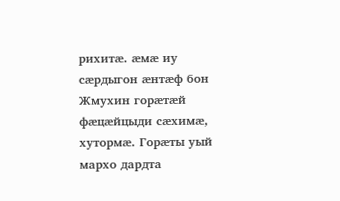рихитæ. æмæ иу сæрдыгон æнтæф бон Жмухин горæтæй фæцæйцыди сæхимæ, хутормæ. Горæты уый мархо дардта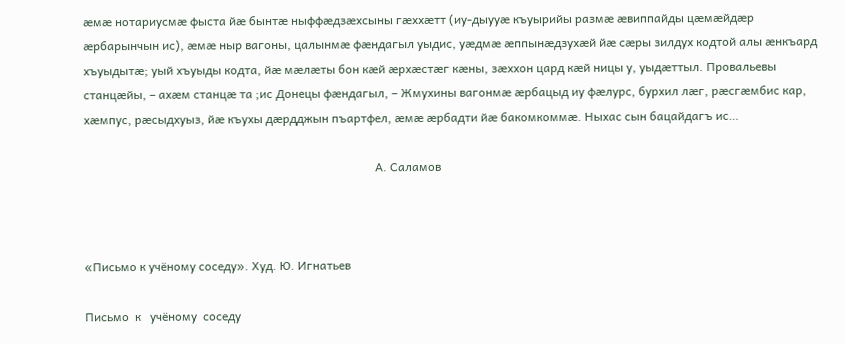æмæ нотариусмæ фыста йæ бынтæ ныффæдзæхсыны гæххæтт (иу-дыууæ къуырийы размæ æвиппайды цæмæйдæр æрбарынчын ис), æмæ ныр вагоны, цалынмæ фæндагыл уыдис, уæдмæ æппынæдзухæй йæ сæры зилдух кодтой алы æнкъард хъуыдытæ; уый хъуыды кодта, йæ мæлæты бон кæй æрхæстæг кæны, зæххон цард кæй ницы у, уыдæттыл. Провальевы станцæйы, – ахæм станцæ та ;ис Донецы фæндагыл, – Жмухины вагонмæ æрбацыд иу фæлурс, бурхил лæг, рæсгæмбис кар, хæмпус, рæсыдхуыз, йæ къухы дæрдджын пъартфел, æмæ æрбадти йæ бакомкоммæ. Ныхас сын бацайдагъ ис…

                                                                                                 А. Саламов



«Письмо к учёному соседу». Худ. Ю. Игнатьев

Письмо  к   учёному  соседу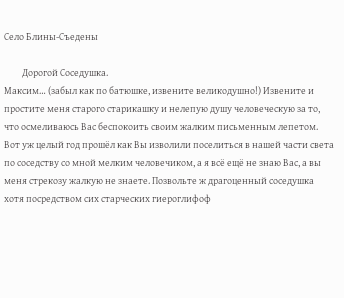Село Блины-Съедены

         Дорогой Соседушка.
Максим… (забыл как по батюшке, извените великодушно!) Извените и простите меня старого старикашку и нелепую душу человеческую за то, что осмеливаюсь Вас беспокоить своим жалким письменным лепетом. Вот уж целый год прошёл как Вы изволили поселиться в нашей части света по соседству со мной мелким человечиком, а я всё ещё не знаю Вас, а вы меня стрекозу жалкую не знаете. Позвольте ж драгоценный соседушка хотя посредством сих старческих гиероглифоф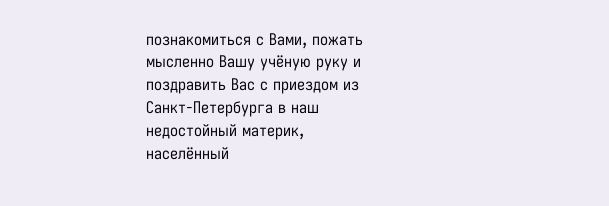познакомиться с Вами, пожать мысленно Вашу учёную руку и поздравить Вас с приездом из Санкт-Петербурга в наш недостойный материк, населённый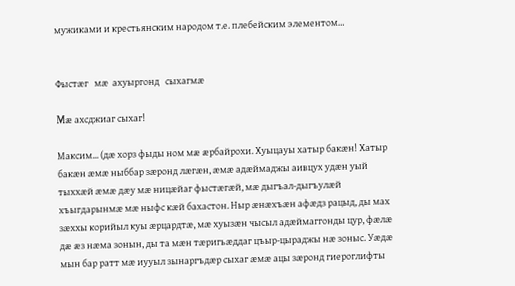мужиками и крестьянским народом т.е. плебейским элементом…


Фыстæг   мæ  ахуыргонд   сыхагмæ

Mæ ахсджиаг сыхаг!

Максим... (дæ хорз фыды ном мæ æрбайрохи. Хуыцауы хатыр бакæн! Хатыр бакæн æмæ ныббар зæронд лæгæн, æмæ адæймаджы аивцух удæн уый тыххæй æмæ дæу мæ ницæйаг фыстæгæй, мæ дыгъал-дыгъулæй хъыгдарынмæ мæ ныфс кæй бахастон. Ныр æнæхъæн афæдз рацыд, ды мах зæххы корийыл куы æрцардтæ, мæ хуызæн чысыл адæймаггонды цур, фæлæ дæ æз нæма зонын, ды та мæн тæригьæддаг цъыр-цыраджы нæ зоныс. Уæдæ мын бар ратт мæ иууыл зынаргъдæр сыхаг æмæ ацы зæронд гиероглифты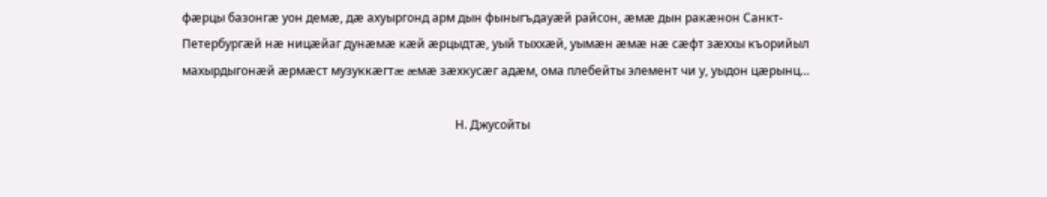фæрцы базонгæ уон демæ, дæ ахуыргонд арм дын фыныгъдауæй райсон, æмæ дын ракæнон Санкт-Петербургæй нæ ницæйаг дунæмæ кæй æрцыдтæ, уый тыххæй, уымæн æмæ нæ сæфт зæххы къорийыл махырдыгонæй æрмæст музуккæгтæ æмæ зæхкусæг адæм, ома плебейты элемент чи у, уыдон цæрынц…

                                                                                           Н. Джусойты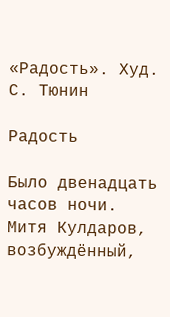«Радость». Худ. С. Тюнин

Радость

Было двенадцать часов ночи.
Митя Кулдаров, возбуждённый,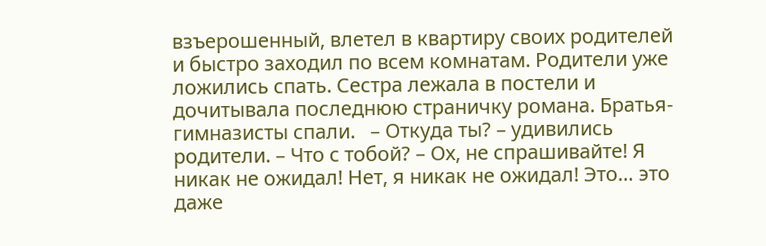взъерошенный, влетел в квартиру своих родителей и быстро заходил по всем комнатам. Родители уже ложились спать. Сестра лежала в постели и дочитывала последнюю страничку романа. Братья-гимназисты спали.   – Откуда ты? – удивились родители. – Что с тобой? – Ох, не спрашивайте! Я никак не ожидал! Нет, я никак не ожидал! Это… это даже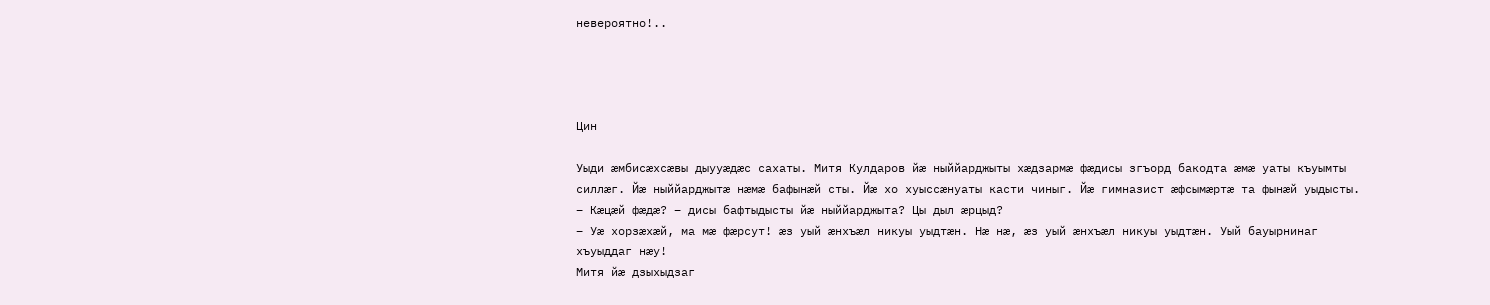невероятно!..




Цин

Уыди æмбисæхсæвы дыууæдæс сахаты. Митя Кулдаров йæ ныййарджыты хæдзармæ фæдисы згъорд бакодта æмæ уаты къуымты силлæг. Йæ ныййарджытæ нæмæ бафынæй сты. Йæ хо хуыссæнуаты касти чиныг. Йæ гимназист æфсымæртæ та фынæй уыдысты.
– Кæцæй фæдæ? – дисы бафтыдысты йæ ныййарджыта? Цы дыл æрцыд?
– Уæ хорзæхæй, ма мæ фæрсут! æз уый æнхъæл никуы уыдтæн. Нæ нæ, æз уый æнхъæл никуы уыдтæн. Уый бауырнинаг хъуыддаг нæу!
Митя йæ дзыхыдзаг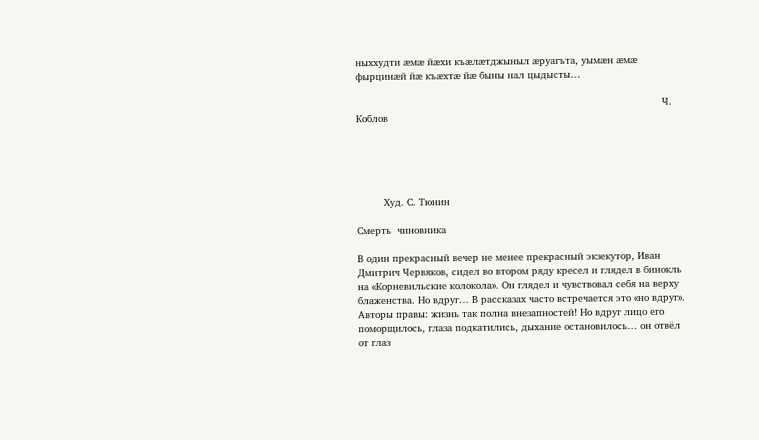ныххудти æмæ йæхи къæлæтджыныл æруагъта, уымæн æмæ фырцинæй йæ къæхтæ йæ быны нал цыдысты…

                                                                                                      Ч. Коблов





         Худ. С. Тюнин

Смерть  чиновника

В один прекрасный вечер не менее прекрасный экзекутор, Иван Дмитрич Червяков, сидел во втором ряду кресел и глядел в бинокль на «Корневильские колокола». Он глядел и чувствовал себя на верху блаженства. Но вдруг… В рассказах часто встречается это «но вдруг». Авторы правы: жизнь так полна внезапностей! Но вдруг лицо его поморщилось, глаза подкатились, дыхание остановилось… он отвёл от глаз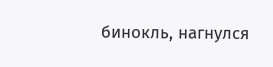бинокль, нагнулся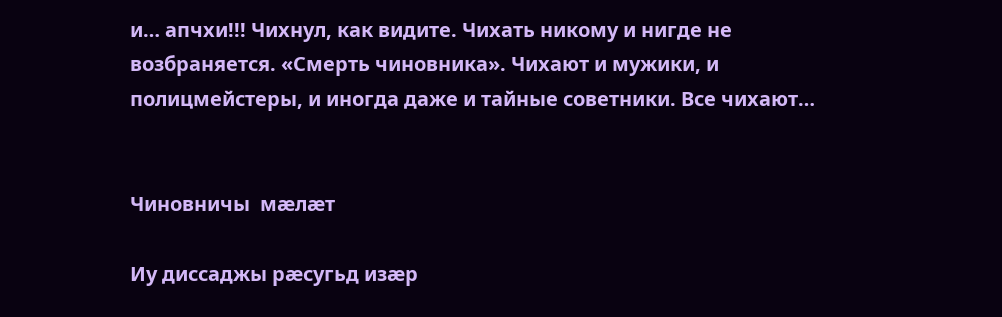и… апчхи!!! Чихнул, как видите. Чихать никому и нигде не возбраняется. «Смерть чиновника». Чихают и мужики, и полицмейстеры, и иногда даже и тайные советники. Все чихают…


Чиновничы  мæлæт

Иу диссаджы рæсугьд изæр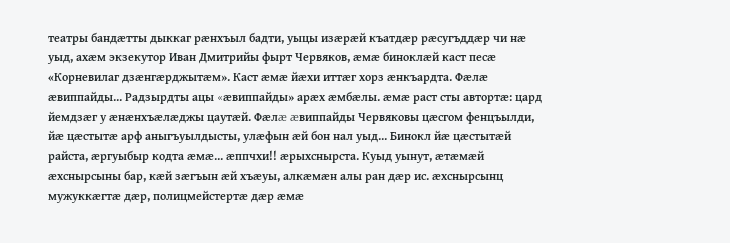театры бандæтты дыккаг рæнхъыл бадти, уыцы изæрæй къатдæр рæсугъддæр чи нæ уыд, ахæм экзекутор Иван Дмитрийы фырт Червяков, æмæ биноклæй каст песæ «Корневилаг дзæнгæрджытæм». Каст æмæ йæхи иттæг хорз æнкъардта. Фæлæ æвиппайды... Радзырдты ацы «æвиппайды» арæх æмбæлы. æмæ раст сты автортæ: цард йемдзæг у æнæнхъæлæджы цаутæй. Фæлæ æвиппайды Червяковы цæсгом фенцъылди, йæ цæстытæ арф аныгъуылдысты, улæфын æй бон нал уыд... Бинокл йæ цæстытæй райста, æргуыбыр кодта æмæ... æппчхи!! æрыхснырста. Куыд уынут, æтæмæй æхснырсыны бар, кæй зæгъын æй хъæуы, алкæмæн алы ран дæр ис. æхснырсынц мужуккæгтæ дæр, полицмейстертæ дæр æмæ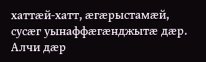хаттæй-хатт, æгæрыстамæй, сусæг уынаффæгæнджытæ дæр. Алчи дæр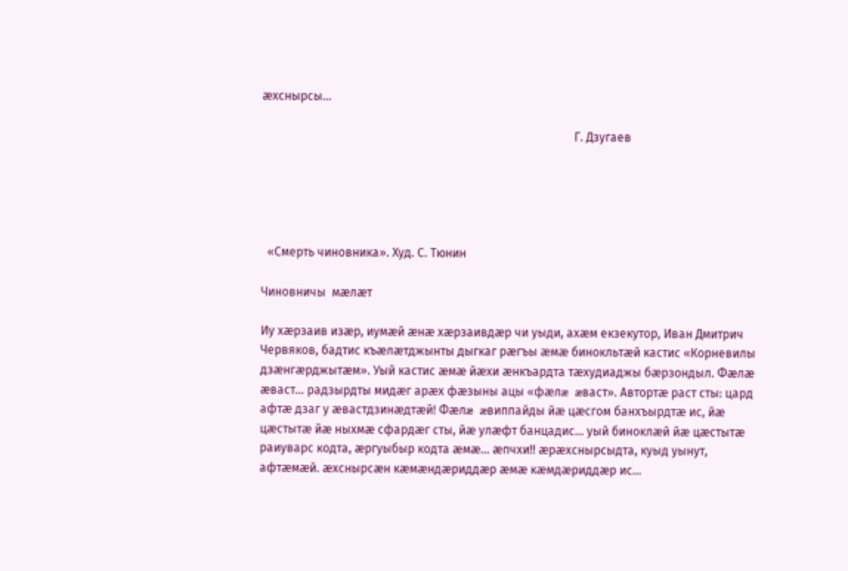æхснырсы…

                                                                                                        Г. Дзугаев





  «Смерть чиновника». Худ. С. Тюнин

Чиновничы  мæлæт

Иу хæрзаив изæр, иумæй æнæ хæрзаивдæр чи уыди, ахæм екзекутор, Иван Дмитрич Червяков, бадтис къæлæтджынты дыгкаг рæгъы æмæ бинокльтæй кастис «Корневилы дзæнгæрджытæм». Уый кастис æмæ йæхи æнкъардта тæхудиаджы бæрзондыл. Фæлæ æваст… радзырдты мидæг арæх фæзыны ацы «фæлæ æваст». Автортæ раст сты: цард афтæ дзаг у æвастдзинæдтæй! Фæлæ æвиппайды йæ цæсгом банхъырдтæ ис, йæ цæстытæ йæ ныхмæ сфардæг сты, йæ улæфт банцадис… уый биноклæй йæ цæстытæ раиуварс кодта, æргуыбыр кодта æмæ… æпчхи!! æрæхснырсыдта, куыд уынут, афтæмæй. æхснырсæн кæмæндæриддæр æмæ кæмдæриддæр ис…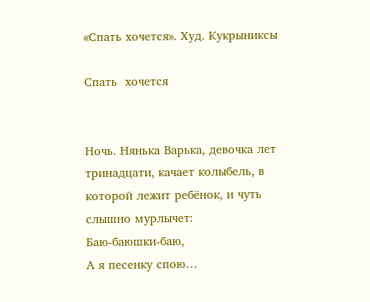«Спать хочется». Худ. Кукрыниксы

Спать  хочется


Ночь. Нянька Варька, девочка лет тринадцати, качает колыбель, в которой лежит ребёнок, и чуть слышно мурлычет:
Баю-баюшки-баю,
А я песенку спою…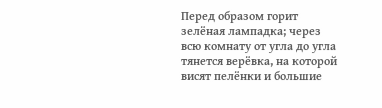Перед образом горит зелёная лампадка; через всю комнату от угла до угла тянется верёвка, на которой висят пелёнки и большие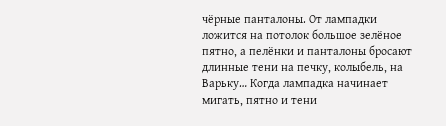чёрные панталоны. От лампадки ложится на потолок большое зелёное пятно, а пелёнки и панталоны бросают длинные тени на печку, колыбель, на Варьку… Когда лампадка начинает мигать, пятно и тени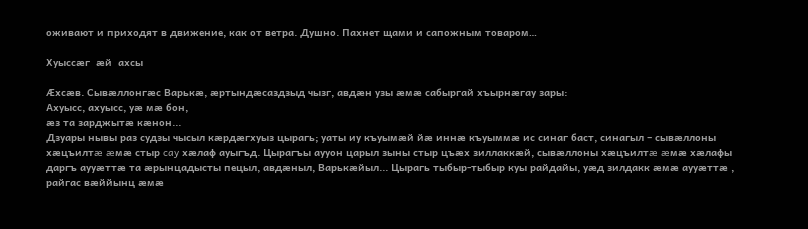оживают и приходят в движение, как от ветра. Душно. Пахнет щами и сапожным товаром…

Хуыссæг  æй  ахсы

Æхсæв. Сывæллонгæс Варькæ, æртындæсаздзыд чызг, авдæн узы æмæ сабыргай хъырнæгау зары:
Ахуысс, ахуысс, уæ мæ бон,
æз та зарджытæ кæнон...
Дзуары нывы раз судзы чысыл кæрдæгхуыз цырагь; уаты иу къуымæй йæ иннæ къуыммæ ис синаг баст, синагыл – сывæллоны хæцъилтæ æмæ стыр cay хæлаф ауыгъд. Цырагъы аууон царыл зыны стыр цъæх зиллаккæй, сывæллоны хæцъилтæ æмæ хæлафы даргъ аууæттæ та æрынцадысты пецыл, авдæныл, Варькæйыл... Цырагь тыбыр-тыбыр куы райдайы, уæд зилдакк æмæ аууæттæ , райгас вæййынц æмæ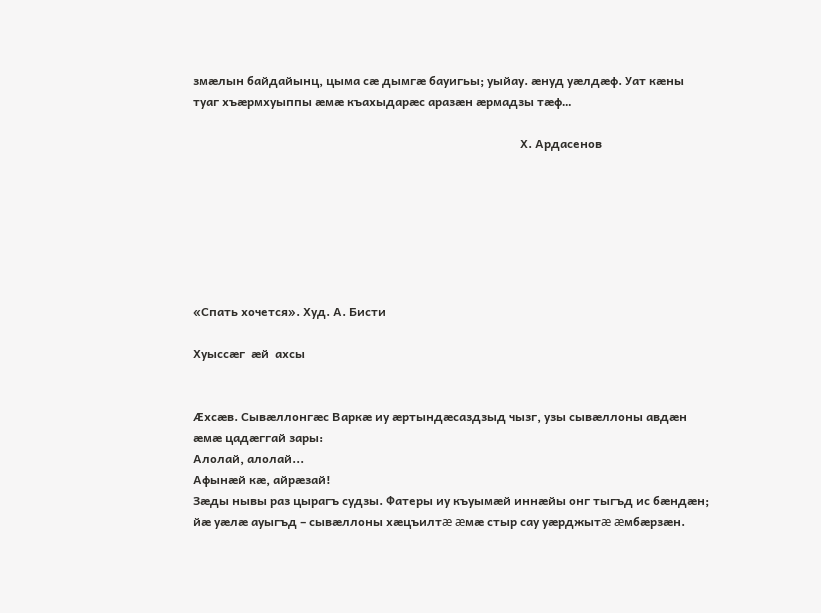змæлын байдайынц, цыма сæ дымгæ бауигьы; уыйау. æнуд уæлдæф. Уат кæны туаг хъæрмхуыппы æмæ къахыдарæс аразæн æрмадзы тæф…

                                                                                                             Х. Ардасенов







«Спать хочется». Худ. А. Бисти

Хуыссæг  æй  ахсы


Æхсæв. Сывæллонгæс Варкæ иу æртындæсаздзыд чызг, узы сывæллоны авдæн æмæ цадæггай зары:
Алолай, алолай...
Афынæй кæ, айрæзай!
Зæды нывы раз цырагъ судзы. Фатеры иу къуымæй иннæйы онг тыгъд ис бæндæн; йæ уæлæ ауыгъд – сывæллоны хæцъилтæ æмæ стыр сау уæрджытæ æмбæрзæн.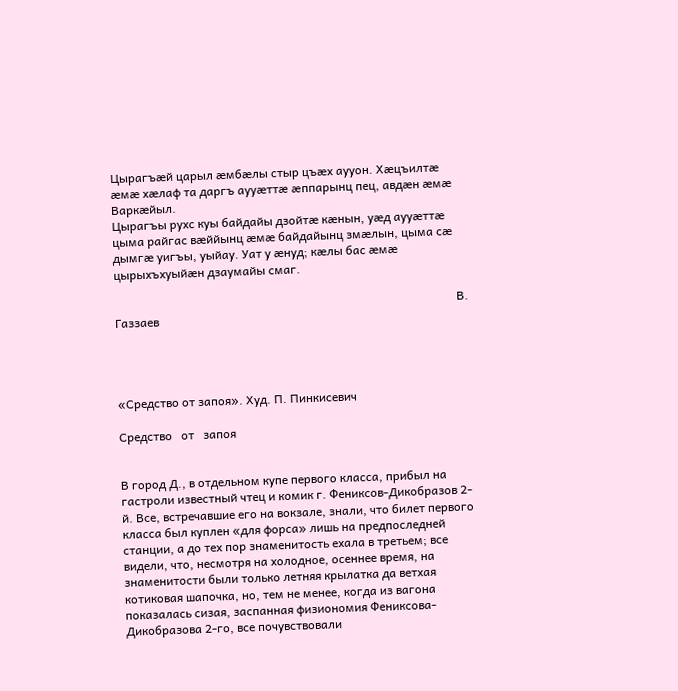Цырагъæй царыл æмбæлы стыр цъæх аууон. Хæцъилтæ æмæ хæлаф та даргъ аууæттæ æппарынц пец, авдæн æмæ Варкæйыл.
Цырагъы рухс куы байдайы дзойтæ кæнын, уæд аууæттæ цыма райгас вæййынц æмæ байдайынц змæлын, цыма сæ дымгæ уигъы, уыйау. Уат у æнуд; кæлы бас æмæ цырыхъхуыйæн дзаумайы смаг.

                                                                                                                  В. Газзаев




«Средство от запоя». Худ. П. Пинкисевич

Средство   от   запоя


В город Д., в отдельном купе первого класса, прибыл на гастроли известный чтец и комик г. Фениксов-Дикобразов 2-й. Все, встречавшие его на вокзале, знали, что билет первого класса был куплен «для форса» лишь на предпоследней станции, а до тех пор знаменитость ехала в третьем; все видели, что, несмотря на холодное, осеннее время, на знаменитости были только летняя крылатка да ветхая котиковая шапочка, но, тем не менее, когда из вагона показалась сизая, заспанная физиономия Фениксова-Дикобразова 2-го, все почувствовали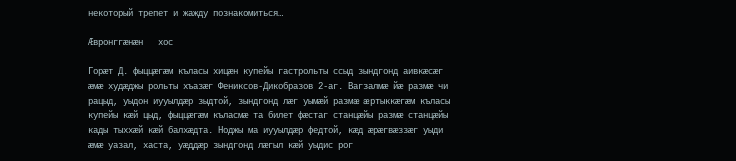некоторый трепет и жажду познакомиться…

Æвронггæнæн   хос

Горæт Д. фыццæгæм къласы хицæн купейы гастрольты ссыд зындгонд аивкæсæг æмæ худæджы рольты хъазæг Фениксов-Дикобразов 2-аг. Вагзалмæ йæ размæ чи рaцыд, уыдон иууылдæр зыдтой, зындгонд лæг уымæй размæ æртыккæгæм къласы купейы кæй цыд, фыццæгæм къласмæ та билет фæстаг станцæйы размæ станцæйы кады тыххæй кæй балхæдта. Ноджы ма иууылдæр федтой, кæд æрæгвæззæг уыди æмæ уазал, хаста, уæддæр зындгонд лæгыл кæй уыдис рог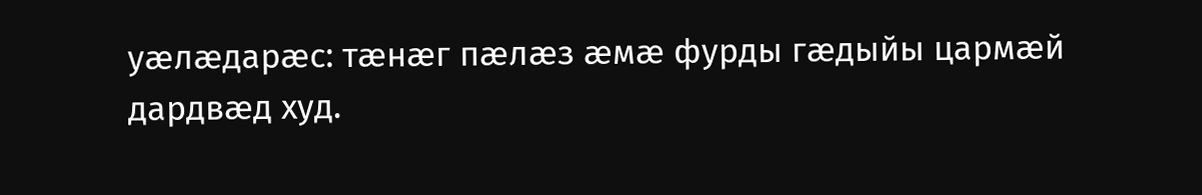уæлæдарæс: тæнæг пæлæз æмæ фурды гæдыйы цармæй дардвæд худ.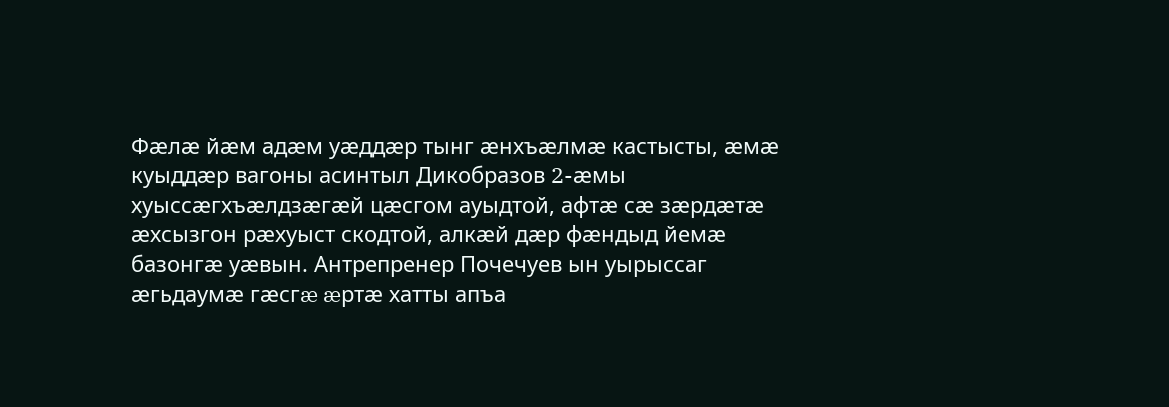Фæлæ йæм адæм уæддæр тынг æнхъæлмæ кастысты, æмæ куыддæр вагоны асинтыл Дикобразов 2-æмы хуыссæгхъæлдзæгæй цæсгом ауыдтой, афтæ сæ зæрдæтæ æхсызгон рæхуыст скодтой, алкæй дæр фæндыд йемæ базонгæ уæвын. Антрепренер Почечуев ын уырыссаг æгьдаумæ гæсгæ æртæ хатты апъа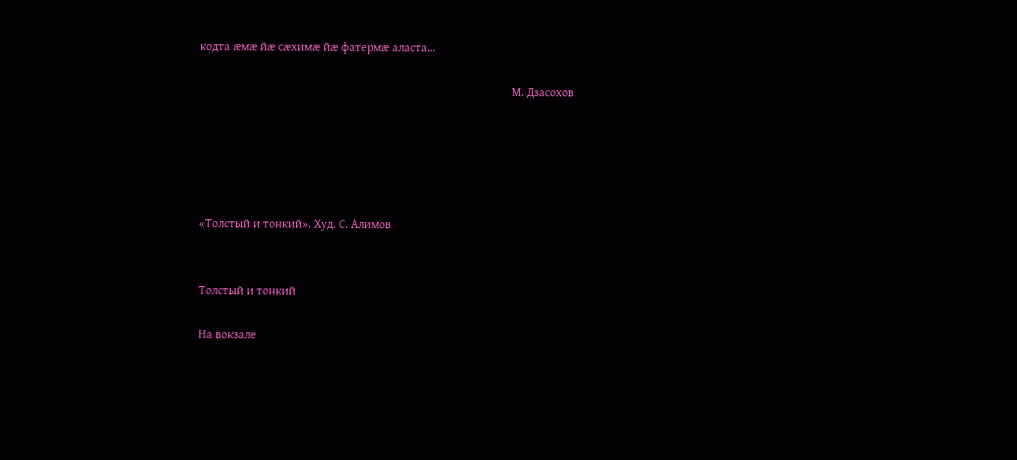кодта æмæ йæ сæхимæ йæ фатермæ аласта…

                                                                                                        М. Дзасохов





«Толстый и тонкий». Худ. С. Алимов


Толстый и тонкий

На вокзале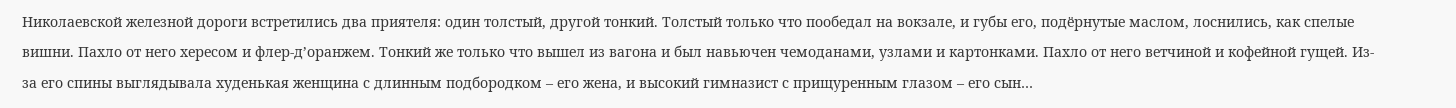Николаевской железной дороги встретились два приятеля: один толстый, другой тонкий. Толстый только что пообедал на вокзале, и губы его, подёрнутые маслом, лоснились, как спелые вишни. Пахло от него хересом и флер-д’оранжем. Тонкий же только что вышел из вагона и был навьючен чемоданами, узлами и картонками. Пахло от него ветчиной и кофейной гущей. Из-за его спины выглядывала худенькая женщина с длинным подбородком – его жена, и высокий гимназист с прищуренным глазом – его сын…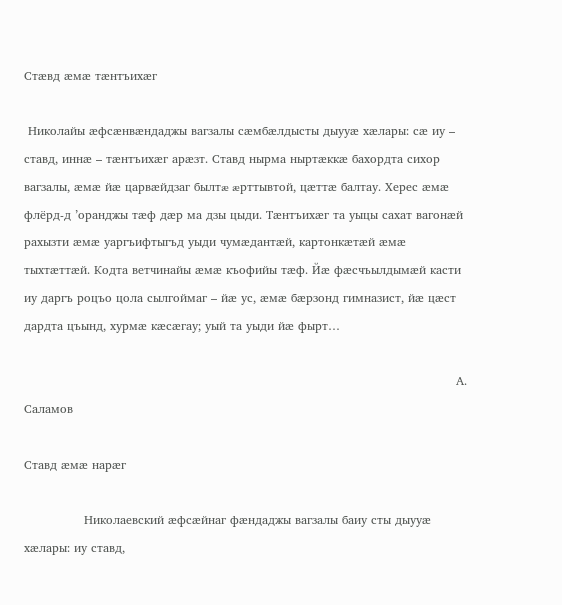Стæвд æмæ тæнтъихæг

 Николайы æфсæнвæндаджы вагзалы сæмбæлдысты дыууæ хæлары: сæ иу – ставд, иннæ – тæнтъихæг арæзт. Ставд нырма ныртæккæ бахордта сихор вагзалы, æмæ йæ царвæйдзаг былтæ æрттывтой, цæттæ балтау. Херес æмæ флёрд-д ’оранджы тæф дæр ма дзы цыди. Тæнтъихæг та уыцы сахат вагонæй рахызти æмæ уаргъифтыгъд уыди чумæдантæй, картонкæтæй æмæ тыхтæттæй. Кодта ветчинайы æмæ къофийы тæф. Йæ фæсчъылдымæй касти иу даргъ роцъо цола сылгоймаг – йæ ус, æмæ бæрзонд гимназист, йæ цæст дардта цъынд, хурмæ кæсæгау; уый та уыди йæ фырт…

                                                                                                            А. Саламов

Ставд æмæ нарæг

               Николаевский æфсæйнаг фæндаджы вагзалы баиу сты дыууæ хæлары: иу ставд,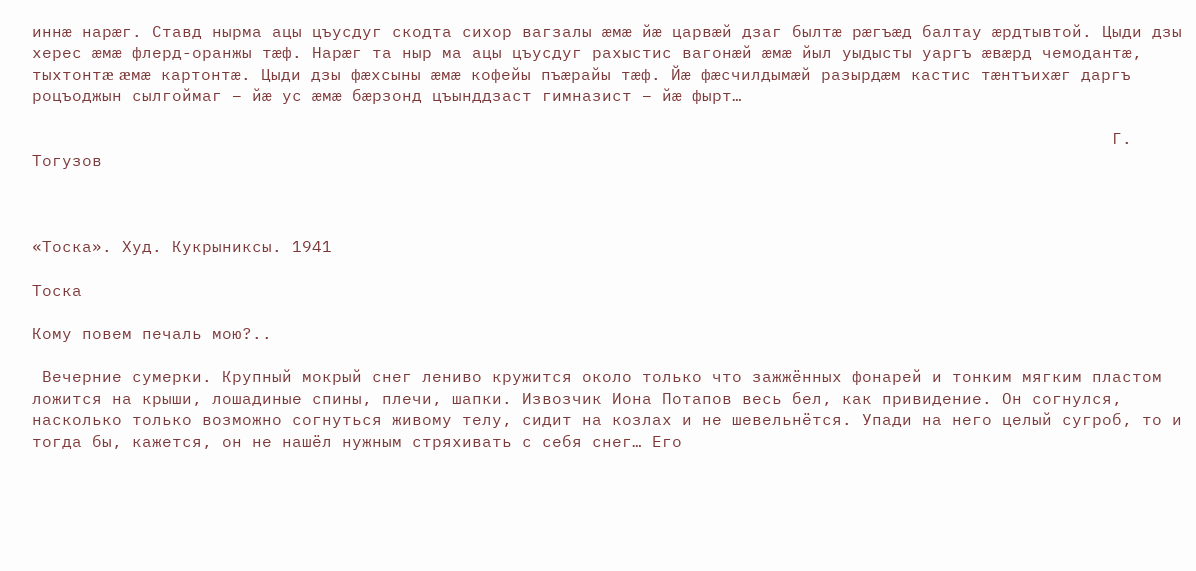иннæ нарæг. Ставд нырма ацы цъусдуг скодта сихор вагзалы æмæ йæ царвæй дзаг былтæ рæгъæд балтау æрдтывтой. Цыди дзы херес æмæ флерд-оранжы тæф. Нарæг та ныр ма ацы цъусдуг рахыстис вагонæй æмæ йыл уыдысты уаргъ æвæрд чемодантæ, тыхтонтæ æмæ картонтæ. Цыди дзы фæхсыны æмæ кофейы пъæрайы тæф. Йæ фæсчилдымæй разырдæм кастис тæнтъихæг даргъ роцъоджын сылгоймаг – йæ ус æмæ бæрзонд цъынддзаст гимназист – йæ фырт…

                                                                                                            Г. Тогузов



«Тоска». Худ. Кукрыниксы. 1941

Тоска

Кому повем печаль мою?..

 Вечерние сумерки. Крупный мокрый снег лениво кружится около только что зажжённых фонарей и тонким мягким пластом ложится на крыши, лошадиные спины, плечи, шапки. Извозчик Иона Потапов весь бел, как привидение. Он согнулся, насколько только возможно согнуться живому телу, сидит на козлах и не шевельнётся. Упади на него целый сугроб, то и тогда бы, кажется, он не нашёл нужным стряхивать с себя снег… Его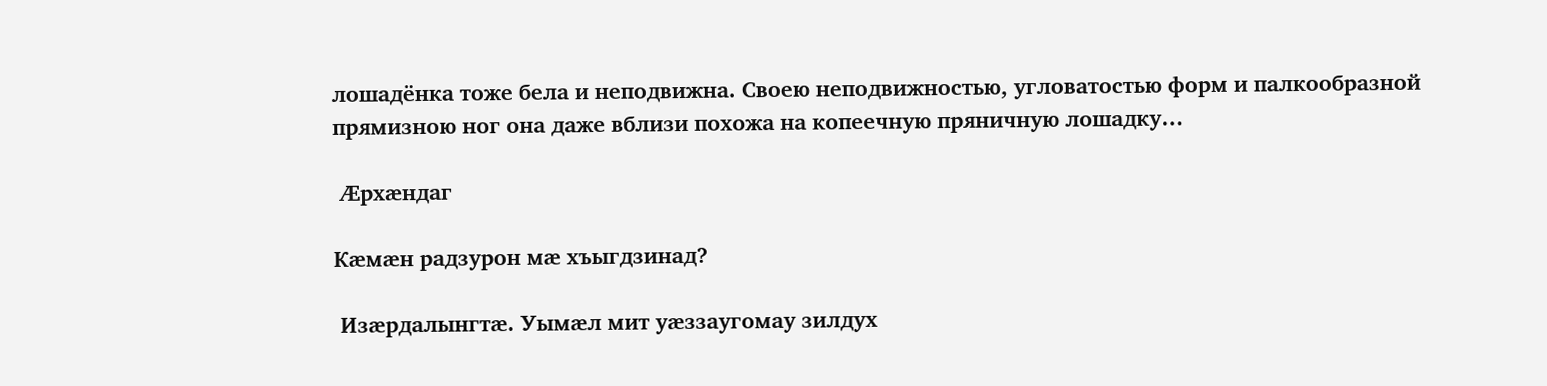лошадёнка тоже бела и неподвижна. Своею неподвижностью, угловатостью форм и палкообразной прямизною ног она даже вблизи похожа на копеечную пряничную лошадку…

 Æрхæндаг

Кæмæн радзурон мæ хъыгдзинад?

 Изæрдалынгтæ. Уымæл мит уæззаугомау зилдух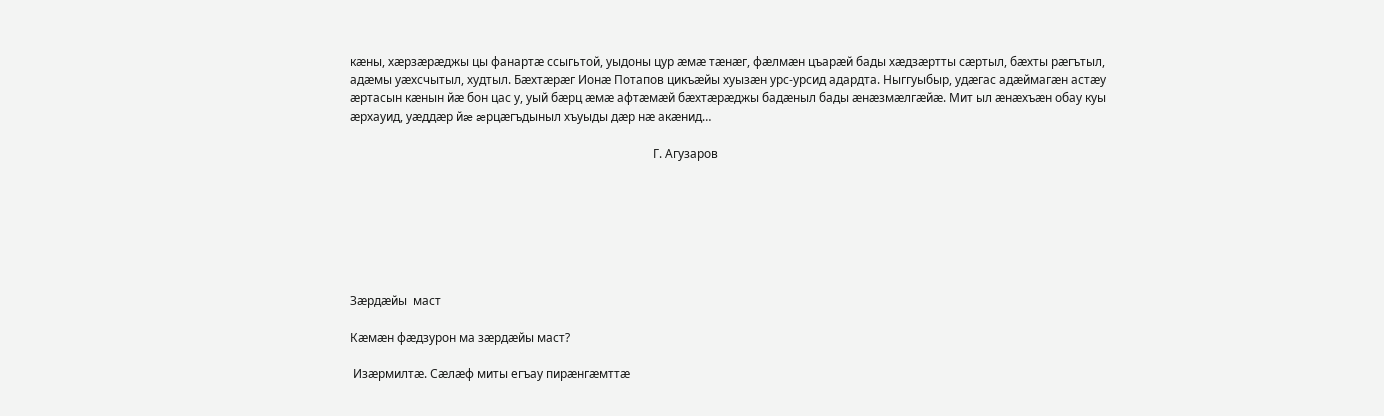кæны, хæрзæрæджы цы фанартæ ссыгьтой, уыдоны цур æмæ тæнæг, фæлмæн цъарæй бады хæдзæртты сæртыл, бæхты рæгътыл, адæмы уæхсчытыл, худтыл. Бæхтæрæг Ионæ Потапов цикъæйы хуызæн урс-урсид адардта. Ныггуыбыр, удæгас адæймагæн астæу æртасын кæнын йæ бон цас у, уый бæрц æмæ афтæмæй бæхтæрæджы бадæныл бады æнæзмæлгæйæ. Мит ыл æнæхъæн обау куы æрхауид, уæддæр йæ æрцæгъдыныл хъуыды дæр нæ акæнид…

                                                                                                     Г. Агузаров







Зæрдæйы  маст

Кæмæн фæдзурон ма зæрдæйы маст?

 Изæрмилтæ. Сæлæф миты егъау пирæнгæмттæ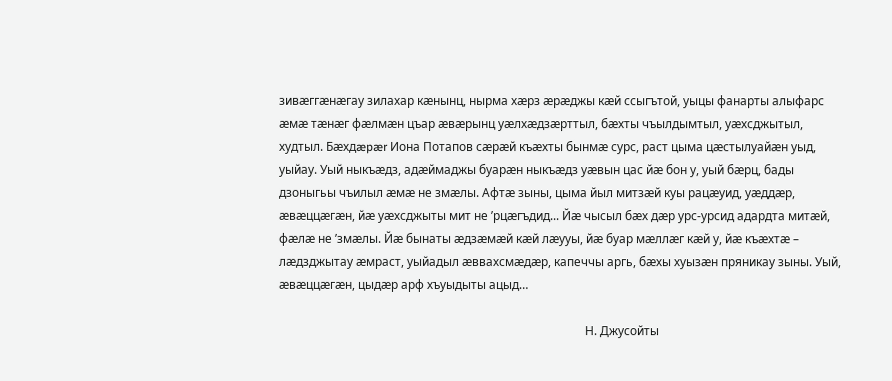зивæггæнæгау зилахар кæнынц, нырма хæрз æрæджы кæй ссыгътой, уыцы фанарты алыфарс æмæ тæнæг фæлмæн цъар æвæрынц уæлхæдзæрттыл, бæхты чъылдымтыл, уæхсджытыл, худтыл. Бæхдæpær Иона Потапов сæрæй къæхты бынмæ сурс, раст цыма цæстылуайæн уыд, уыйау. Уый ныкъæдз, адæймаджы буарæн ныкъæдз уæвын цас йæ бон у, уый бæрц, бады дзоныгьы чъилыл æмæ не змæлы. Афтæ зыны, цыма йыл митзæй куы рацæуид, уæддæр, æвæццæгæн, йæ уæхсджыты мит не ’рцæгъдид... Йæ чысыл бæх дæр урс-урсид адардта митæй, фæлæ не ’змæлы. Йæ бынаты æдзæмæй кæй лæууы, йæ буар мæллæг кæй у, йæ къæхтæ – лæдзджытау æмраст, уыйадыл æввахсмæдæр, капеччы аргь, бæхы хуызæн пряникау зыны. Уый, æвæццæгæн, цыдæр арф хъуыдыты ацыд…

                                                                                                      Н. Джусойты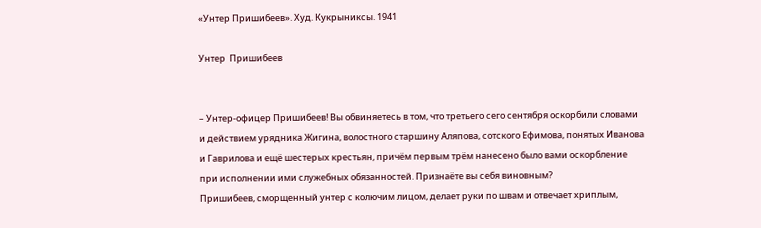«Унтер Пришибеев». Худ. Кукрыниксы. 1941

Унтер  Пришибеев


– Унтер-офицер Пришибеев! Вы обвиняетесь в том, что третьего сего сентября оскорбили словами и действием урядника Жигина, волостного старшину Аляпова, сотского Ефимова, понятых Иванова и Гаврилова и ещё шестерых крестьян, причём первым трём нанесено было вами оскорбление при исполнении ими служебных обязанностей. Признаёте вы себя виновным?
Пришибеев, сморщенный унтер с колючим лицом, делает руки по швам и отвечает хриплым,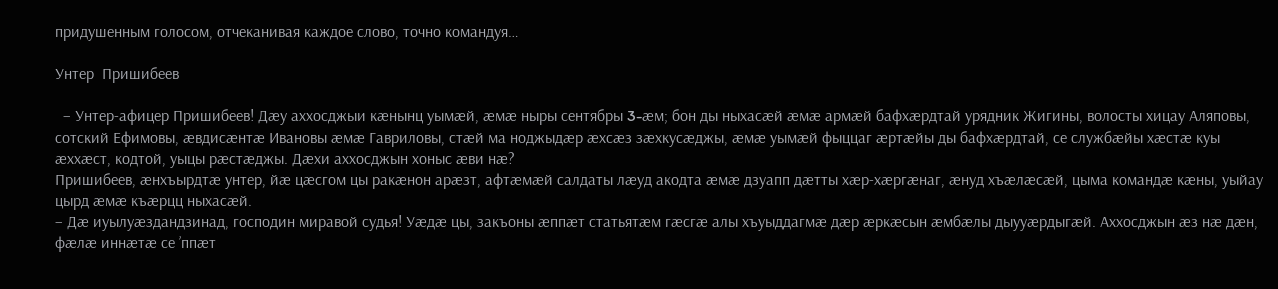придушенным голосом, отчеканивая каждое слово, точно командуя…

Унтер  Пришибеев

  – Унтер-афицер Пришибеев! Дæу аххосджыи кæнынц уымæй, æмæ ныры сентябры 3-æм; бон ды ныхасæй æмæ армæй бафхæрдтай урядник Жигины, волосты хицау Аляповы, сотский Ефимовы, æвдисæнтæ Ивановы æмæ Гавриловы, стæй ма ноджыдæр æхсæз зæхкусæджы, æмæ уымæй фыццаг æртæйы ды бафхæрдтай, се службæйы хæстæ куы æххæст, кодтой, уыцы рæстæджы. Дæхи аххосджын хоныс æви нæ?
Пришибеев, æнхъырдтæ унтер, йæ цæсгом цы ракæнон арæзт, афтæмæй салдаты лæуд акодта æмæ дзуапп дæтты хæр-хæргæнаг, æнуд хъæлæсæй, цыма командæ кæны, уыйау цырд æмæ къæрцц ныхасæй.
– Дæ иуылуæздандзинад, господин миравой судья! Уæдæ цы, закъоны æппæт статьятæм гæсгæ алы хъуыддагмæ дæр æркæсын æмбæлы дыууæрдыгæй. Аххосджын æз нæ дæн, фæлæ иннæтæ се ’ппæт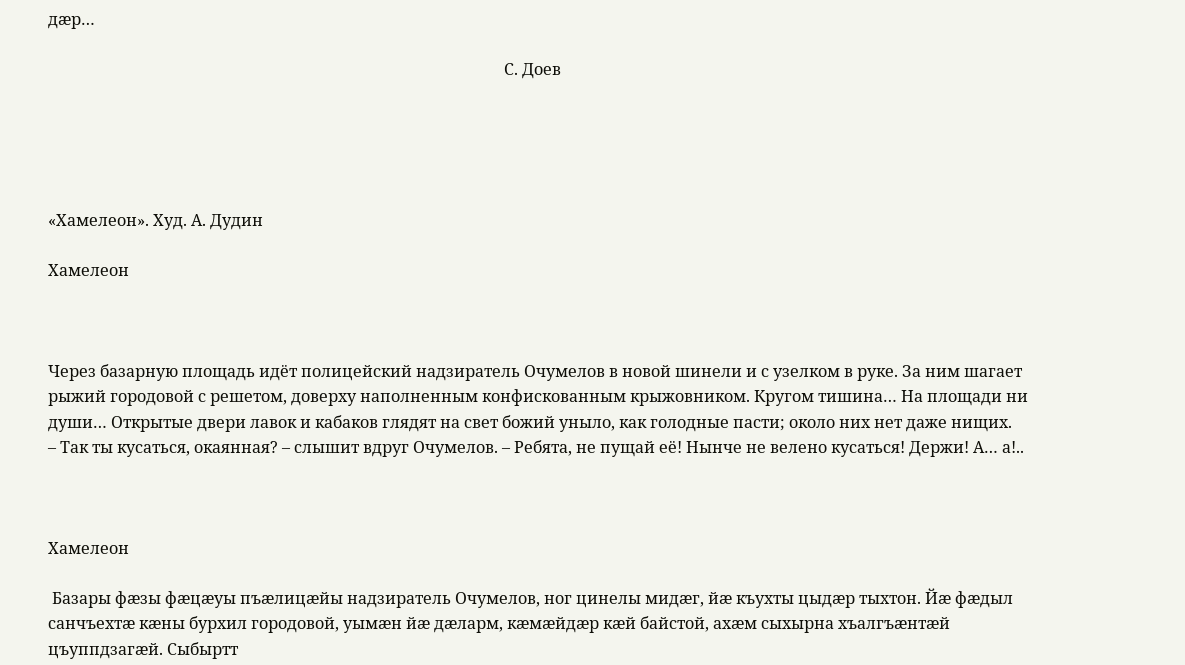дæр…

                                                                                                                  С. Доев





«Хамелеон». Худ. А. Дудин

Хамелеон



Через базарную площадь идёт полицейский надзиратель Очумелов в новой шинели и с узелком в руке. За ним шагает рыжий городовой с решетом, доверху наполненным конфискованным крыжовником. Кругом тишина… На площади ни души… Открытые двери лавок и кабаков глядят на свет божий уныло, как голодные пасти; около них нет даже нищих.
– Так ты кусаться, окаянная? – слышит вдруг Очумелов. – Ребята, не пущай её! Нынче не велено кусаться! Держи! А… а!..



Хамелеон

 Базары фæзы фæцæуы пъæлицæйы надзиратель Очумелов, ног цинелы мидæг, йæ къухты цыдæр тыхтон. Йæ фæдыл санчъехтæ кæны бурхил городовой, уымæн йæ дæларм, кæмæйдæр кæй байстой, ахæм сыхырна хъалгъæнтæй цъуппдзагæй. Сыбыртт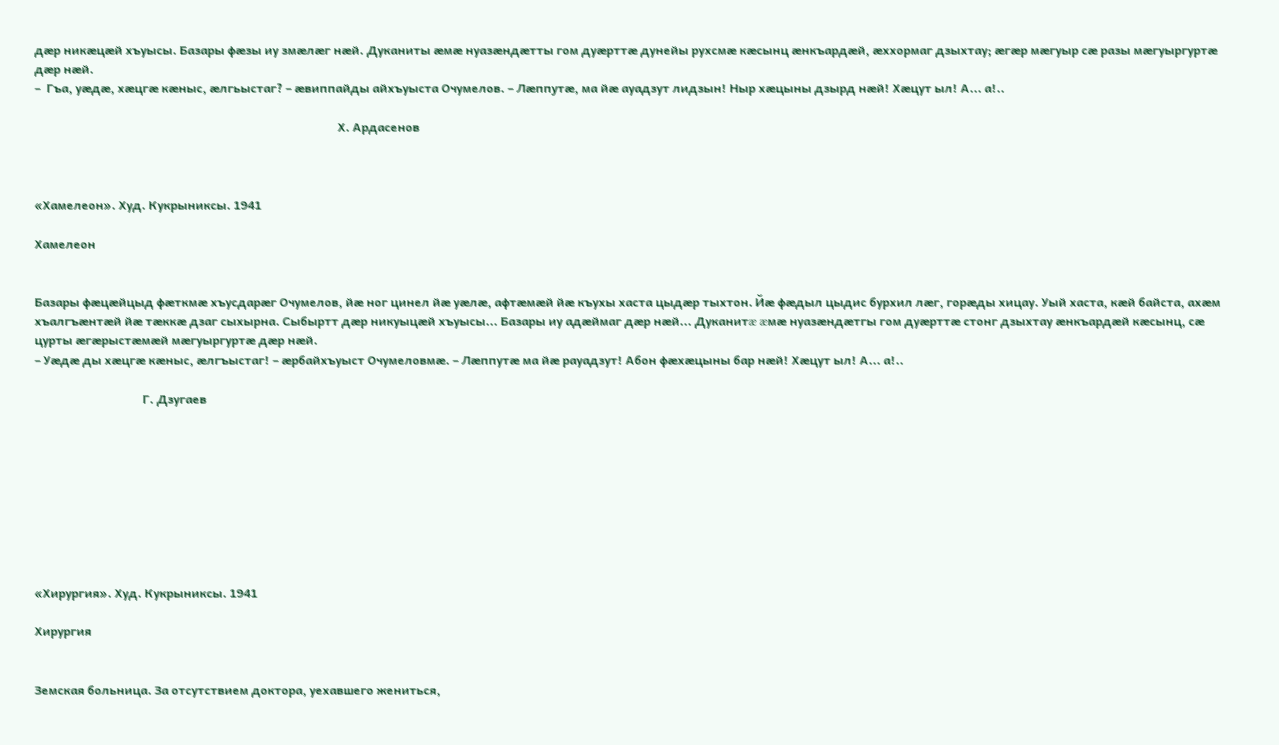дæр никæцæй хъуысы. Базары фæзы иу змæлæг нæй. Дуканиты æмæ нуазæндæтты гом дуæрттæ дунейы рухсмæ кæсынц æнкъардæй, æххормаг дзыхтау; æгæр мæгуыр сæ разы мæгуыргуртæ дæр нæй.
–  Гъа, уæдæ, хæцгæ кæныс, æлгьыстаг? – æвиппайды айхъуыста Очумелов. – Лæппyтæ, ма йæ ауадзут лидзын! Ныр хæцыны дзырд нæй! Хæцут ыл! А... а!..

                                                                                                     Х. Ардасенов



«Хамелеон». Худ. Кукрыниксы. 1941

Хамелеон


Базары фæцæйцыд фæткмæ хъусдарæг Очумелов, йæ ног цинел йæ уæлæ, афтæмæй йæ къухы хаста цыдæр тыхтон. Йæ фæдыл цыдис бурхил лæг, горæды хицау. Уый хаста, кæй байста, ахæм хъалгъæнтæй йæ тæккæ дзаг сыхырна. Сыбыртт дæр никуыцæй хъуысы... Базары иу адæймаг дæр нæй... Дуканитæ æмæ нуазæндæтгы гом дуæрттæ стонг дзыхтау æнкъардæй кæсынц, сæ цурты æгæрыстæмæй мæгуыргуртæ дæр нæй.
– Уæдæ ды хæцгæ кæныс, æлгъыстаг! – æрбайхъуыст Очумеловмæ. – Лæппутæ ма йæ рауадзут! Абон фæхæцыны бар нæй! Хæцут ыл! А... а!..

                                    Г. Дзугаев









«Хирургия». Худ. Кукрыниксы. 1941

Хирургия


Земская больница. За отсутствием доктора, уехавшего жениться,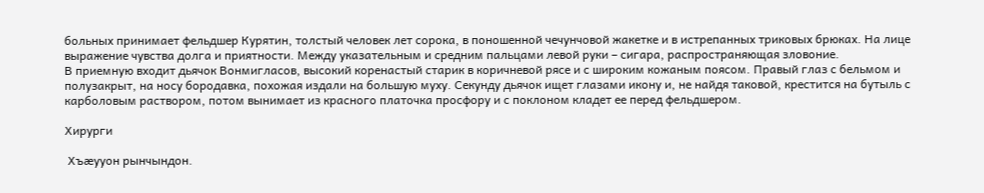больных принимает фельдшер Курятин, толстый человек лет сорока, в поношенной чечунчовой жакетке и в истрепанных триковых брюках. На лице выражение чувства долга и приятности. Между указательным и средним пальцами левой руки – сигара, распространяющая зловоние.
В приемную входит дьячок Вонмигласов, высокий коренастый старик в коричневой рясе и с широким кожаным поясом. Правый глаз с бельмом и полузакрыт, на носу бородавка, похожая издали на большую муху. Секунду дьячок ищет глазами икону и, не найдя таковой, крестится на бутыль с карболовым раствором, потом вынимает из красного платочка просфору и с поклоном кладет ее перед фельдшером.

Хирурги

 Хъæууон рынчындон.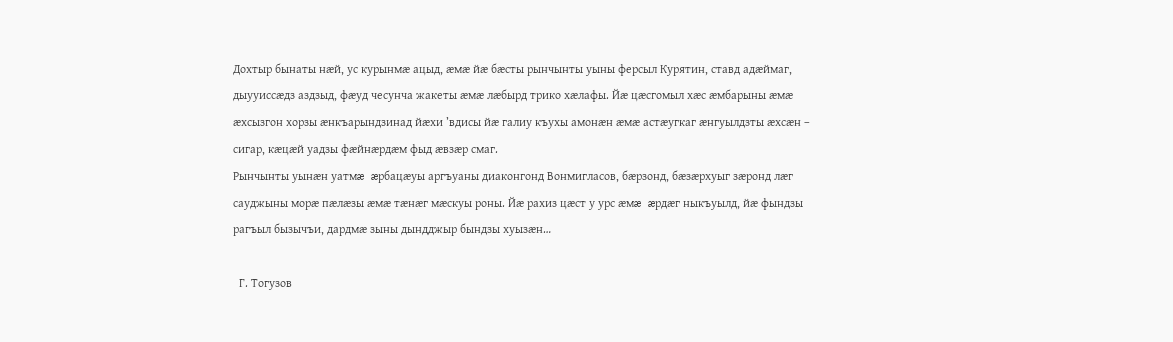Дохтыр бынаты нæй, ус курынмæ ацыд, æмæ йæ бæсты рынчынты уыны ферсыл Курятин, ставд адæймаг, дыууиссæдз аздзыд, фæуд чесунча жакеты æмæ лæбырд трико хæлафы. Йæ цæсгомыл хæс æмбарыны æмæ æхсызгон хорзы æнкъарындзинад йæхи ’вдисы йæ галиу къухы амонæн æмæ астæугкаг æнгуылдзты æхсæн – сигар, кæцæй уадзы фæйнæрдæм фыд æвзæр смаг.
Рынчынты уынæн уатмæ æрбацæуы аргъуаны диаконгонд Вонмигласов, бæрзонд, бæзæрхуыг зæронд лæг сауджыны морæ пæлæзы æмæ тæнæг мæскуы роны. Йæ рахиз цæст у урс æмæ æрдæг ныкъуылд, йæ фындзы рагъыл бызычъи, дардмæ зыны дындджыр бындзы хуызæн…

  Г. Тогузов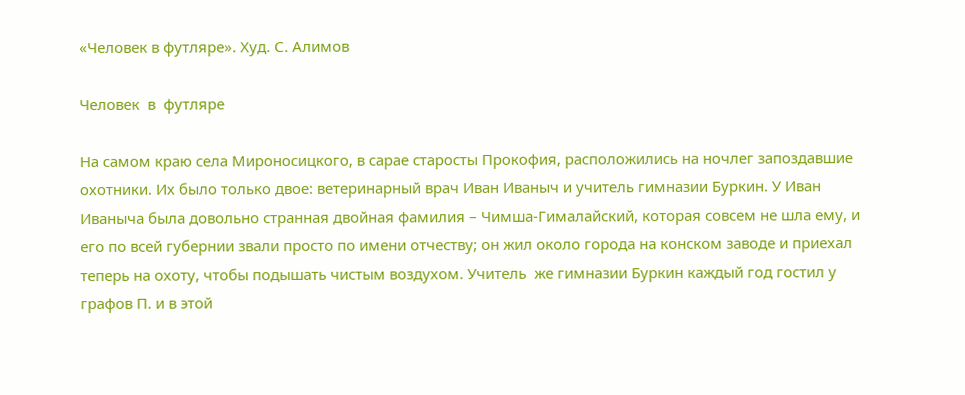«Человек в футляре». Худ. С. Алимов

Человек  в  футляре

На самом краю села Мироносицкого, в сарае старосты Прокофия, расположились на ночлег запоздавшие охотники. Их было только двое: ветеринарный врач Иван Иваныч и учитель гимназии Буркин. У Иван Иваныча была довольно странная двойная фамилия – Чимша-Гималайский, которая совсем не шла ему, и его по всей губернии звали просто по имени отчеству; он жил около города на конском заводе и приехал теперь на охоту, чтобы подышать чистым воздухом. Учитель  же гимназии Буркин каждый год гостил у графов П. и в этой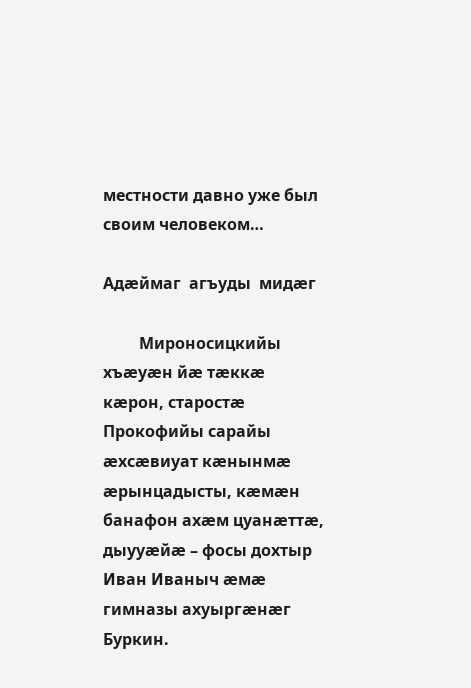местности давно уже был своим человеком…

Адæймаг  агъуды  мидæг

         Мироносицкийы хъæуæн йæ тæккæ кæрон, старостæ Прокофийы сарайы æхсæвиуат кæнынмæ æрынцадысты, кæмæн банафон ахæм цуанæттæ, дыууæйæ – фосы дохтыр Иван Иваныч æмæ гимназы ахуыргæнæг Буркин.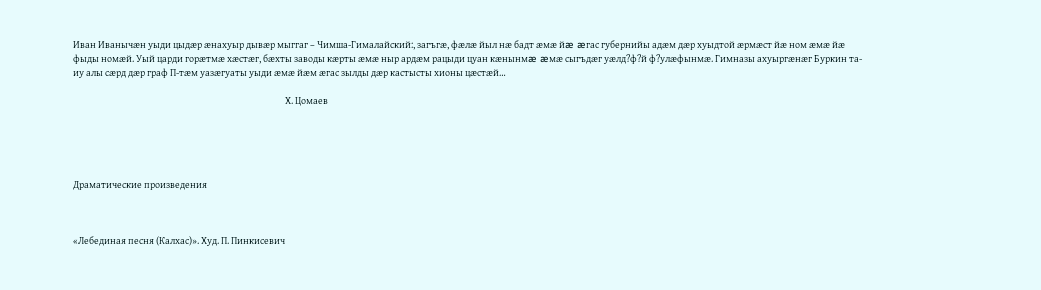Иван Иванычæн уыди цыдæр æнахуыр дывæр мыггаг – Чимша-Гималайский:, загъгæ, фæлæ йыл нæ бадт æмæ йæ æгас губернийы адæм дæр хуыдтой æрмæст йæ ном æмæ йæ фыды номæй. Уый царди горæтмæ хæстæг, бæхты заводы кæрты æмæ ныр ардæм рацыди цуан кæнынмæ æмæ сыгъдæг уæлд?ф?й ф?улæфынмæ. Гимназы ахуыргæнæг Буркин та-иу алы сæрд дæр граф П-тæм уазæгуаты уыди æмæ йæм æгас зылды дæр кастысты хионы цæстæй…

                                                                                                          Х. Цомаев





Драматические произведения



«Лебединая песня (Калхас)». Худ. П. Пинкисевич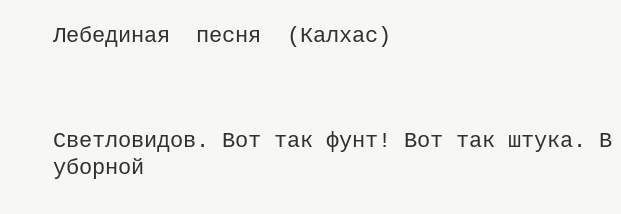Лебединая  песня  (Калхас)



Светловидов. Вот так фунт! Вот так штука. В уборной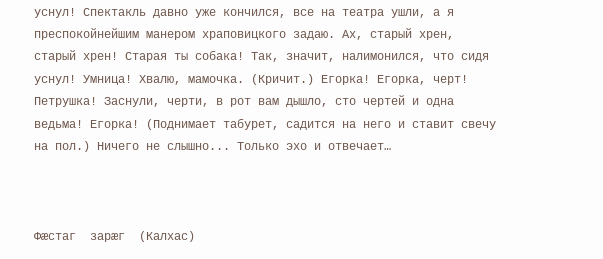уснул! Спектакль давно уже кончился, все на театра ушли, а я преспокойнейшим манером храповицкого задаю. Ах, старый хрен, старый хрен! Старая ты собака! Так, значит, налимонился, что сидя уснул! Умница! Хвалю, мамочка. (Кричит.) Егорка! Егорка, черт! Петрушка! Заснули, черти, в рот вам дышло, сто чертей и одна ведьма! Егорка! (Поднимает табурет, садится на него и ставит свечу на пол.) Ничего не слышно... Только эхо и отвечает…



Фæстаг  зарæг  (Калхас)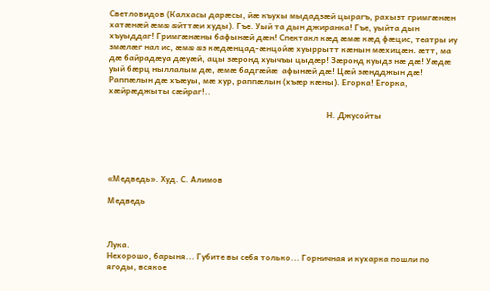Светловидов (Калхасы дарæсы, йæ къуxы мыдадзæй цырагъ, рахызт гримгæнæн хатæнæй æмæ æйттæи худы). Гъе. Уый та дын джиранка! Гъе, уыйта дын хъуыддаг! Гримгæнæны бафынæй дæн! Спектакл кæд æмæ кæд фæцис, театры иу змæлæг нал ис, æмæ æз кæдæнцад-æнцойæ хуыррытт кæнын мæхицæн. æтт, ма дæ байрадæуа дæуæй, ацы зæронд хуычъы цыдæр! Зæронд куыдз нæ дæ! Уæдæ уый бæрц ныллалым дæ, æмæ бадгæйæ  афынæй дæ! Цæй зæндджын дæ! Раппæлын дæ хъæуы, мæ хур, раппæлын (хъæр кæны). Егорка! Егорка, хæйрæджыты сæйраг!..

                                                                                                             Н. Джусойты





«Медведь». Худ. С. Алимов

Медведь



Лука.
Нехорошо, барыня... Губите вы себя только... Горничная и кухарка пошли по ягоды, всякое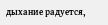дыхание радуется,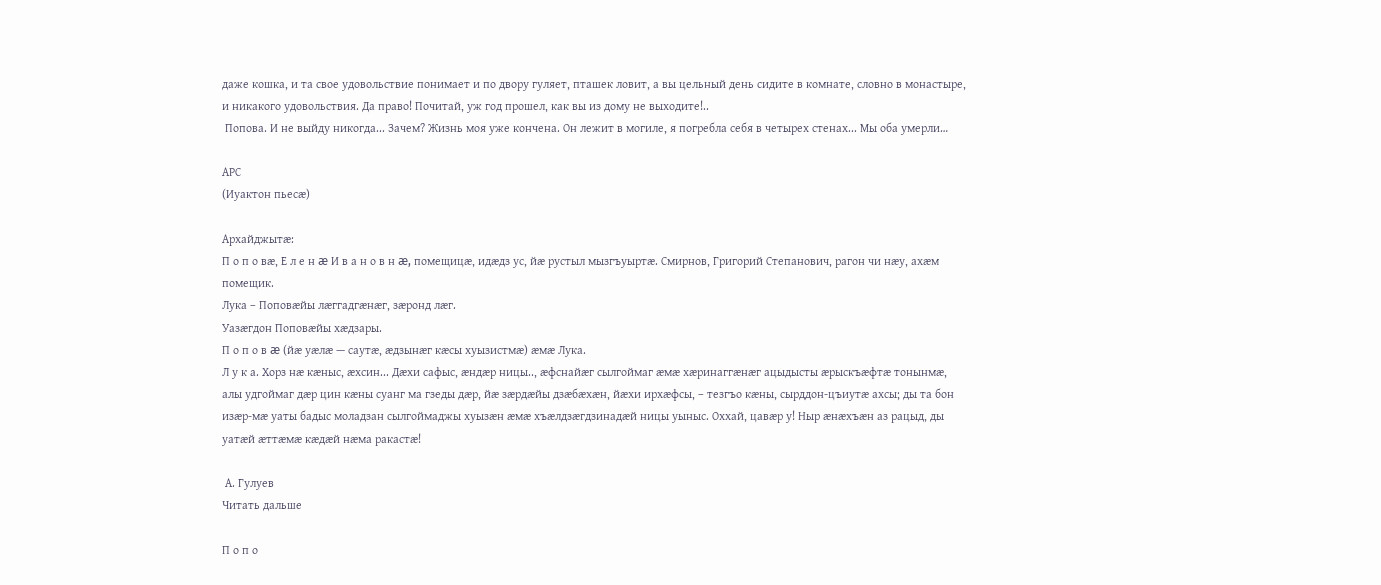даже кошка, и та свое удовольствие понимает и по двору гуляет, пташек ловит, а вы цельный день сидите в комнате, словно в монастыре, и никакого удовольствия. Да право! Почитай, уж год прошел, как вы из дому не выходите!..
 Попова. И не выйду никогда... Зачем? Жизнь моя уже кончена. Он лежит в могиле, я погребла себя в четырех стенах... Мы оба умерли…

АРС
(Иуактон пьесæ)

Архайджытæ:
П о п о вæ, Е л е н æ И в а н о в н æ, помещицæ, идæдз ус, йæ рустыл мызгъуыртæ. Смирнов, Григорий Степанович, рагон чи нæу, ахæм помещик.
Лука – Поповæйы лæггадгæнæг, зæронд лæг.
Уазæгдон Поповæйы хæдзары.
П о п о в æ (йæ уæлæ — саутæ, æдзынæг кæсы хуызистмæ) æмæ Лука.
Л у к а. Хорз нæ кæныс, æхсин... Дæхи сафыс, æндæр ницы.., æфснайæг сылгоймаг æмæ хæринаггæнæг ацыдысты æрыскъæфтæ тонынмæ, алы удгоймаг дæр цин кæны суанг ма гзеды дæр, йæ зæрдæйы дзæбæхæн, йæхи ирхæфсы, – тезгъо кæны, сырддон-цъиутæ ахсы; ды та бон изæр-мæ уаты бадыс моладзан сылгоймаджы хуызæн æмæ хъæлдзæгдзинадæй ницы уыныс. Оххай, цавæр у! Ныр æнæхъæн аз рацыд, ды уатæй æттæмæ кæдæй нæма ракастæ!

 А. Гулуев
Читать дальше

П о п о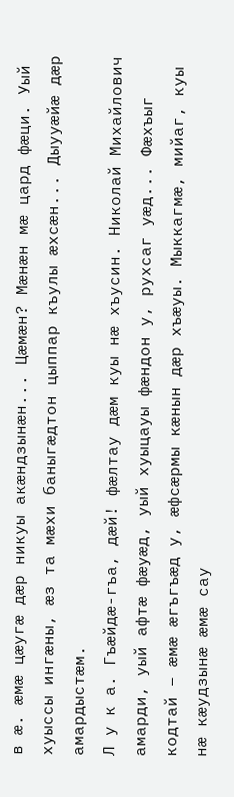в æ. æмæ цæугæ дæр никуы акæндзынæн... Цæмæн? Мæнæн мæ цард фæци. Уый хуыссы ингæны, æз та мæхи баныгæдтон цыппар къулы æхсæн... Дыууæйæ дæр амардыстæм.
Л у к а. Гъæйдæ-гъа, дæй! фæлтау дæм куы нæ хъусин. Николай Михайлович амарди, уый афтæ фæуæд, уый хуыцауы фæндон у, рухсаг уæд... Фæхъыг кодтай – æмæ æгъгъæд у, æфсæрмы кæнын дæр хъæуы. Мыккагмæ, мийаг, куы нæ кæудзынæ æмæ сау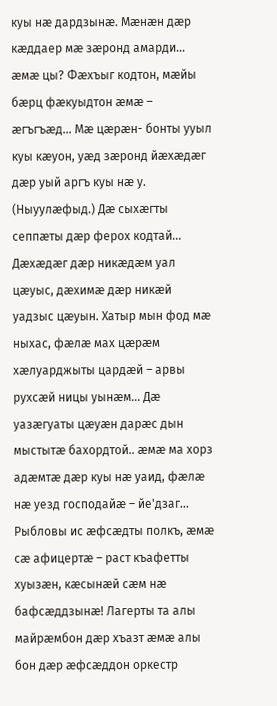куы нæ дардзынæ. Мæнæн дæр кæддаер мæ зæронд амарди... æмæ цы? Фæхъыг кодтон, мæйы бæрц фæкуыдтон æмæ – æгъгъæд... Мæ цæрæн- бонты ууыл куы кæуон, уæд зæронд йæхæдæг дæр уый аргъ куы нæ у. (Ныуулæфыд.) Дæ сыхæгты сеппæты дæр ферох кодтай... Дæхæдæг дæр никæдæм уал цæуыс, дæхимæ дæр никæй уадзыс цæуын. Хатыр мын фод мæ ныхас, фæлæ мах цæрæм хæлуарджыты цардæй – арвы рухсæй ницы уынæм... Дæ уазæгуаты цæуæн дарæс дын мыстытæ бахордтой.. æмæ ма хорз адæмтæ дæр куы нæ уаид, фæлæ нæ уезд господайæ – йе'дзаг...
Рыбловы ис æфсæдты полкъ, æмæ сæ афицертæ – раст къафетты хуызæн, кæсынæй сæм нæ бафсæддзынæ! Лагерты та алы майрæмбон дæр хъазт æмæ алы бон дæр æфсæддон оркестр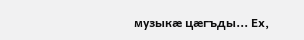музыкæ цæгъды... Ех,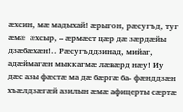æхсин, мæ мадыхай! æрыгон, рæсугъд, туг æмæ æхсыр, – æрмæст цæр дæ зæрдæйы дзæбæхæн!.. Рæсугъддзинад, мийаг, адæймагæн мыккагмæ лæвæрд нæу! Иу дæс азы фæстæ ма дæ бæргæ ба- фæнддзæн хъæлдзæгæй азилын æмæ афицерты сæртæ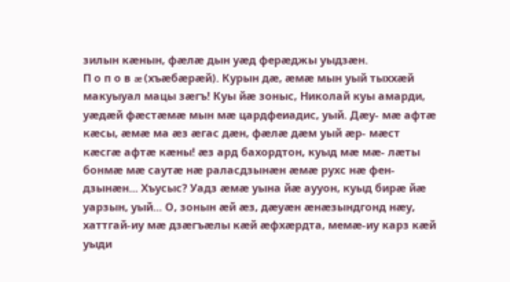зилын кæнын, фæлæ дын уæд ферæджы уыдзæн.
П о п о в æ (хъæбæрæй). Курын дæ, æмæ мын уый тыххæй макуыуал мацы зæгъ! Куы йæ зоныс, Николай куы амарди, уæдæй фæстæмæ мын мæ цардфеиадис, уый. Дæу- мæ афтæ кæсы, æмæ ма æз æгас дæн, фæлæ дæм уый æр- мæст кæсгæ афтæ кæны! æз ард бахордтон, куыд мæ мæ- лæты бонмæ мæ саутæ нæ раласдзынæн æмæ рухс нæ фен- дзынæн... Хъусыс? Уадз æмæ уына йæ аууон, куыд бирæ йæ уарзын, уый... О, зонын æй æз, дæуæн æнæзындгонд нæу, хаттгай-иу мæ дзæгъæлы кæй æфхæрдта, мемæ-иу карз кæй уыди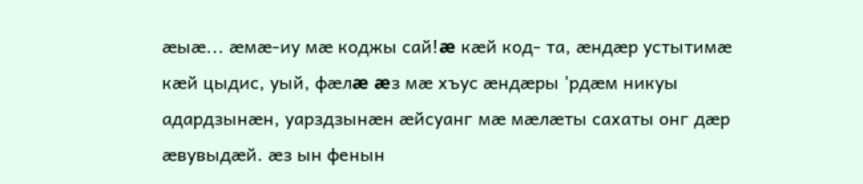æыæ... æмæ-иу мæ коджы сай!æ кæй код- та, æндæр устытимæ кæй цыдис, уый, фæлæ æз мæ хъус æндæры 'рдæм никуы адардзынæн, уарздзынæн æйсуанг мæ мæлæты сахаты онг дæр æвувыдæй. æз ын фенын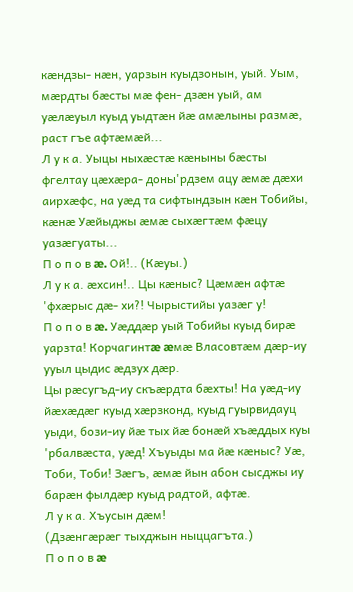кæндзы- нæн, уарзын куыдзонын, уый. Уым, мæрдты бæсты мæ фен- дзæн уый, ам уæлæуыл куыд уыдтæн йæ амæлыны размæ, раст гъе афтæмæй...
Л у к а. Уыцы ныхæстæ кæныны бæсты фгелтау цæхæра- доны'рдзем ацу æмæ дæхи аирхæфс, на уæд та сифтындзын кæн Тобийы, кæнæ Уæйыджы æмæ сыхæгтæм фæцу уазæгуаты...
П о п о в æ. Ой!.. (Кæуы.)
Л у к а. æхсин!.. Цы кæныс? Цæмæн афтæ 'фхæрыс дæ- хи?! Чырыстийы уазæг у!
П о п о в æ. Уæддæр уый Тобийы куыд бирæ уарзта! Корчагинтæ æмæ Власовтæм дæр-иу ууыл цыдис æдзух дæр.
Цы рæсугъд-иу скъæрдта бæхты! На уæд-иу йæхæдæг куыд хæрзконд, куыд гуырвидауц уыди, бози-иу йæ тых йæ бонæй хъæддых куы 'рбалвæста, уæд! Хъуыды ма йæ кæныс? Уæ, Тоби, Тоби! Зæгъ, æмæ йын абон сысджы иу барæн фылдæр куыд радтой, афтæ.
Л у к а. Хъусын дæм!
(Дзæнгæрæг тыхджын ныццагъта.)
П о п о в æ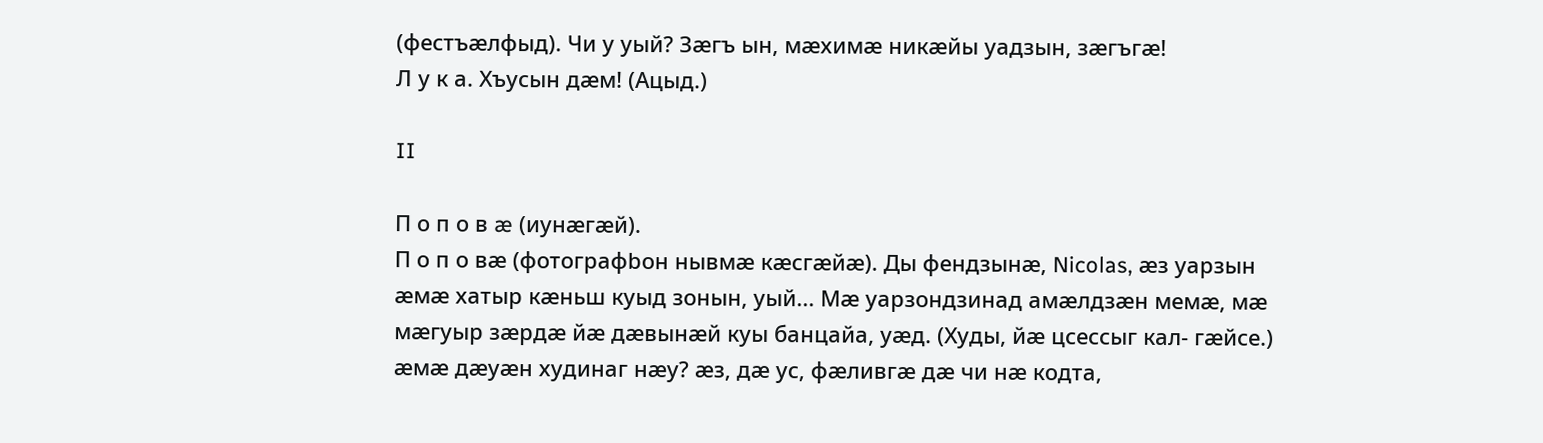(фестъæлфыд). Чи у уый? Зæгъ ын, мæхимæ никæйы уадзын, зæгъгæ!
Л у к а. Хъусын дæм! (Ацыд.)

II

П о п о в æ (иунæгæй).
П о п о вæ (фотографbон нывмæ кæсгæйæ). Ды фендзынæ, Nicolas, æз уарзын æмæ хатыр кæньш куыд зонын, уый... Мæ уарзондзинад амæлдзæн мемæ, мæ мæгуыр зæрдæ йæ дæвынæй куы банцайа, уæд. (Худы, йæ цсессыг кал- гæйсе.) æмæ дæуæн худинаг нæу? æз, дæ ус, фæливгæ дæ чи нæ кодта,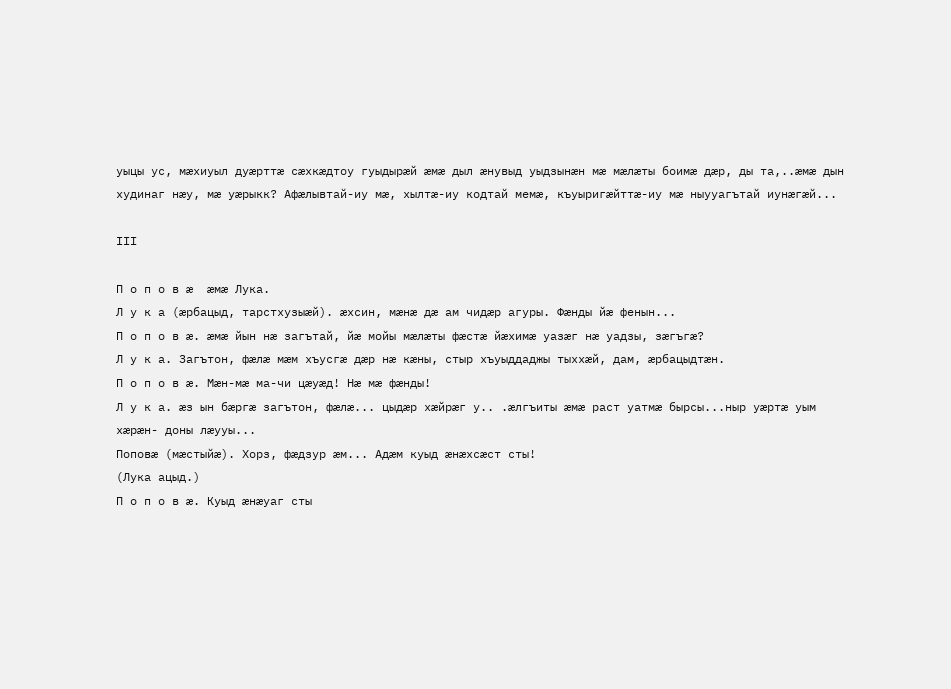уыцы ус, мæхиуыл дуæрттæ сæхкæдтоy гуыдырæй æмæ дыл æнувыд уыдзынæн мæ мæлæты боимæ дæр, ды та,..æмæ дын худинаг нæу, мæ уæрыкк? Афæлывтай-иу мæ, хылтæ-иу кодтай мемæ, къуыригæйттæ-иу мæ ныууагътай иунæгæй...

III

П о п о в æ  æмæ Лука.
Л у к а (æрбацыд, тарстхузыæй). æхсин, мæнæ дæ ам чидæр агуры. Фæнды йæ фенын...
П о п о в æ. æмæ йын нæ загътай, йæ мойы мæлæты фæстæ йæхимæ уазæг нæ уадзы, зæгъгæ?
Л у к а. Загътон, фæлæ мæм хъусгæ дæр нæ кæны, стыр хъуыддаджы тыххæй, дам, æрбацыдтæн.
П о п о в æ. Мæн-мæ ма-чи цæуæд! Нæ мæ фæнды!
Л у к а. æз ын бæргæ загътон, фæлæ... цыдæр хæйрæг у.. .æлгъиты æмæ раст уатмæ бырсы...ныр уæртæ уым хæрæн- доны лæууы...
Поповæ (мæстыйæ). Хорз, фæдзур æм... Адæм куыд æнæхcæст сты!
(Лука ацыд.)
П о п о в æ. Куыд æнæуаг сты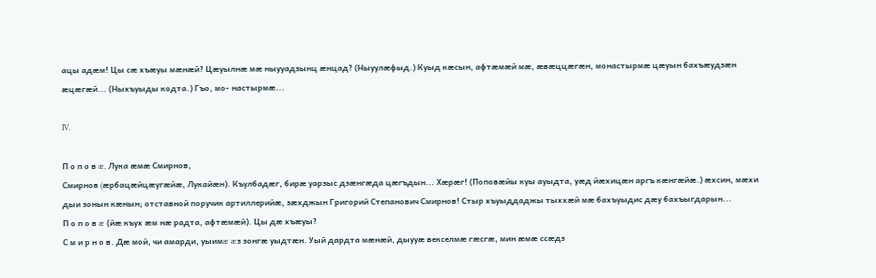ацы адæм! Цы сæ хъæуы мæнæй? Цæуылнæ мæ ныууадзынц æнцад? (Ныуулæфыд.) Куыд кæсын, афтæмæй мæ, æвæццæгæн, монастырмæ цæуын бахъæудзæн æцæгæй... (Ныхъуыды кодта.) Гъо, мо- настырмæ...

IV.

П о п о в æ, Лука æмæ Смирнов,
Смирнов (æрбацæйцæугæйæ, Лукайæн). Къулбадæг, бирæ уарзыс дзæнгæда цæгъдын... Хæрæг! (Поповæйы куы ауыдта, уæд йæхицæн аргъ кæнгæйæ.) æхсин, мæхи дыи зонын кæнын; отставной поручик артиллерийæ, зæхджын Григорий Степанович Смирнов! Стыр хъуыддаджы тыххæй мæ бахъуыдис дæу бахъыгдарын...
П о п о в æ (йæ къух æм нæ радта, афтæмæй). Цы дæ хъæуы?
С м и р н о в. Дæ мой, чи амарди, уыимæ æз зонгæ уыдтæн. Уый дардта мæнæй, дыууæ векселмæ гæсгæ, мин æмæ ссæдз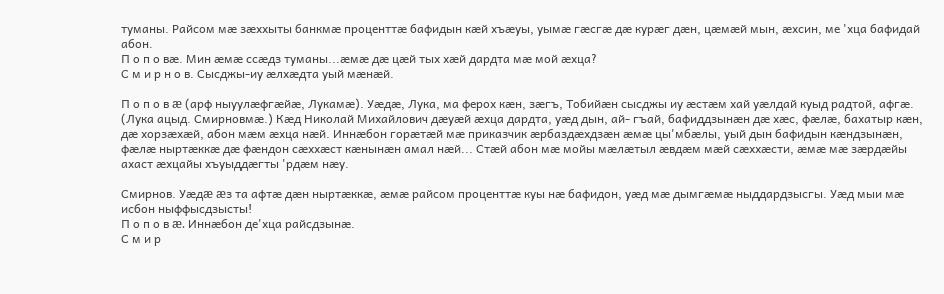туманы. Райсом мæ зæххыты банкмæ проценттæ бафидын кæй хъæуы, уымæ гæсгæ дæ курæг дæн, цæмæй мын, æхсин, ме 'хца бафидай абон.
П о п о вæ. Мин æмæ ссæдз туманы...æмæ дæ цæй тых хæй дардта мæ мой æхца?
С м и р н о в. Сысджы-иу æлхæдта уый мæнæй.

П о п о в æ (арф ныуулæфгæйæ, Лукамæ). Уæдæ, Лука, ма ферох кæн, зæгъ, Тобийæн сысджы иу æстæм хай уæлдай куыд радтой, афгæ. (Лука ацыд. Смирновмæ.) Кæд Николай Михайлович дæуæй æхца дардта, уæд дын, ай- гъай, бафиддзынæн дæ хæс, фæлæ, бахатыр кæн, дæ хорзæхæй, абон мæм æхца нæй. Иннæбон горæтæй мæ приказчик æрбаздæхдзæн æмæ цы'мбæлы, уый дын бафидын кæндзынæн, фæлæ ныртæккæ дæ фæндон сæххæст кæнынæн амал нæй... Стæй абон мæ мойы мæлæтыл æвдæм мæй сæххæсти, æмæ мæ зæрдæйы ахаст æхцайы хъуыддæгты 'рдæм нæу.

Смирнов. Уæдæ æз та афтæ дæн ныртæккæ, æмæ райсом проценттæ куы нæ бафидон, уæд мæ дымгæмæ ныддардзысгы. Уæд мыи мæ исбон ныффысдзысты!
П о п о в æ. Иннæбон де'хца райсдзынæ.
С м и р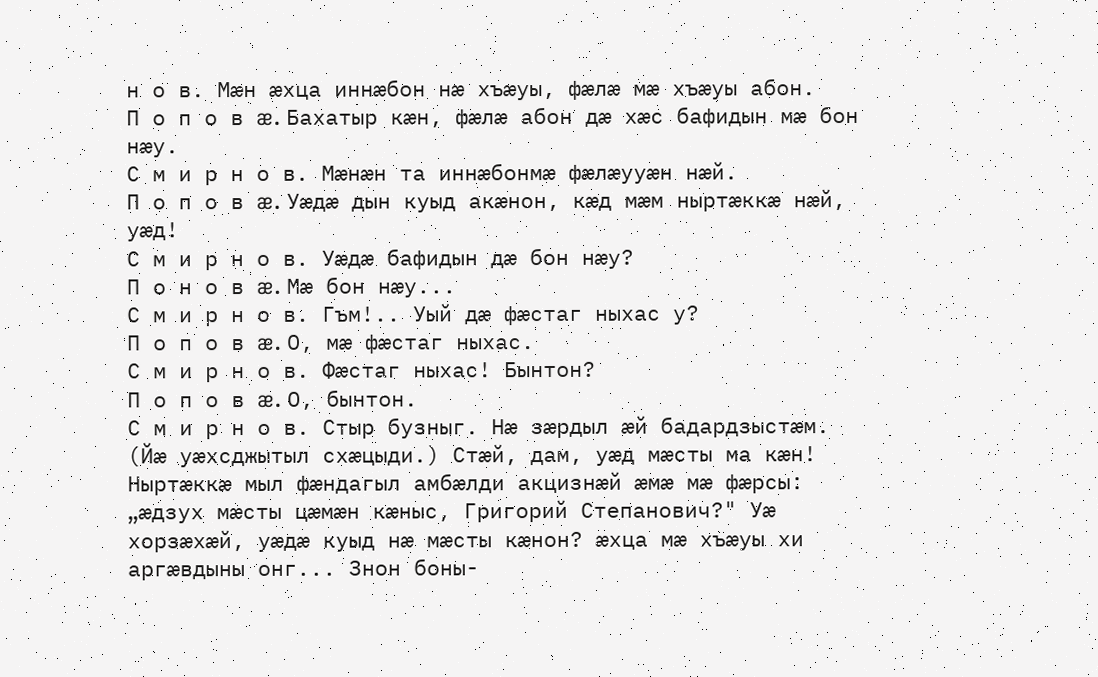н о в. Мæн æхца иннæбон нæ хъæуы, фæлæ мæ хъæуы абон.
П о п о в æ. Бахатыр кæн, фæлæ абон дæ хæс бафидын мæ бон нæу.
С м и р н о в. Мæнæн та иннæбонмæ фæлæууæн нæй.
П о п о в æ. Уæдæ дын куыд акæнон, кæд мæм ныртæккæ нæй, уæд!
С м и р н о в. Уæдæ бафидын дæ бон нæу?
П о н о в æ. Мæ бон нæу...
С м и р н о в. Гъм!.. Уый дæ фæстаг ныхас у?
П о п о в æ. О, мæ фæстаг ныхас.
С м и р н о в. Фæстаг ныхас! Бынтон?
П о п о в æ. О, бынтон.
С м и р н о в. Стыр бузныг. Нæ зæрдыл æй бадардзыстæм. (Йæ уæхсджытыл схæцыди.) Стæй, дам, уæд мæсты ма кæн! Ныртæккæ мыл фæндагыл амбæлди акцизнæй æмæ мæ фæрсы: „æдзух мæсты цæмæн кæныс, Григорий Степанович?" Уæ хорзæхæй, уæдæ куыд нæ мæсты кæнон? æхца мæ хъæуы хи аргæвдыны онг... Знон боны-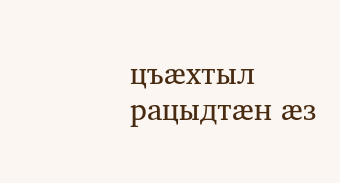цъæхтыл рацыдтæн æз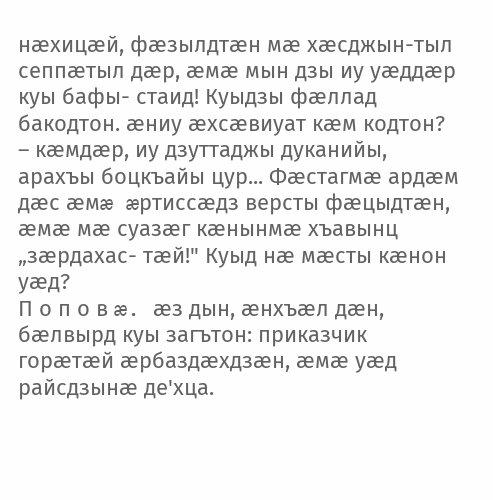нæхицæй, фæзылдтæн мæ хæсджын-тыл сеппæтыл дæр, æмæ мын дзы иу уæддæр куы бафы- стаид! Куыдзы фæллад бакодтон. æниу æхсæвиуат кæм кодтон? – кæмдæр, иу дзуттаджы дуканийы, арахъы боцкъайы цур... Фæстагмæ ардæм дæс æмæ æртиссæдз версты фæцыдтæн, æмæ мæ суазæг кæнынмæ хъавынц „зæрдахас- тæй!" Куыд нæ мæсты кæнон уæд?
П о п о в æ. æз дын, æнхъæл дæн, бæлвырд куы загътон: приказчик горæтæй æрбаздæхдзæн, æмæ уæд райсдзынæ де'хца.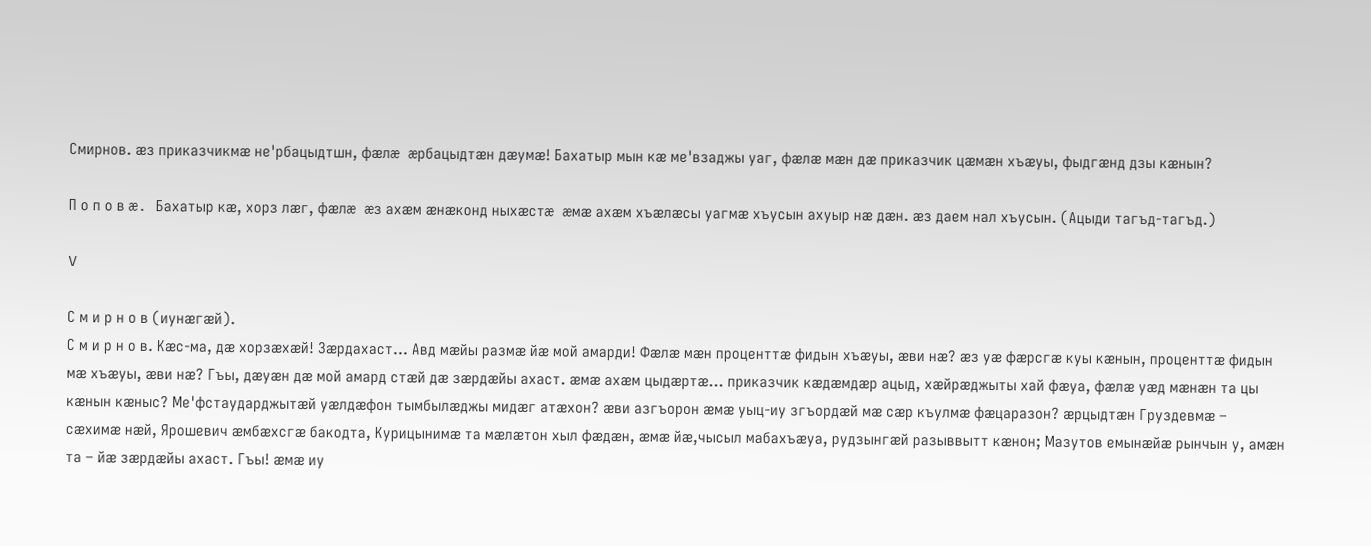Смирнов. æз приказчикмæ не'рбацыдтшн, фæлæ æрбацыдтæн дæумæ! Бахатыр мын кæ ме'взаджы уаг, фæлæ мæн дæ приказчик цæмæн хъæуы, фыдгæнд дзы кæнын?

П о п о в æ. Бахатыр кæ, хорз лæг, фæлæ æз ахæм æнæконд ныхæстæ æмæ ахæм хъæлæсы уагмæ хъусын ахуыр нæ дæн. æз даем нал хъусын. (Ацыди тагъд-тагъд.)

V

С м и р н о в (иунæгæй).
С м и р н о в. Кæс-ма, дæ хорзæхæй! Зæрдахаст... Авд мæйы размæ йæ мой амарди! Фæлæ мæн проценттæ фидын хъæуы, æви нæ? æз уæ фæрсгæ куы кæнын, проценттæ фидын мæ хъæуы, æви нæ? Гъы, дæуæн дæ мой амард стæй дæ зæрдæйы ахаст. æмæ ахæм цыдæртæ... приказчик кæдæмдæр ацыд, хæйрæджыты хай фæуа, фæлæ уæд мæнæн та цы кæнын кæныс? Ме'фстаударджытæй уæлдæфон тымбылæджы мидæг атæхон? æви азгъорон æмæ уыц-иу згъордæй мæ сæр къулмæ фæцаразон? æрцыдтæн Груздевмæ –  сæхимæ нæй, Ярошевич æмбæхсгæ бакодта, Курицынимæ та мæлæтон хыл фæдæн, æмæ йæ,чысыл мабахъæуа, рудзынгæй разыввытт кæнон; Мазутов емынæйæ рынчын у, амæн та – йæ зæрдæйы ахаст. Гъы! æмæ иу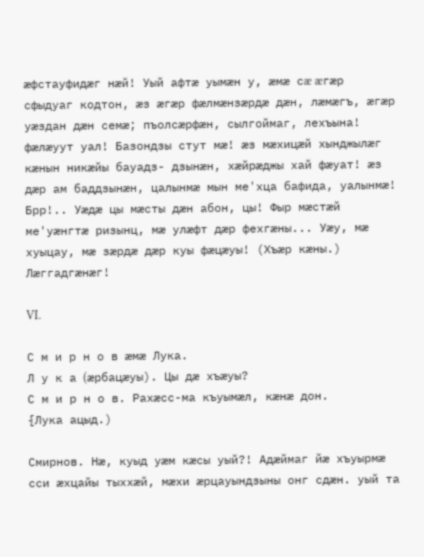æфстауфидæг нæй! Уый афтæ уымæн у, æмæ сæ æгæр сфыдуаг кодтон, æз æгæр фæлмæнзæрдæ дæн, лæмæгъ, æгæр уæздан дæн семæ; пъолсæрфæн, сылгоймаг, лехъына! фæлæуут уал! Базондзы стут мæ! æз мæхицæй хынджылæг кæнын никæйы бауадз- дзынæн, хæйрæджы хай фæуат! æз дæр ам баддзынæн, цалынмæ мын ме'хца бафида, уалынмæ! Брр!.. Уæдæ цы мæсты дæн абон, цы! Фыр мæстæй ме'уæнгтæ ризынц, мæ улæфт дæр фехгæны... Уæу, мæ хуыцау, мæ зæрдæ дæр куы фæцæуы! (Хъæр кæны.) Лæггадгæнæг!

VI.

С м и р н о в æмæ Лука.
Л у к а (æрбацæуы). Цы дæ хъæуы?
С м и р н о в. Рахæсс-ма къуымæл, кæнæ дон.
{Лука ацыд.)

Смирнов. Нæ, куыд уæм кæсы уый?! Адæймаг йæ хъуырмæ сси æхцайы тыххæй, мæхи æрцауындзыны онг сдæн. уый та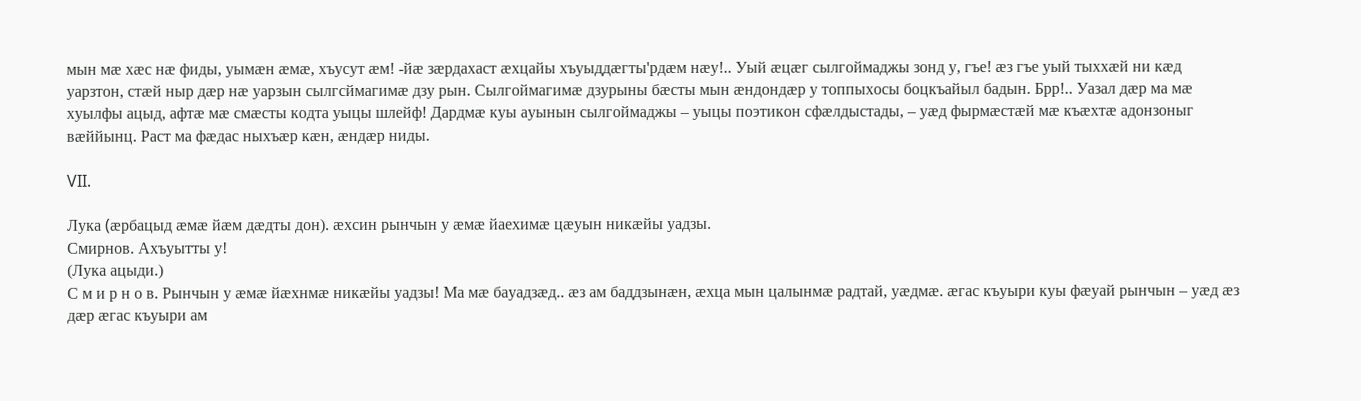мын мæ хæс нæ фиды, уымæн æмæ, хъусут æм! -йæ зæрдахаст æхцайы хъуыддæгты'рдæм нæу!.. Уый æцæг сылгоймаджы зонд у, гъе! æз гъе уый тыххæй ни кæд уарзтон, стæй ныр дæр нæ уарзын сылгсймагимæ дзу рын. Сылгоймагимæ дзурыны бæсты мын æндондæр у топпыхосы боцкъайыл бадын. Брр!.. Уазал дæр ма мæ хуылфы ацыд, афтæ мæ смæсты кодта уыцы шлейф! Дардмæ куы ауынын сылгоймаджы – уыцы поэтикон сфæлдыстады, – уæд фырмæстæй мæ къæхтæ адонзоныг вæййынц. Раст ма фæдас ныхъæр кæн, æндæр ниды.

VII.

Лука (æрбацыд æмæ йæм дæдты дон). æхсин рынчын у æмæ йаехимæ цæуын никæйы уадзы.
Смирнов. Ахъуытты у!
(Лука ацыди.)
С м и р н о в. Рынчын у æмæ йæхнмæ никæйы уадзы! Ма мæ бауадзæд.. æз ам баддзынæн, æхца мын цалынмæ радтай, уæдмæ. æгас къуыри куы фæуай рынчын – уæд æз дæр æгас къуыри ам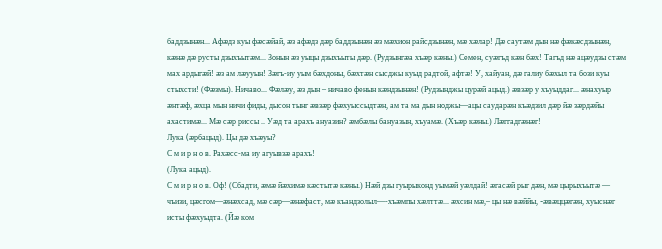баддзынæн... Афæдз куы фæсæйай, æз афæдз дæр баддзынæн æз мæхион райсдзынæн, мæ хæлар! Дæ саутæм дын нæ фæкæсдзынæн, кæнæ дæ русты дзыхъытæм... Зонын æз уыцы дзыхъыты дæр. (Рудзынгæа хъæр кæны.) Семен, суæгъд кæн бæх! Тагъд нæ ацæудзы стæм мах ардыгæй! æз ам лæууын! Зæгъ-иу уым бæхдоны, бæхтæн сысджы куыд радтой, афтæ! У, хайуан, дæ галиу бæхыл та бози куы стыхсти! (Фæзмы). Ничаво... Фæлæу, æз дын – ничаво фенын кæндзынæн! (Рудзынджы цурæй ацыд.) æвзæр у хъуыддаг... æнахуыр æнтæф, æхца мын ничи фиды, дысон тынг æвзæр фæхуыссыдтæн, ам та ма дын ноджы—ацы саударæн къæдзил дæр йæ зæрдæйы ахастимæ... Мæ сæр риссы .. Уæд та арахъ ануазин? æмбæлы бануазын, хъуамæ. (Хъæр кæны.) Лæггадгæнæг!
Лука (æрбацыд). Цы дæ хъæуы?
С м и р н о в. Рахæсс-ма иу агуывзæ арахъ!
(Лука ацыд).
С м и р н о в. Оф! (Сбадти, æмæ йæхимæ кæстытæ кæны.) Нæй дзы гуырыконд уымæй уæлдай! æгасæй рыг дæн, мæ цырыхъытæ — чъизи, цæсгом—æнæхсад, мæ сæр—æнæфаст, мæ къандзолыл—-хъæмпы хæлттæ... æхсин мæ,– цы нæ вæййы, -æвæццæгæн, хуыснæг исты фæхуыдта. (Йæ ком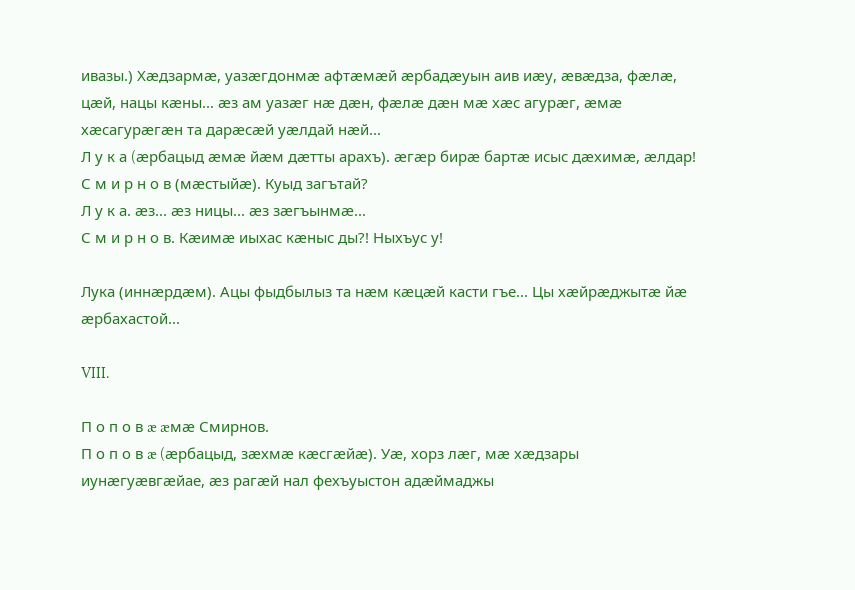ивазы.) Хæдзармæ, уазæгдонмæ афтæмæй æрбадæуын аив иæу, æвæдза, фæлæ, цæй, нацы кæны... æз ам уазæг нæ дæн, фæлæ дæн мæ хæс агурæг, æмæ хæсагурæгæн та дарæсæй уæлдай нæй...
Л у к а (æрбацыд æмæ йæм дæтты арахъ). æгæр бирæ бартæ исыс дæхимæ, æлдар!
С м и р н о в (мæстыйæ). Куыд загътай?
Л у к а. æз... æз ницы... æз зæгъынмæ...
С м и р н о в. Кæимæ иыхас кæныс ды?! Ныхъус у!

Лука (иннæрдæм). Ацы фыдбылыз та нæм кæцæй касти гъе... Цы хæйрæджытæ йæ æрбахастой...

VIII.

П о п о в æ æмæ Смирнов.
П о п о в æ (æрбацыд, зæхмæ кæсгæйæ). Уæ, хорз лæг, мæ хæдзары иунæгуæвгæйае, æз рагæй нал фехъуыстон адæймаджы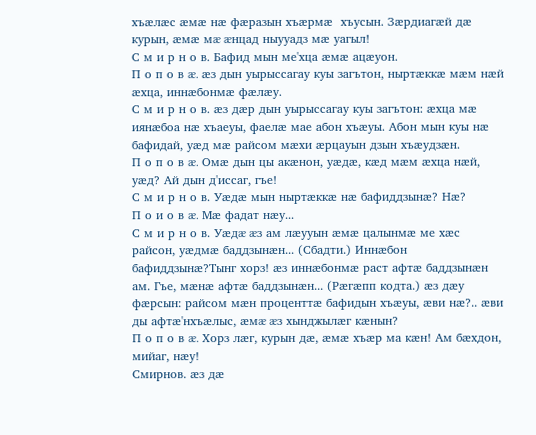хъæлæс æмæ нæ фæразын хъæрмæ  хъусын. Зæрдиагæй дæ курын, æмæ мæ æнцад ныууадз мæ уагыл!
С м и р н о в. Бафид мын ме'хца æмæ ацæуон.
П о п о в æ. æз дын уырыссагау куы загътон, ныртæккæ мæм нæй æхца, иннæбонмæ фæлæу.
С м и р н о в. æз дæр дын уырыссагау куы загътон: æхца мæ иянæбоа нæ хъаеуы, фаелæ мае абон хъæуы. Абон мын куы нæ бафидай, уæд мæ райсом мæхи æрцауын дзын хъæудзæн.
П о п о в æ. Омæ дын цы акæнон, уæдæ, кæд мæм æхца нæй, уæд? Ай дын д'иссаг, гъе!
С м и р н о в. Уæдæ мын ныртæккæ нæ бафиддзынæ? Нæ?
П о и о в æ. Мæ фадат нæу...
С м и р н о в. Уæдæ æз ам лæууын æмæ цалынмæ ме хæс райсон, уæдмæ баддзынæн... (Сбадти.) Иннæбон бафиддзынæ?Тынг хорз! æз иннæбонмæ раст афтæ баддзынæн ам. Гъе, мæнæ афтæ баддзынæн... (Рæгæпп кодта.) æз дæу фæрсын: райсом мæн проценттæ бафидын хъæуы, æви нæ?.. æви ды афтæ'нхъæлыс, æмæ æз хынджылæг кæнын?
П о п о в æ. Хорз лæг, курын дæ, æмæ хъæр ма кæн! Ам бæхдон, мийаг, нæу!
Смирнов. æз дæ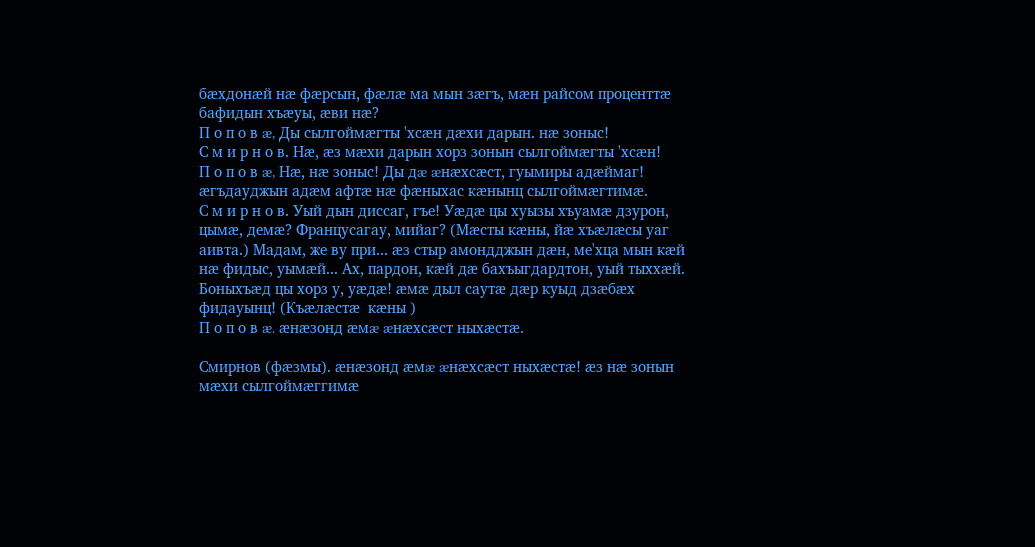бæхдонæй нæ фæрсын, фæлæ ма мын зæгъ, мæн райсом проценттæ бафидын хъæуы, æви нæ?
П о п о в æ, Ды сылгоймæгты 'хсæн дæхи дарын. нæ зоныс!
С м и р н о в. Нæ, æз мæхи дарын хорз зонын сылгоймæгты 'хсæн!
П о п о в æ, Нæ, нæ зоныс! Ды дæ æнæхсæст, гуымиры адæймаг! æгъдауджын адæм афтæ нæ фæныхас кæнынц сылгоймæгтимæ.
С м и р н о в. Уый дын диссаг, гъе! Уæдæ цы хуызы хъуамæ дзурон, цымæ, демæ? Францусагау, мийаг? (Мæсты кæны, йæ хъæлæсы уаг аивта.) Мадам, же ву при... æз стыр амондджын дæн, ме'хца мын кæй нæ фидыс, уымæй... Ах, пардон, кæй дæ бахъыгдардтон, уый тыххæй. Боныхъæд цы хорз у, уæдæ! æмæ дыл саутæ дæр куыд дзæбæх фидауынц! (Къæлæстæ  кæны )
П о п о в æ. æнæзонд æмæ æнæхсæст ныхæстæ.

Смирнов (фæзмы). æнæзонд æмæ æнæхсæст ныхæстæ! æз нæ зонын мæхи сылгоймæггимæ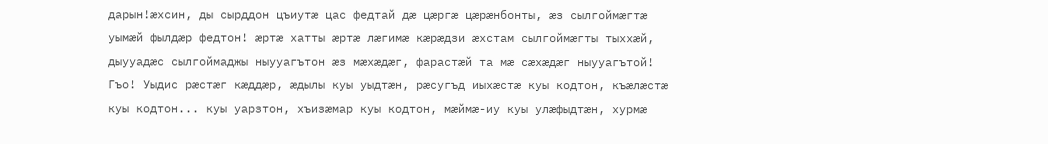дарын!æхсин, ды сырддон цъиутæ цас федтай дæ цæргæ цæрæнбонты, æз сылгоймæгтæ уымæй фылдæр федтон! æртæ хатты æртæ лæгимæ кæрæдзи æхстам сылгоймæгты тыххæй, дыууадæс сылгоймаджы ныууагътон æз мæхæдæг, фарастæй та мæ сæхæдæг ныууагътой! Гъо! Уыдис рæстæг кæддæр, æдылы куы уыдтæн, рæсугъд иыхæстæ куы кодтон, къæлæстæ куы кодтон... куы уарзтон, хъизæмар куы кодтон, мæймæ-иу куы улæфыдтæн, хурмæ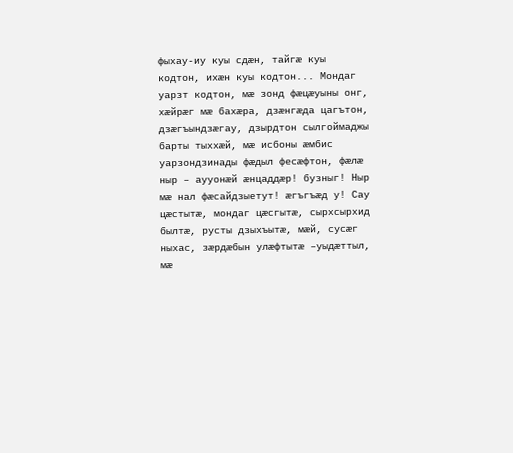фыхау-иу куы сдæн, тайгæ куы кодтон, ихæн куы кодтон... Мондаг уарзт кодтон, мæ зонд фæцæуыны онг, хæйрæг мæ бахæра, дзæнгæда цагътон, дзæгъындзæгау, дзырдтон сылгоймаджы барты тыххæй, мæ исбоны æмбис уарзондзинады фæдыл фесæфтон, фæлæ ныр – аууонæй æнцаддæр! бузныг! Ныр мæ нал фæсайдзыетут! æгъгъæд у! Сау цæстытæ, мондаг цæсгытæ, сырхсырхид былтæ, русты дзыхъытæ, мæй, сусæг ныхас, зæрдæбын улæфтытæ –уыдæттыл, мæ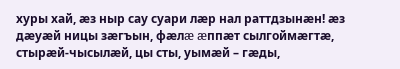хуры хай, æз ныр сау суари лæр нал раттдзынæн! æз дæуæй ницы зæгъын, фæлæ æппæт сылгоймæгтæ, стырæй-чысылæй, цы сты, уымæй – гæды,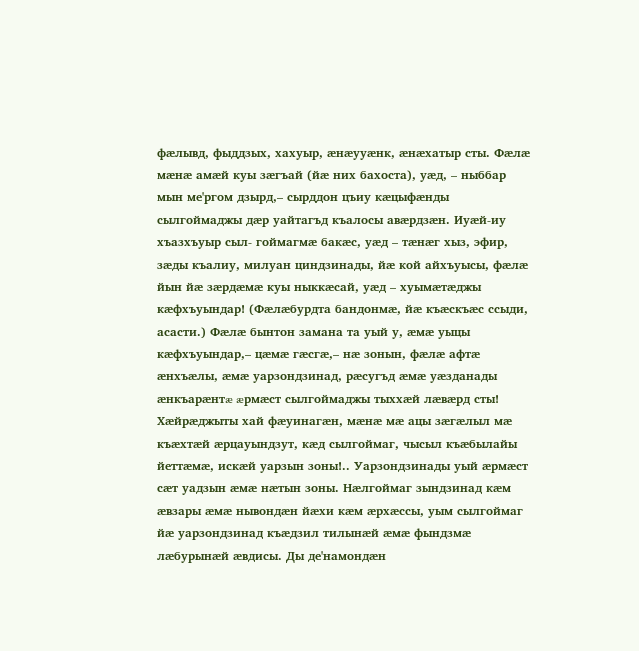фæлывд, фыддзых, хахуыр, æнæууæнк, æнæхатыр сты. Фæлæ мæнæ амæй куы зæгъай (йæ них бахоста), уæд, – ныббар мын ме'ргом дзырд,– сырддон цъиу кæцыфæнды сылгоймаджы дæр уайтагъд къалосы авæрдзæн. Иуæй-иу хъазхъуыр сыл- гоймагмæ бакæс, уæд – тæнæг хыз, эфир, зæды къалиу, милуан циндзинады, йæ кой айхъуысы, фæлæ йын йæ зæрдæмæ куы ныккæсай, уæд – хуымæтæджы кæфхъуындар! (Фæлæбурдта бандонмæ, йæ къæскъæс ссыди, асасти.) Фæлæ бынтон замана та уый у, æмæ уыцы кæфхъуындар,– цæмæ гæсгæ,– нæ зонын, фæлæ афтæ æнхъæлы, æмæ уарзондзинад, рæсугъд æмæ уæзданады æнкъарæнтæ æрмæст сылгоймаджы тыххæй лæвæрд сты! Хæйрæджыты хай фæуинагæн, мæнæ мæ ацы зæгæлыл мæ къæхтæй æрцауындзут, кæд сылгоймаг, чысыл къæбылайы йеттæмæ, искæй уарзын зоны!.. Уарзондзинады уый æрмæст сæт уадзын æмæ нæтын зоны. Нæлгоймаг зындзинад кæм æвзары æмæ нывондæн йæхи кæм æрхæссы, уым сылгоймаг йæ уарзондзинад къæдзил тилынæй æмæ фындзмæ лæбурынæй æвдисы. Ды де'намондæн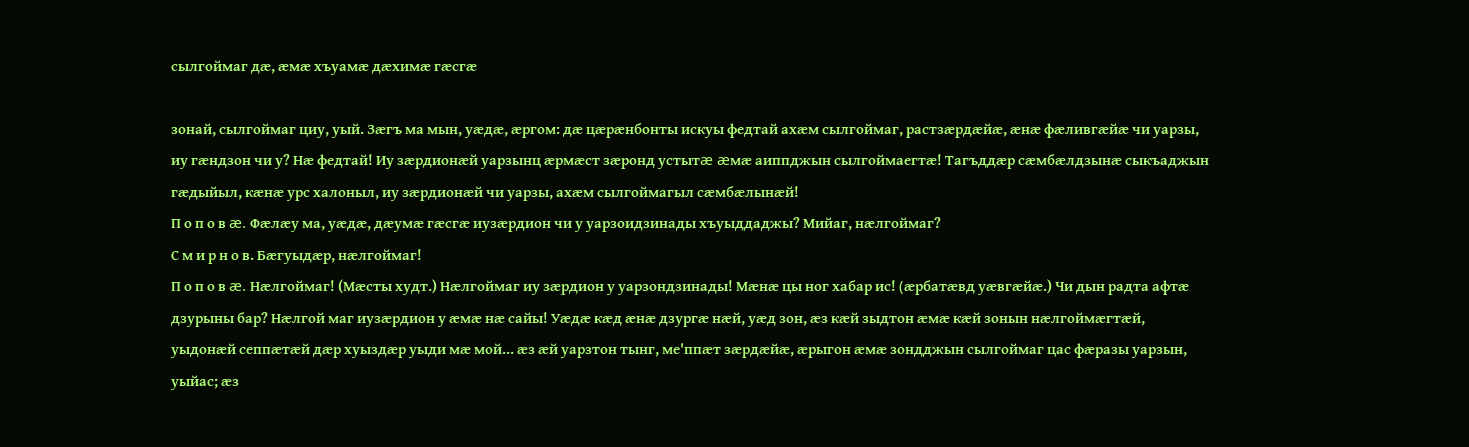сылгоймаг дæ, æмæ хъуамæ дæхимæ гæсгæ

зонай, сылгоймаг циу, уый. Зæгъ ма мын, уæдæ, æргом: дæ цæрæнбонты искуы федтай ахæм сылгоймаг, растзæрдæйæ, æнæ фæливгæйæ чи уарзы, иу гæндзон чи у? Нæ федтай! Иу зæрдионæй уарзынц æрмæст зæронд устытæ æмæ аиппджын сылгоймаегтæ! Тагъддæр сæмбæлдзынæ сыкъаджын гæдыйыл, кæнæ урс халоныл, иу зæрдионæй чи уарзы, ахæм сылгоймагыл сæмбæлынæй!
П о п о в æ. Фæлæу ма, уæдæ, дæумæ гæсгæ иузæрдион чи у уарзоидзинады хъуыддаджы? Мийаг, нæлгоймаг?
С м и р н о в. Бæгуыдæр, нæлгоймаг!
П о п о в æ. Нæлгоймаг! (Мæсты худт.) Нæлгоймаг иу зæрдион у уарзондзинады! Мæнæ цы ног хабар ис! (æрбатæвд уæвгæйæ.) Чи дын радта афтæ дзурыны бар? Нæлгой маг иузæрдион у æмæ нæ сайы! Уæдæ кæд æнæ дзургæ нæй, уæд зон, æз кæй зыдтон æмæ кæй зонын нæлгоймæгтæй, уыдонæй сеппæтæй дæр хуыздæр уыди мæ мой... æз æй уарзтон тынг, ме'ппæт зæрдæйæ, æрыгон æмæ зондджын сылгоймаг цас фæразы уарзын, уыйас; æз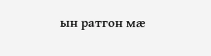ын ратгон мæ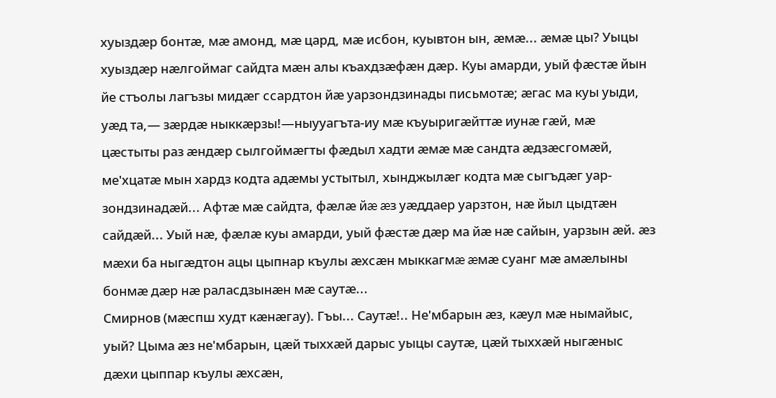хуыздæр бонтæ, мæ амонд, мæ цард, мæ исбон, куывтон ын, æмæ... æмæ цы? Уыцы хуыздæр нæлгоймаг сайдта мæн алы къахдзæфæн дæр. Куы амарди, уый фæстæ йын йе стъолы лагъзы мидæг ссардтон йæ уарзондзинады письмотæ; æгас ма куы уыди, уæд та,— зæрдæ ныккæрзы!—ныууагъта-иу мæ къуыригæйттæ иунæ гæй, мæ цæстыты раз æндæр сылгоймæгты фæдыл хадти æмæ мæ сандта æдзæсгомæй, ме'хцатæ мын хардз кодта адæмы устытыл, хынджылæг кодта мæ сыгъдæг уар- зондзинадæй... Афтæ мæ сайдта, фæлæ йæ æз уæддаер уарзтон, нæ йыл цыдтæн сайдæй... Уый нæ, фæлæ куы амарди, уый фæстæ дæр ма йæ нæ сайын, уарзын æй. æз мæхи ба ныгæдтон ацы цыпнар къулы æхсæн мыккагмæ æмæ суанг мæ амæлыны бонмæ дæр нæ раласдзынæн мæ саутæ...
Смирнов (мæспш худт кæнæгау). Гъы... Саутæ!.. Не'мбарын æз, кæул мæ нымайыс, уый? Цыма æз не'мбарын, цæй тыххæй дарыс уыцы саутæ, цæй тыххæй ныгæныс дæхи цыппар къулы æхсæн,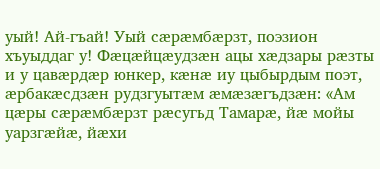уый! Ай-гъай! Уый сæрæмбæрзт, поэзион хъуыддаг у! Фæцæйцæудзæн ацы хæдзары рæзты и у цавæрдæр юнкер, кæнæ иу цыбырдым поэт, æрбакæсдзæн рудзгуытæм æмæзæгъдзæн: «Ам цæры сæрæмбæрзт рæсугьд Тамарæ, йæ мойы уарзгæйæ, йæхи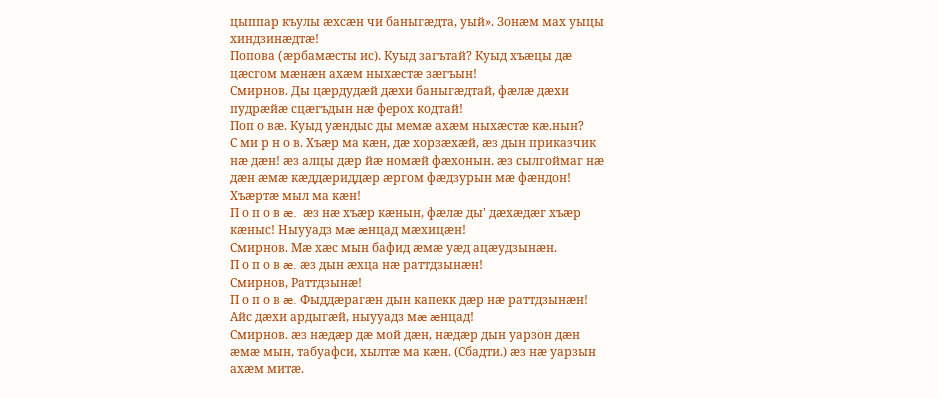цыппар къулы æхсæн чи баныгæдта, уый». Зонæм мах уыцы хиндзинæдтæ!
Попова (æрбамæсты ис). Куыд загътай? Куыд хъæцы дæ цæсгом мæнæн ахæм ныхæстæ зæгъын!
Смирнов. Ды цæрдудæй дæхи баныгæдтай, фæлæ дæхи пудрæйæ сцæгъдын нæ ферох кодтай!
Поп о вæ. Куыд уæндыс ды мемæ ахæм ныхæстæ кæ.нын?
С ми р н о в. Хъæр ма кæн, дæ хорзæхæй, æз дын приказчик нæ дæн! æз алцы дæр йæ номæй фæхонын. æз сылгоймаг нæ дæн æмæ кæддæриддæр æргом фæдзурын мæ фæндон! Хъæртæ мыл ма кæн!
П о п о в æ.  æз нæ хъæр кæнын, фæлæ ды' дæхæдæг хъæр кæныс! Ныууадз мæ æнцад мæхицæн!
Смирнов. Мæ хæс мын бафид æмæ уæд ацæудзынæн.
П о п о в æ. æз дын æхца нæ раттдзынæн!
Смирнов, Раттдзынæ!
П о п о в æ. Фыддæрагæн дын капекк дæр нæ раттдзынæн! Айс дæхи ардыгæй, ныууадз мæ æнцад!
Смирнов. æз нæдæр дæ мой дæн, нæдæр дын уарзон дæн æмæ мын, табуафси, хылтæ ма кæн. (Сбадти.) æз нæ уарзын ахæм митæ.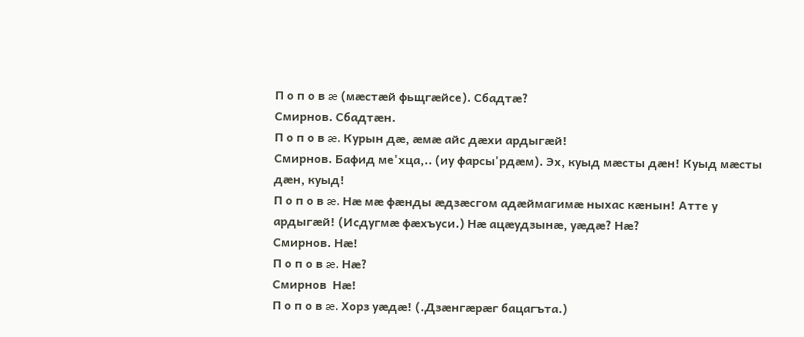П о п о в æ (мæстæй фьщгæйсе). Сбадтæ?
Смирнов. Сбадтæн.
П о п о в æ. Курын дæ, æмæ айс дæхи ардыгæй!
Смирнов. Бафид ме'хца,.. (иу фарсы'рдæм). Эх, куыд мæсты дæн! Куыд мæсты дæн, куыд!
П о п о в æ. Нæ мæ фæнды æдзæсгом адæймагимæ ныхас кæнын! Атте у ардыгæй! (Исдугмæ фæхъуси.) Нæ ацæудзынæ, уæдæ? Нæ?
Смирнов. Нæ!
П о п о в æ. Нæ?
Смирнов  Нæ!
П о п о в æ. Хорз уæдæ! (.Дзæнгæрæг бацагъта.)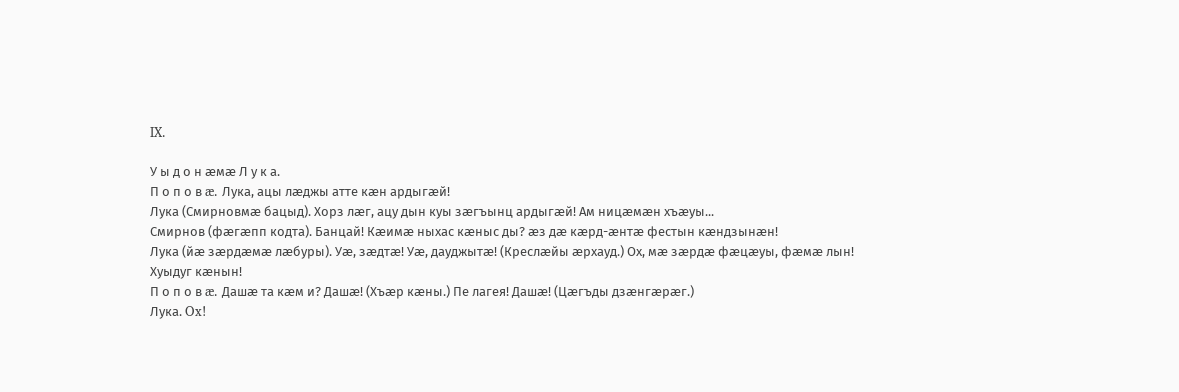IX.

У ы д о н æмæ Л у к а.
П о п о в æ. Лука, ацы лæджы атте кæн ардыгæй!
Лука (Смирновмæ бацыд). Хорз лæг, ацу дын куы зæгъынц ардыгæй! Ам ницæмæн хъæуы...
Смирнов (фæгæпп кодта). Банцай! Кæимæ ныхас кæныс ды? æз дæ кæрд-æнтæ фестын кæндзынæн!
Лука (йæ зæрдæмæ лæбуры). Уæ, зæдтæ! Уæ, дауджытæ! (Креслæйы æрхауд.) Ох, мæ зæрдæ фæцæуы, фæмæ лын! Хуыдуг кæнын!
П о п о в æ. Дашæ та кæм и? Дашæ! (Хъæр кæны.) Пе лагея! Дашæ! (Цæгъды дзæнгæрæг.)
Лука. Ox!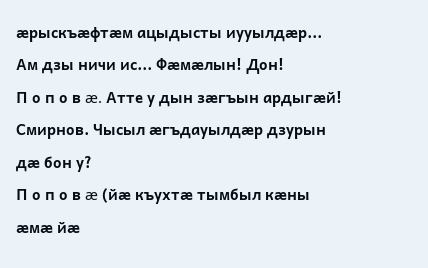æрыскъæфтæм ацыдысты иууылдæр... Ам дзы ничи ис... Фæмæлын! Дон!
П о п о в æ. Атте у дын зæгъын ардыгæй!
Смирнов. Чысыл æгъдауылдæр дзурын дæ бон у?
П о п о в æ (йæ къухтæ тымбыл кæны æмæ йæ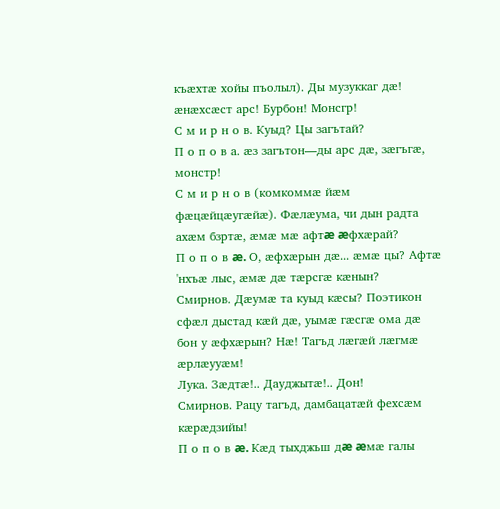къæхтæ хойы пъолыл). Ды музуккаг дæ! æнæхсæст арс! Бурбон! Монсгр!
С м и р н о в. Куыд? Цы загътай?
П о п о в а. æз загътон—ды арс дæ, зæгъгæ, монстр!
С м и р н о в (комкоммæ йæм фæцæйцæугæйæ). Фæлæума, чи дын радта ахæм бзртæ, æмæ мæ афтæ æфхæрай?
П о п о в æ. О, æфхæрын дæ... æмæ цы? Афтæ 'нхъæ лыс, æмæ дæ тæрсгæ кæнын?
Смирнов. Дæумæ та куыд кæсы? Поэтикон сфæл дыстад кæй дæ, уымæ гæсгæ ома дæ бон у æфхæрын? Нæ! Тагъд лæгæй лæгмæ æрлæууæм!
Лука. Зæдтæ!.. Дауджытæ!.. Дон!
Смирнов. Рацу тагъд, дамбацатæй фехсæм кæрæдзийы!
П о п о в æ. Кæд тыхджьш дæ æмæ галы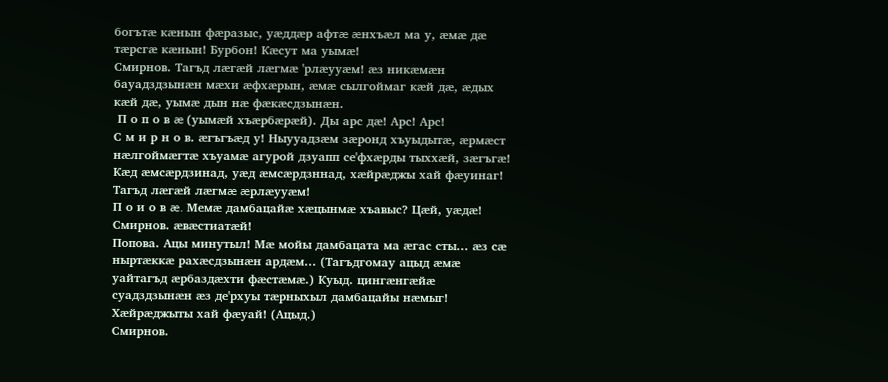богътæ кæнын фæразыс, уæддæр афтæ æнхъæл ма у, æмæ дæ тæрсгæ кæнын! Бурбон! Кæсут ма уымæ!
Смирнов. Тагъд лæгæй лæгмæ 'рлæууæм! æз никæмæн бауадздзынæн мæхи æфхæрын, æмæ сылгоймаг кæй дæ, æдых кæй дæ, уымæ дын нæ фæкæсдзынæн.
 П о п о в æ (уымæй хъæрбæрæй). Ды арс дæ! Арс! Арс!
С м и р н о в. æгъгъæд у! Ныууадзæм зæронд хъуыдытæ, æрмæст нæлгоймæгтæ хъуамæ агурой дзуапп се'фхæрды тыххæй, зæгъгæ! Кæд æмсæрдзинад, уæд æмсæрдзннад, хæйрæджы хай фæуинаг! Тагъд лæгæй лæгмæ æрлæууæм!
П о и о в æ. Мемæ дамбацайæ хæцынмæ хъавыс? Цæй, уæдæ!
Смирнов. æвæстиатæй!
Попова. Ацы минутыл! Мæ мойы дамбацата ма æгас сты... æз сæ ныртæккæ рахæсдзынæн ардæм... (Тагъдгомау ацыд æмæ уайтагъд æрбаздæхти фæстæмæ.) Куыд. цингæнгæйæ суадздзынæн æз де'рхуы тæрныхыл дамбацайы нæмыг! Хæйрæджыты хай фæуай! (Ацыд.)
Смирнов.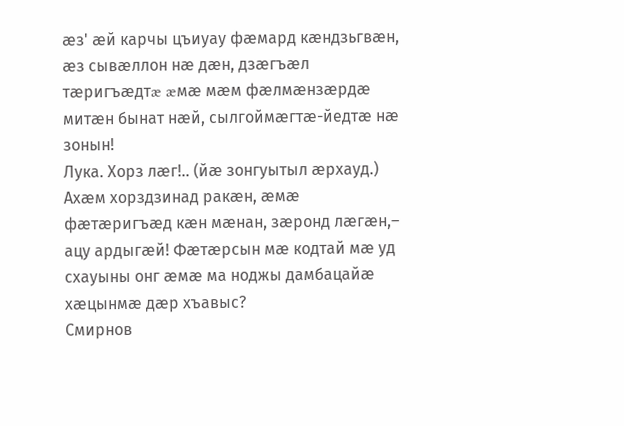æз' æй карчы цъиуау фæмард кæндзьгвæн, æз сывæллон нæ дæн, дзæгъæл тæригъæдтæ æмæ мæм фæлмæнзæрдæ митæн бынат нæй, сылгоймæгтæ-йедтæ нæ зонын!
Лука. Хорз лæг!.. (йæ зонгуытыл æрхауд.) Ахæм хорздзинад ракæн, æмæ фæтæригъæд кæн мæнан, зæронд лæгæн,– ацу ардыгæй! Фæтæрсын мæ кодтай мæ уд схауыны онг æмæ ма ноджы дамбацайæ хæцынмæ дæр хъавыс?
Смирнов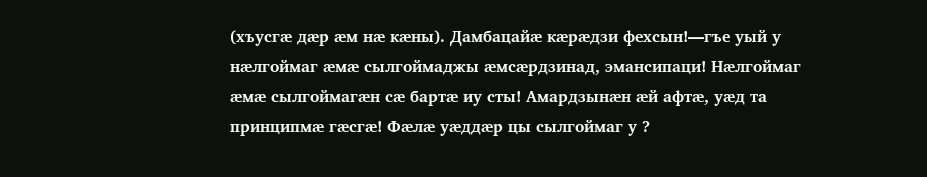(хъусгæ дæр æм нæ кæны). Дамбацайæ кæрæдзи фехсын!—гъе уый у нæлгоймаг æмæ сылгоймаджы æмсæрдзинад, эмансипаци! Нæлгоймаг æмæ сылгоймагæн сæ бартæ иу сты! Амардзынæн æй афтæ, уæд та принципмæ гæсгæ! Фæлæ уæддæр цы сылгоймаг у ?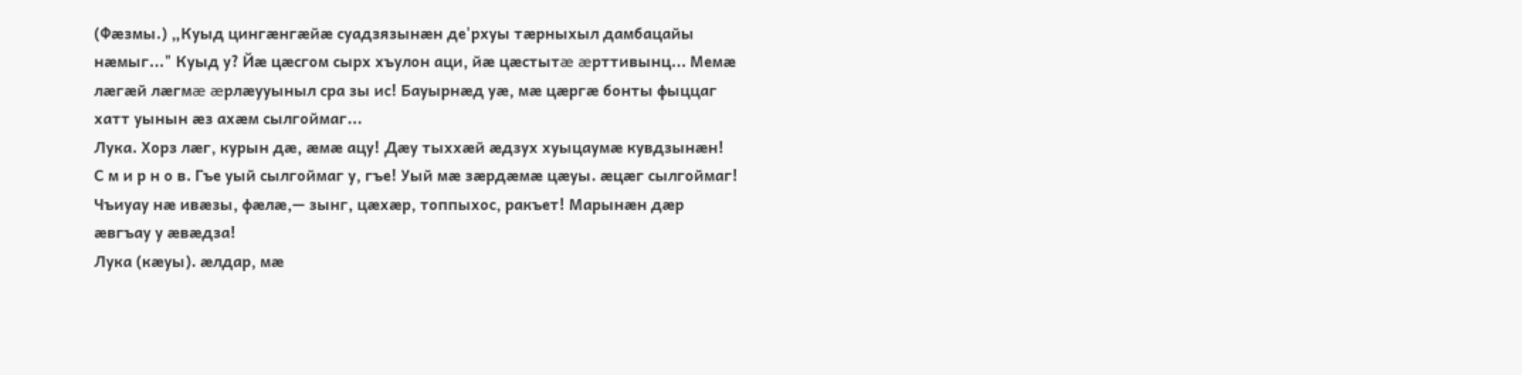(Фæзмы.) „Куыд цингæнгæйæ суадзязынæн де'рхуы тæрныхыл дамбацайы нæмыг..." Куыд у? Йæ цæсгом сырх хъулон аци, йæ цæстытæ æрттивынц... Мемæ лæгæй лæгмæ æрлæууыныл сра зы ис! Бауырнæд уæ, мæ цæргæ бонты фыццаг хатт уынын æз ахæм сылгоймаг...
Лука. Хорз лæг, курын дæ, æмæ ацу! Дæу тыххæй æдзух хуыцаумæ кувдзынæн!
С м и р н о в. Гъе уый сылгоймаг у, гъе! Уый мæ зæрдæмæ цæуы. æцæг сылгоймаг! Чъиуау нæ ивæзы, фæлæ,— зынг, цæхæр, топпыхос, ракъет! Марынæн дæр æвгъау у æвæдза!
Лука (кæуы). æлдар, мæ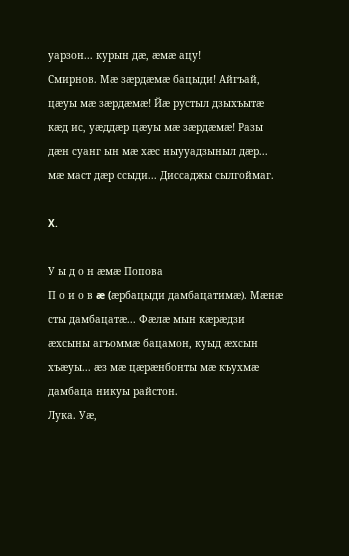уарзон... курын дæ, æмæ ацу!
Смирнов. Мæ зæрдæмæ бацыди! Айгъай, цæуы мæ зæрдæмæ! Йæ рустыл дзыхъытæ кæд ис, уæддæр цæуы мæ зæрдæмæ! Разы дæн суанг ын мæ хæс ныууадзыныл дæр... мæ маст дæр ссыди... Диссаджы сылгоймаг.

X.

У ы д о н æмæ Попова
П о и о в æ (æрбацыди дамбацатимæ). Мæнæ сты дамбацатæ... Фæлæ мын кæрæдзи æхсыны агъоммæ бацамон, куыд æхсын хъæуы... æз мæ цæрæнбонты мæ къухмæ дамбаца никуы райстон.
Лука. Уæ,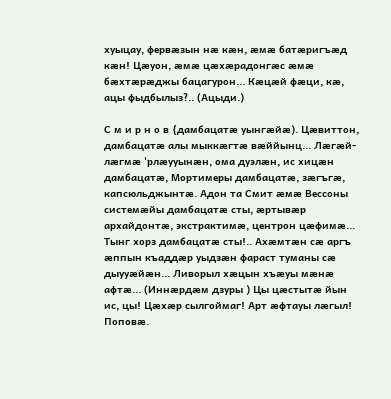хуыцау, фервæзын нæ кæн, æмæ батæригъæд кæн! Цæуон, æмæ цæхæрадонгæс æмæ бæхтæрæджы бацагурон... Кæцæй фæци, кæ, ацы фыдбылыз?.. (Ацыди.)

С м и р н о в {дамбацатæ уынгæйæ). Цæвиттон, дамбацатæ алы мыккæгтæ вæййынц... Лæгæй-лæгмæ 'рлæууынæн, ома дуэлæн, ис хицæн дамбацатæ, Мортимеры дамбацатæ, зæгъгæ, капсюльджынтæ. Адон та Смит æмæ Вессоны системæйы дамбацатæ сты, æртывæр архайдонтæ, экстрактимæ, центрон цæфимæ... Тынг хорз дамбацатæ сты!.. Ахæмтæн сæ аргъ æппын къаддæр уыдзæн фараст туманы сæ дыууæйæн... Ливорыл хæцын хъæуы мæнæ афтæ... (Иннæрдæм дзуры ) Цы цæстытæ йын ис, цы! Цæхæр сылгоймаг! Арт æфтауы лæгыл!
Поповæ.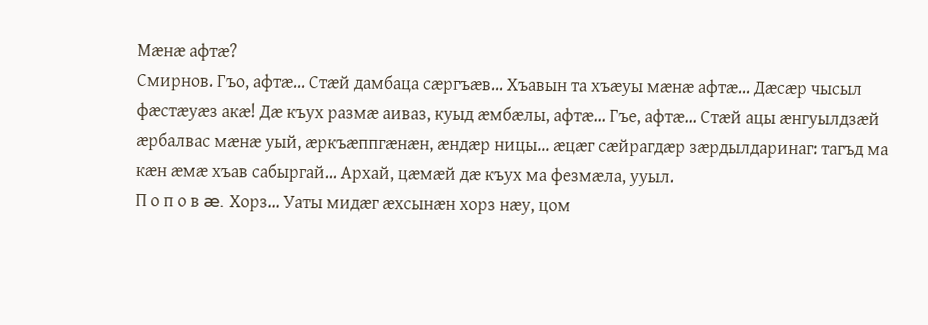Мæнæ афтæ?
Смирнов. Гъо, афтæ... Стæй дамбаца сæргъæв... Хъавын та хъæуы мæнæ афтæ... Дæсæр чысыл фæстæуæз акæ! Дæ къух размæ аиваз, куыд æмбæлы, афтæ... Гъе, афтæ... Стæй ацы æнгуылдзæй æрбалвас мæнæ уый, æркъæппгæнæн, æндæр ницы... æцæг сæйрагдæр зæрдылдаринаг: тагъд ма кæн æмæ хъав сабыргай... Архай, цæмæй дæ къух ма фезмæла, ууыл.
П о п о в æ. Хорз... Уаты мидæг æхсынæн хорз нæу, цом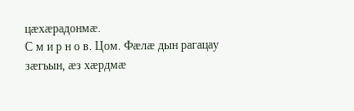цæхæрадонмæ.
С м и р н о в. Цом. Фæлæ дын рагацау зæгьын, æз хæрдмæ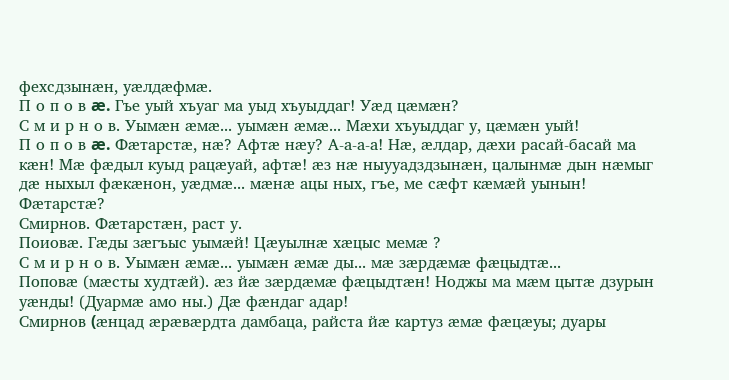фехсдзынæн, уæлдæфмæ.
П о п о в æ. Гъе уый хъуаг ма уыд хъуыддаг! Уæд цæмæн?
С м и р н о в. Уымæн æмæ... уымæн æмæ... Мæхи хъуыддаг у, цæмæн уый!
П о п о в æ. Фæтарстæ, нæ? Афтæ нæу? А-а-а-а! Нæ, æлдар, дæхи расай-басай ма кæн! Мæ фæдыл куыд рацæуай, афтæ! æз нæ ныууадздзынæн, цалынмæ дын нæмыг дæ ныхыл фæкæнон, уæдмæ... мæнæ ацы ных, гъе, ме сæфт кæмæй уынын! Фæтарстæ?
Смирнов. Фæтарстæн, раст у.
Поиовæ. Гæды зæгъыс уымæй! Цæуылнæ хæцыс мемæ ?
С м и р н о в. Уымæн æмæ... уымæн æмæ ды... мæ зæрдæмæ фæцыдтæ...
Поповæ (мæсты худтæй). æз йæ зæрдæмæ фæцыдтæн! Ноджы ма мæм цытæ дзурын уæнды! (Дуармæ амо ны.) Дæ фæндаг адар!
Смирнов (æнцад æрæвæрдта дамбаца, райста йæ картуз æмæ фæцæуы; дуары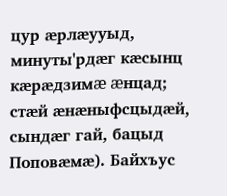цур æрлæууыд, минуты'рдæг кæсынц кæрæдзимæ æнцад; стæй æнæныфсцыдæй, сындæг гай, бацыд Поповæмæ). Байхъус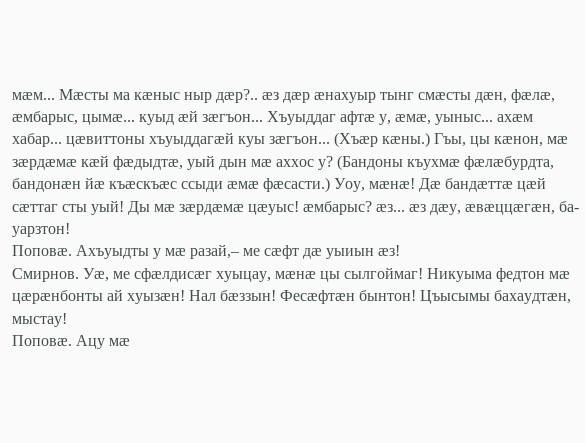мæм... Мæсты ма кæныс ныр дæр?.. æз дæр æнахуыр тынг смæсты дæн, фæлæ, æмбарыс, цымæ... куыд æй зæгъон... Хъуыддаг афтæ у, æмæ, уыныс... ахæм хабар... цæвиттоны хъуыддагæй куы зæгъон... (Хъæр кæны.) Гъы, цы кæнон, мæ зæрдæмæ кæй фæдыдтæ, уый дын мæ аххос у? (Бандоны къухмæ фæлæбурдта, бандонæн йæ къæскъæс ссыди æмæ фæсасти.) Уоу, мæнæ! Дæ бандæттæ цæй сæттаг сты уый! Ды мæ зæрдæмæ цæуыс! æмбарыс? æз... æз дæу, æвæццæгæн, ба- уарзтон!
Поповæ. Ахъуыдты у мæ разай,– ме сæфт дæ уыиын æз!
Смирнов. Уæ, ме сфæлдисæг хуыцау, мæнæ цы сылгоймаг! Никуыма федтон мæ цæрæнбонты ай хуызæн! Нал бæззын! Фесæфтæн бынтон! Цъысымы бахаудтæн, мыстау!
Поповæ. Ацу мæ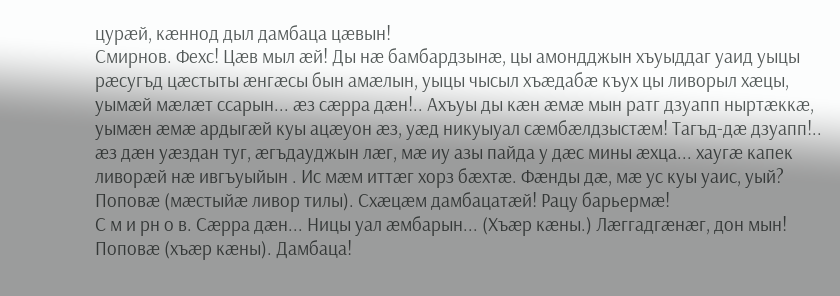цурæй, кæннод дыл дамбаца цæвын!
Смирнов. Фехс! Цæв мыл æй! Ды нæ бамбардзынæ, цы амондджын хъуыддаг уаид уыцы рæсугъд цæстыты æнгæсы бын амæлын, уыцы чысыл хъæдабæ къух цы ливорыл хæцы, уымæй мæлæт ссарын... æз сæрра дæн!.. Ахъуы ды кæн æмæ мын ратг дзуапп ныртæккæ, уымæн æмæ ардыгæй куы ацæуон æз, уæд никуыуал сæмбæлдзыстæм! Тагъд-дæ дзуапп!.. æз дæн уæздан туг, æгъдауджын лæг, мæ иу азы пайда у дæс мины æхца... хаугæ капек ливорæй нæ ивгъуыйын . Ис мæм иттæг хорз бæхтæ. Фæнды дæ, мæ ус куы уаис, уый?
Поповæ (мæстыйæ ливор тилы). Схæцæм дамбацатæй! Рацу барьермæ!
С м и рн о в. Сæрра дæн... Ницы уал æмбарын... (Хъæр кæны.) Лæггадгæнæг, дон мын!
Поповæ (хъæр кæны). Дамбаца!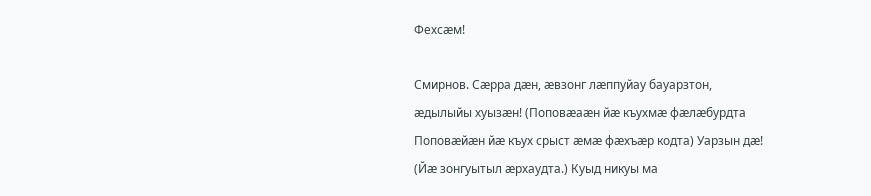Фехсæм!

Смирнов. Сæрра дæн, æвзонг лæппуйау бауарзтон, æдылыйы хуызæн! (Поповæаæн йæ къухмæ фæлæбурдта Поповæйæн йæ къух срыст æмæ фæхъæр кодта) Уарзын дæ! (Йæ зонгуытыл æрхаудта.) Куыд никуы ма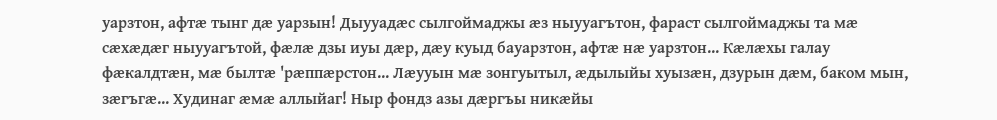уарзтон, афтæ тынг дæ уарзын! Дыууадæс сылгоймаджы æз ныууагътон, фараст сылгоймаджы та мæ сæхæдæг ныууагътой, фæлæ дзы иуы дæр, дæу куыд бауарзтон, афтæ нæ уарзтон... Кæлæхы галау фæкалдтæн, мæ былтæ 'рæппæрстон... Лæууын мæ зонгуытыл, æдылыйы хуызæн, дзурын дæм, баком мын, зæгъгæ... Худинаг æмæ аллыйаг! Ныр фондз азы дæргъы никæйы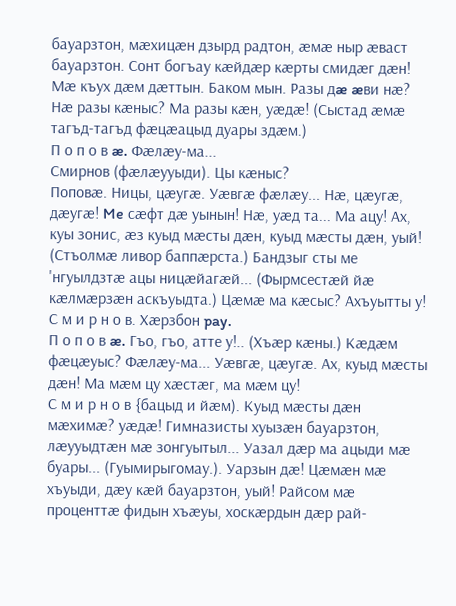бауарзтон, мæхицæн дзырд радтон, æмæ ныр æваст бауарзтон. Сонт богъау кæйдæр кæрты смидæг дæн! Мæ къух дæм дæттын. Баком мын. Разы дæ æви нæ? Нæ разы кæныс? Ма разы кæн, уæдæ! (Сыстад æмæ тагъд-тагъд фæцæацыд дуары здæм.)
П о п о в æ. Фæлæу-ма...
Смирнов (фæлæууыди). Цы кæныс?
Поповæ. Ницы, цæугæ. Уæвгæ фæлæу... Нæ, цæугæ, дæугæ! Me сæфт дæ уынын! Нæ, уæд та... Ма ацу! Ах, куы зонис, æз куыд мæсты дæн, куыд мæсты дæн, уый! (Стъолмæ ливор баппæрста.) Бандзыг сты ме 'нгуылдзтæ ацы ницæйагæй... (Фырмсестæй йæ кæлмæрзæн аскъуыдта.) Цæмæ ма кæсыс? Ахъуытты у!
С м и р н о в. Хæрзбон pay.
П о п о в æ. Гъо, гъо, атте у!.. (Хъæр кæны.) Кæдæм фæцæуыс? Фæлæу-ма... Уæвгæ, цæугæ. Ах, куыд мæсты дæн! Ма мæм цу хæстæг, ма мæм цу!
С м и р н о в {бацыд и йæм). Куыд мæсты дæн мæхимæ? уæдæ! Гимназисты хуызæн бауарзтон, лæууыдтæн мæ зонгуытыл... Уазал дæр ма ацыди мæ буары... (Гуымирыгомау.). Уарзын дæ! Цæмæн мæ хъуыди, дæу кæй бауарзтон, уый! Райсом мæ проценттæ фидын хъæуы, хоскæрдын дæр рай-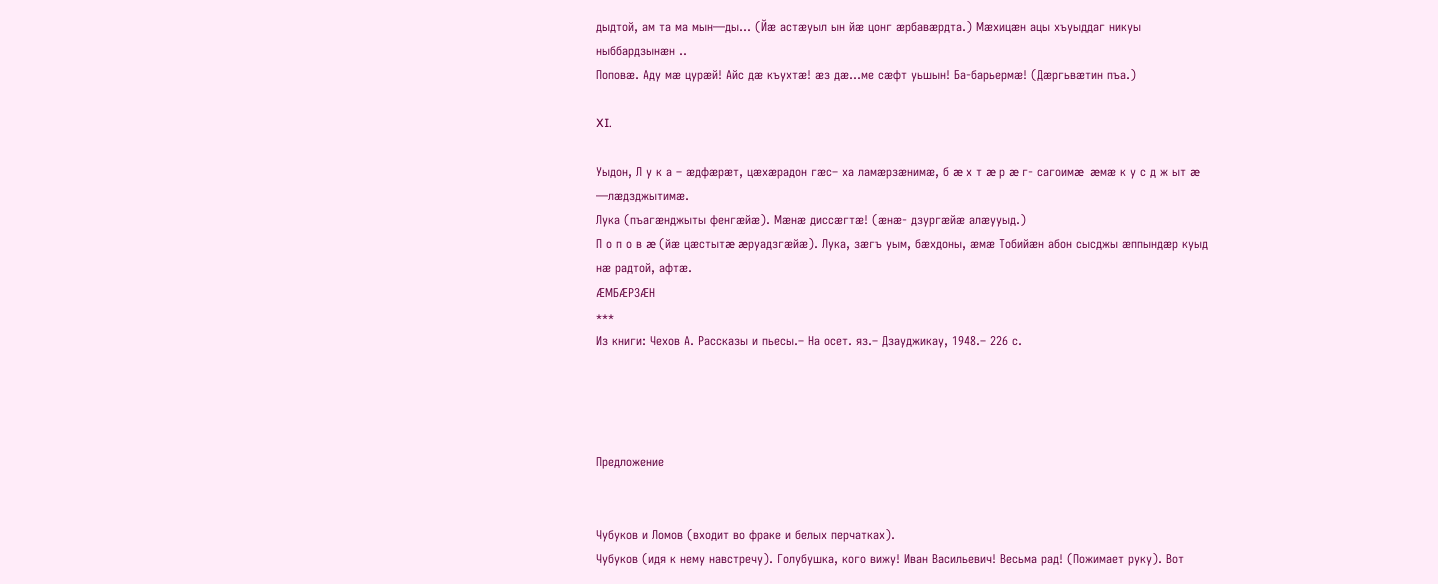дыдтой, ам та ма мын—ды... (Йæ астæуыл ын йæ цонг æрбавæрдта.) Мæхицæн ацы хъуыддаг никуы ныббардзынæн ..
Поповæ. Аду мæ цурæй! Айс дæ къухтæ! æз дæ...ме сæфт уьшын! Ба-барьермæ! (Дæргьвæтин пъа.)

XI.

Уыдон, Л у к а – æдфæрæт, цæхæрадон гæс– ха ламæрзæнимæ, б æ х т æ р æ г- сагоимæ  æмæ к у с д ж ыт æ —лæдзджытимæ.
Лука (пъагæнджыты фенгæйæ). Мæнæ диссæгтæ! (æнæ- дзургæйæ алæууыд.)
П о п о в æ (йæ цæстытæ æруадзгæйæ). Лука, зæгъ уым, бæхдоны, æмæ Тобийæн абон сысджы æппындæр куыд нæ радтой, афтæ.
ÆМБÆРЗÆН
***
Из книги: Чехов А. Рассказы и пьесы.– На осет. яз.– Дзауджикау, 1948.– 226 с.




Предложение


Чубуков и Ломов (входит во фраке и белых перчатках).
Чубуков (идя к нему навстречу). Голубушка, кого вижу! Иван Васильевич! Весьма рад! (Пожимает руку). Вот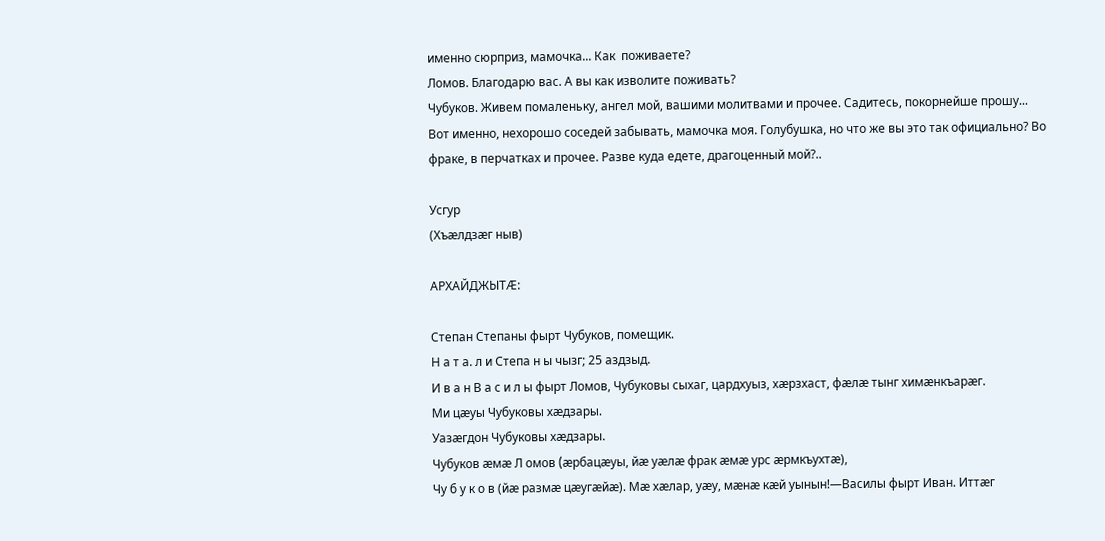именно сюрприз, мамочка... Как  поживаете?
Ломов. Благодарю вас. А вы как изволите поживать?
Чубуков. Живем помаленьку, ангел мой, вашими молитвами и прочее. Садитесь, покорнейше прошу... Вот именно, нехорошо соседей забывать, мамочка моя. Голубушка, но что же вы это так официально? Во фраке, в перчатках и прочее. Разве куда едете, драгоценный мой?..

Усгур
(Хъæлдзæг ныв)

АРХАЙДЖЫТÆ:

Степан Степаны фырт Чубуков, помещик.
Н а т а. л и Степа н ы чызг; 25 аздзыд.
И в а н В а с и л ы фырт Ломов, Чубуковы сыхаг, цардхуыз, хæрзхаст, фæлæ тынг химæнкъарæг.
Ми цæуы Чубуковы хæдзары.
Уазæгдон Чубуковы хæдзары.
Чубуков æмæ Л омов (æрбацæуы, йæ уæлæ фрак æмæ урс æрмкъухтæ),
Чу б у к о в (йæ размæ цæугæйæ). Мæ хæлар, уæу, мæнæ кæй уынын!—Василы фырт Иван. Иттæг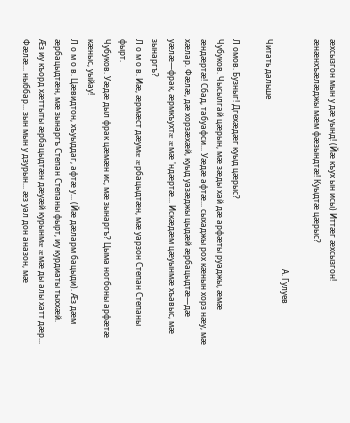æхсызгон мын у дæ уынд! (Йæ къух ын исы) Иттæг æхсызгон! æнæнхъæлæджы мæм фæзындтæ! Куыдтæ цæрыс?

                                                                                                                   А. Гулуев
Читать дальше

Л омов. Бузныг! Дгехæдæг куыд цæрыс?
Чубуков. Чысылгай цæрын, мæ зæды хай дæ арфæты руаджы, æмæ æндæртæ! Сбад, табуафси... Уæдæ афтæ... сыхаджы рох кæнын хорз нæу, мæ хæлар. Фæлæ, дæ хорзæхæй, куыд уазæджы цыдæй æрбацыдтæ—дæ уæлæ—фрак, æрмкъухтæ æмæ 'ндæртæ... Искæдæм цæуынмæ хъавыс, мæ зынаргъ?
Л о м о в. Иæ, æрмæст дæумæ æрбацыдтæн, мæ уарзон Степан Степаны фырт.
Чубуков. Уæдæ дыл фрак цæмæн ис, мæ зынаргъ? Цыма ногбоны арфæтæ кæныс, уыйау!
Л о м о в. Цæвидтон, хъуыддаг, афтæ у... (Йæ дæларм бацыди). Æз дæм æрбацыдтæн, мæ зынаргъ Степан Степаны фырт, иу курдиаты тыххæй.
Æз иу къорд хæттыты æрбацыдтæн дæуæй курынмæ æмæ ды алы хатт дæр... Фæлæ... ныббар... зын мын у дзурын... æз уал дон аназон, мæ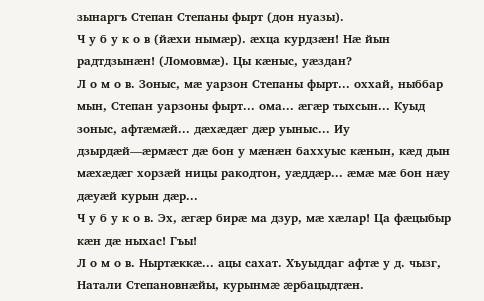зынаргъ Степан Степаны фырт (дон нуазы).
Ч у б у к о в (йæхи нымæр). æхца курдзæн! Нæ йын радтдзынæн! (Ломовмæ). Цы кæныс, уæздан?
Л о м о в. Зоныс, мæ уарзон Степаны фырт... оххай, ныббар мын, Степан уарзоны фырт... ома... æгæр тыхсын... Куыд зоныс, афтæмæй... дæхæдæг дæр уыныс... Иу дзырдæй—æрмæст дæ бон у мæнæн баххуыс кæнын, кæд дын мæхæдæг хорзæй ницы pакодтон, уæддæр... æмæ мæ бон нæу дæуæй курын дæр...
Ч у б у к о в. Эх, æгæр бирæ ма дзур, мæ хæлар! Ца фæцыбыр кæн дæ ныхас! Гъы!
Л о м о в. Ныртæккæ... ацы сахат. Хъуыддаг афтæ у д. чызг, Натали Степановнæйы, курынмæ æрбацыдтæн.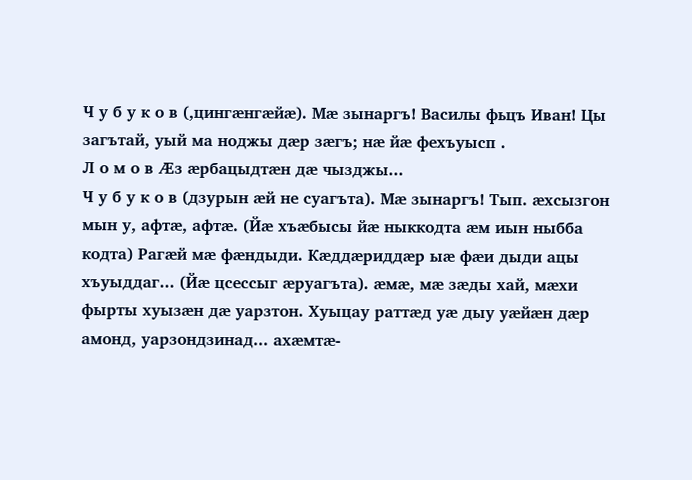Ч у б у к о в (,цингæнгæйæ). Мæ зынаргъ! Василы фьцъ Иван! Цы загътай, уый ма ноджы дæр зæгъ; нæ йæ фехъуысп .
Л о м о в Æз æрбацыдтæн дæ чызджы...
Ч у б у к о в (дзурын æй не суагъта). Мæ зынаргъ! Тып. æхсызгон мын у, афтæ, афтæ. (Йæ хъæбысы йæ ныккодта æм иын ныбба кодта) Рагæй мæ фæндыди. Кæддæриддæр ыæ фæи дыди ацы хъуыддаг... (Йæ цсессыг æруагъта). æмæ, мæ зæды хай, мæхи фырты хуызæн дæ уарзтон. Хуыцау раттæд уæ дыу уæйæн дæр амонд, уарзондзинад... ахæмтæ-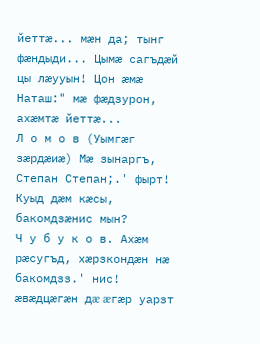йеттæ... мæн да; тынг фæндыди... Цымæ сагъдæй цы лæууын! Цон æмæ Наташ:" мæ фæдзурон, ахæмтæ йеттæ...
Л о м о в (Уымгæг зæрдæиæ) Мæ зынаргъ, Степан Степан;.' фырт! Куыд дæм кæсы, бакомдзæнис мын?
Ч у б у к о в. Ахæм рæсугъд, хæрзкондæн нæ бакомдзз.' нис! æвæдцæгæн дæ æгæр уарзт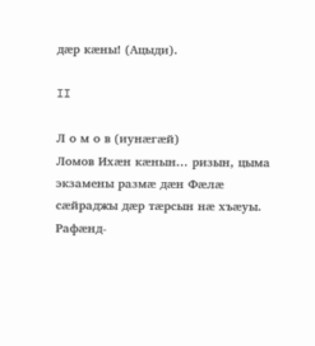дæр кæны! (Ацыди).

II

Л о м о в (иунæгæй)
Ломов Ихæн кæнын... ризын, цыма экзамены размæ дæн Фæлæ сæйраджы дæр тæрсын нæ хъæуы. Рафæнд-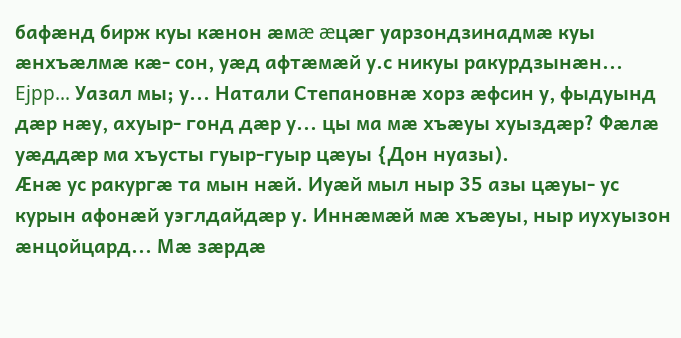бафæнд бирж куы кæнон æмæ æцæг уарзондзинадмæ куы æнхъæлмæ кæ- сон, уæд афтæмæй у.с никуы ракурдзынæн... Ejpp... Уазал мы; у... Натали Степановнæ хорз æфсин у, фыдуынд дæр нæу, ахуыр- гонд дæр у... цы ма мæ хъæуы хуыздæр? Фæлæ уæддæр ма хъусты гуыр-гуыр цæуы {Дон нуазы).
Æнæ ус ракургæ та мын нæй. Иуæй мыл ныр 35 азы цæуы- ус курын афонæй уэглдайдæр у. Иннæмæй мæ хъæуы, ныр иухуызон æнцойцард... Мæ зæрдæ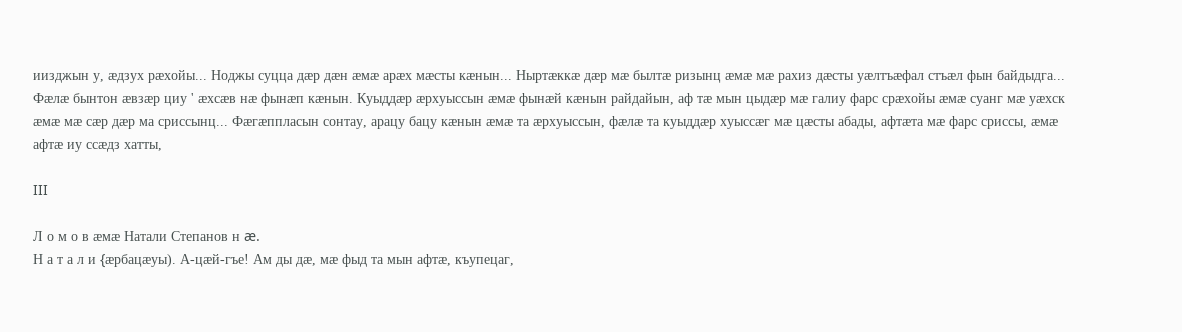иизджын у, æдзух рæхойы... Ноджы суцца дæр дæн æмæ арæх мæсты кæнын... Ныртæккæ дæр мæ былтæ ризынц æмæ мæ рахиз дæсты уæлтъæфал стъæл фын байдыдга... Фæлæ бынтон æвзæр циу ' æхсæв нæ фынæп кæнын. Куыддæр æрхуыссын æмæ фынæй кæнын райдайын, аф тæ мын цыдæр мæ галиу фарс срæхойы æмæ суанг мæ уæхск æмæ мæ сæр дæр ма сриссынц... Фæгæппласын сонтау, арацу бацу кæнын æмæ та æрхуыссын, фæлæ та куыддæр хуыссæг мæ цæсты абады, афтæта мæ фарс сриссы, æмæ афтæ иу ссæдз хатты,

III

Л о м о в æмæ Натали Степанов н æ.
Н а т а л и {æрбацæуы). А-цæй-гъе! Ам ды дæ, мæ фыд та мын афтæ, къупецаг,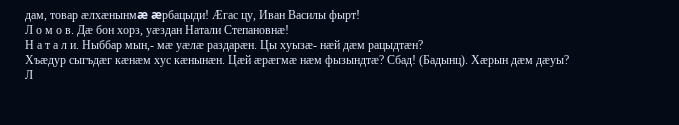дам, товар æлхæнынмæ æрбацыди! Æгас цу, Иван Василы фырт!
Л о м о в. Дæ бон хорз, уæздан Натали Степановнæ!
Н а т а л и. Ныббар мын,- мæ уæлæ раздарæн. Цы хуызæ- нæй дæм рацыдтæн?
Хъæдур сыгъдæг кæнæм хус кæнынæн. Цæй æрæгмæ нæм фызындтæ? Сбад! (Бадынц). Хæрын дæм дæуы?
Л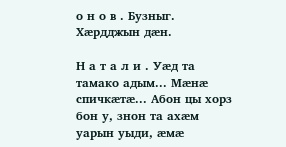о н о в . Бузныг. Хæрдджын дæн.

Н а т а л и . Уæд та тамако адым... Мæнæ спичкæтæ... Абон цы хорз бон у, знон та ахæм уарын уыди, æмæ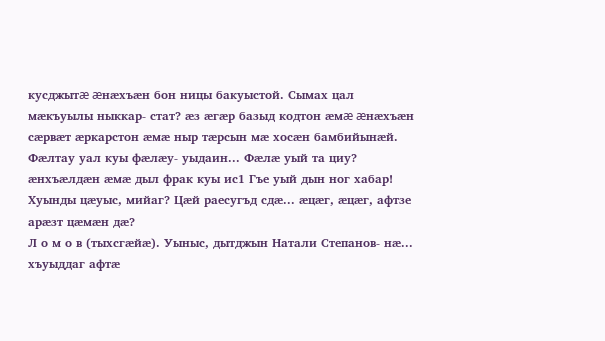кусджытæ æнæхъæн бон ницы бакуыстой. Сымах цал мæкъуылы ныккар- стат? æз æгæр базыд кодтон æмæ æнæхъæн сæрвæт æркарстон æмæ ныр тæрсын мæ хосæн бамбийынæй. Фæлтау уал куы фæлæу- уыдаин... Фæлæ уый та циу? æнхъæлдæн æмæ дыл фрак куы ис1 Гъе уый дын ног хабар! Хуынды цæуыс, мийаг? Цæй раесугъд сдæ... æцæг, æцæг, афтзе арæзт цæмæн дæ?
Л о м о в (тыхсгæйæ). Уыныс, дытджын Натали Степанов- нæ... хъуыддаг афтæ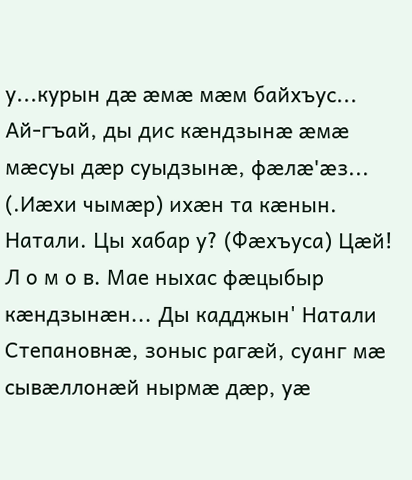у...курын дæ æмæ мæм байхъус... Ай-гъай, ды дис кæндзынæ æмæ мæсуы дæр суыдзынæ, фæлæ'æз... (.Иæхи чымæр) ихæн та кæнын.
Натали. Цы хабар у? (Фæхъуса) Цæй!
Л о м о в. Мае ныхас фæцыбыр кæндзынæн... Ды кадджын' Натали Степановнæ, зоныс рагæй, суанг мæ сывæллонæй нырмæ дæр, уæ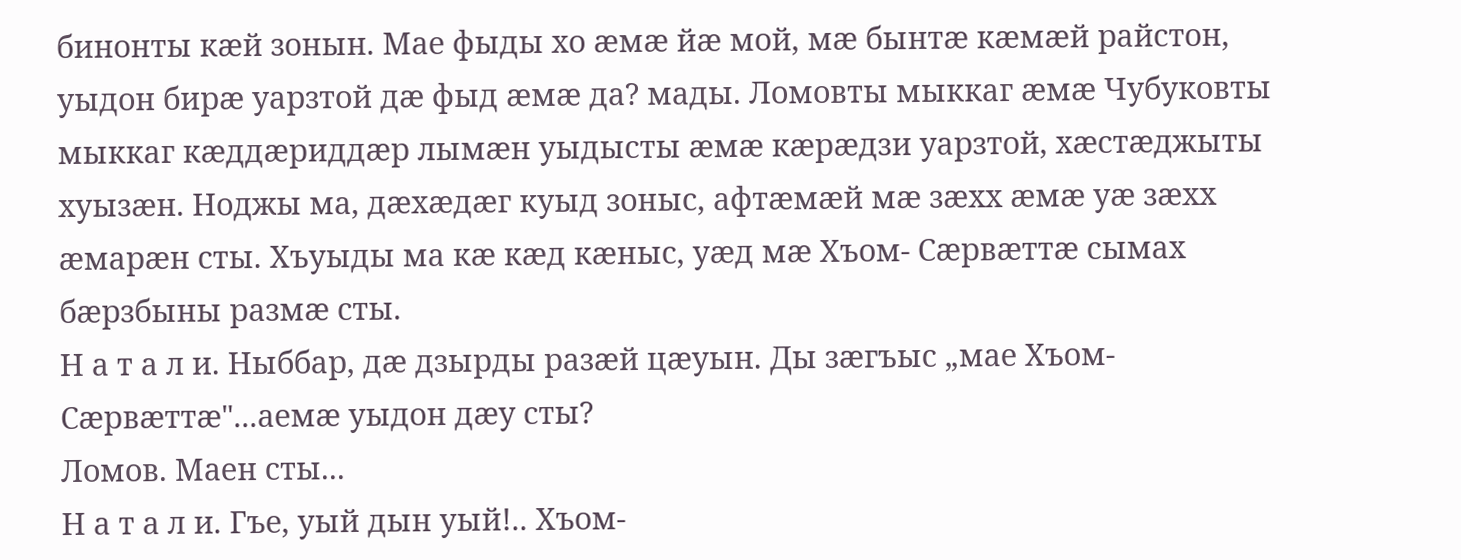бинонты кæй зонын. Мае фыды хо æмæ йæ мой, мæ бынтæ кæмæй райстон, уыдон бирæ уарзтой дæ фыд æмæ да? мады. Ломовты мыккаг æмæ Чубуковты мыккаг кæддæриддæр лымæн уыдысты æмæ кæрæдзи уарзтой, хæстæджыты хуызæн. Ноджы ма, дæхæдæг куыд зоныс, афтæмæй мæ зæхх æмæ уæ зæхх æмарæн сты. Хъуыды ма кæ кæд кæныс, уæд мæ Хъом- Сæрвæттæ сымах бæрзбыны размæ сты.
Н а т а л и. Ныббар, дæ дзырды разæй цæуын. Ды зæгъыс „мае Хъом-Сæрвæттæ"...аемæ уыдон дæу сты?
Ломов. Маен сты...
Н а т а л и. Гъе, уый дын уый!.. Хъом-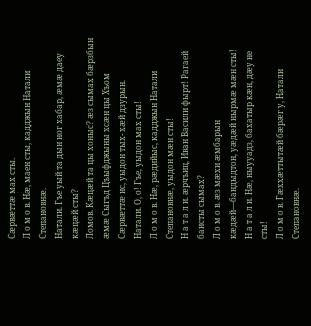Сæрвæттæ мах сты.
Л о м о в. Нæ, маен сты, кадджын Натали Степановнæ.
Натали. Гъе уый та дын ног хабар, æмæ даеу кæцæй сты?
Ломов. Кæцæй та цы хоныс? æз сымах бæрзбын æмæ Сыгъд Цъыфджыны хсæн цы Хъом Сæрвæттæ ис, уыдон тых- хæй дзурын.
Натали. О, о! Гъе, уыдон мах сты!
Л о м о в. Нæ, рæдийыс, кадджын Натали Степановнæ, уыдон мæн сты!
Н а т а л и. æрчъиц, Иван Васили фырт! Рагаей баисты сымах?
Л о м о в. æз мæхи æмбарын кæдæй—бандыдтон, уæдæй нырмæ мæн сты!
Н а т а л и. Нæ, ныууадз, бахатыр кæн, дæу не сты!
Л о м о в. Гæххæттытæй бæрæг у, Натали Степановнæ.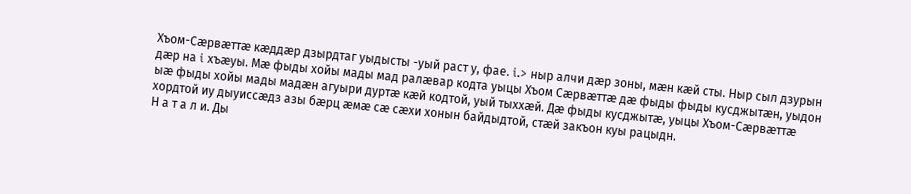Хъом-Сæрвæттæ кæддæр дзырдтаг уыдысты -уый раст у, фае. i.> ныр алчи дæр зоны, мæн кæй сты. Ныр сыл дзурын дæр на i хъæуы. Мæ фыды хойы мады мад ралæвар кодта уыцы Хъом Сæрвæттæ дæ фыды фыды кусджытæн, уыдон ыæ фыды хойы мады мадæн агуыри дуртæ кæй кодтой, уый тыххæй. Дæ фыды кусджытæ, уыцы Хъом-Сæрвæттæ хордтой иу дыуиссæдз азы бæрц æмæ сæ сæхи хонын байдыдтой, стæй закъон куы рацыдн.
Н а т а л и. Ды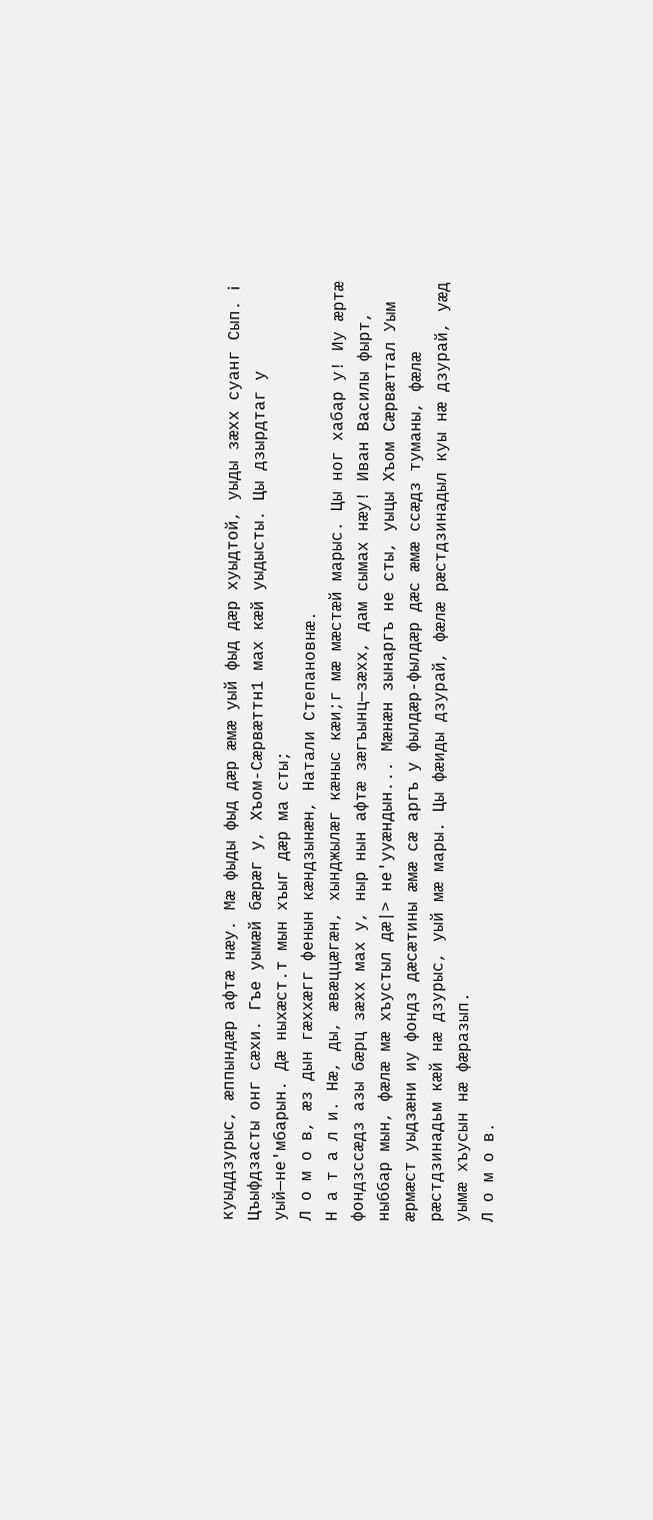куыддзурыс, æппындæр афтæ нæу. Мæ фыды фыд дæр æмæ уый фыд дæр хуыдтой, уыды зæхх суанг Сып. i Цъыфдзасты онг сæхи. Гъе уымæй бæрæг у, Хъом-Сæрвæттн1 мах кæй уыдысты. Цы дзырдтаг у уый—не'мбарын. Дæ ныхæст.т мын хъыг дæр ма сты;
Л о м о в, æз дын гæххæгг фенын кæндзынæн, Натали Степановнæ.
Н а т а л и. Нæ, ды, æвæццæгæн, хынджылæг кæныс кæи;г мæ мæстæй марыс. Цы ног хабар у! Иу æртæ фондзссæдз азы бæрц зæхх мах у, ныр нын афтæ зæгъынц—зæхх, дам сымах нæу! Иван Василы фырт, ныббар мын, фæлæ мæ хъустыл дæ|> не'ууæндын... Мæнæн зынаргъ не сты, уыцы Хъом Сæрвæттал Уым æрмæст уыдзæни иу фондз дæсæтины æмæ сæ аргъ у фылдæр-фылдæр дæс æмæ ссæдз туманы, фæлæ рæстдзинадьм кæй нæ дзурыс, уый мæ мары. Цы фæиды дзурай, фæлæ рæстдзинадыл куы нæ дзурай, уæд уымæ хъусын нæ фæразып.
Л о м о в.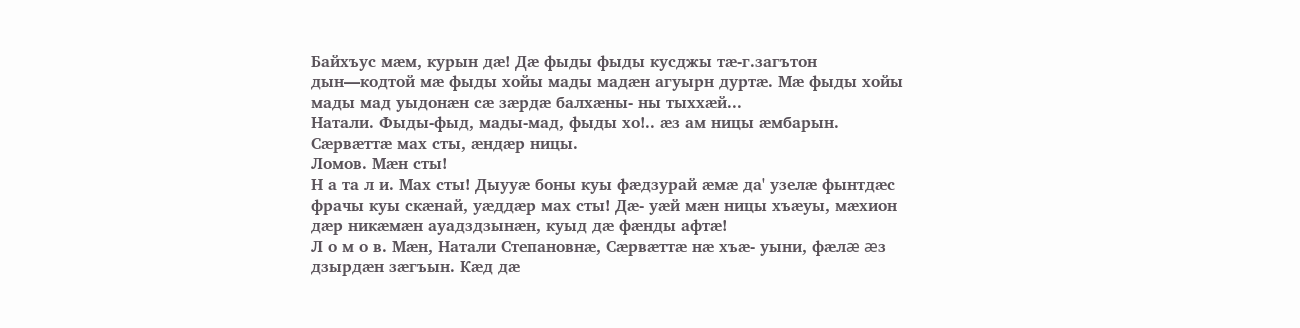Байхъус мæм, курын дæ! Дæ фыды фыды кусджы тæ-г.загътон дын—кодтой мæ фыды хойы мады мадæн агуырн дуртæ. Мæ фыды хойы мады мад уыдонæн сæ зæрдæ балхæны- ны тыххæй...
Натали. Фыды-фыд, мады-мад, фыды хо!.. æз ам ницы æмбарын. Сæрвæттæ мах сты, æндæр ницы.
Ломов. Мæн сты!
Н а та л и. Мах сты! Дыууæ боны куы фæдзурай æмæ да' узелæ фынтдæс фрачы куы скæнай, уæддæр мах сты! Дæ- уæй мæн ницы хъæуы, мæхион дæр никæмæн ауадздзынæн, куыд дæ фæнды афтæ!
Л о м о в. Мæн, Натали Степановнæ, Сæрвæттæ нæ хъæ- уыни, фæлæ æз дзырдæн зæгъын. Кæд дæ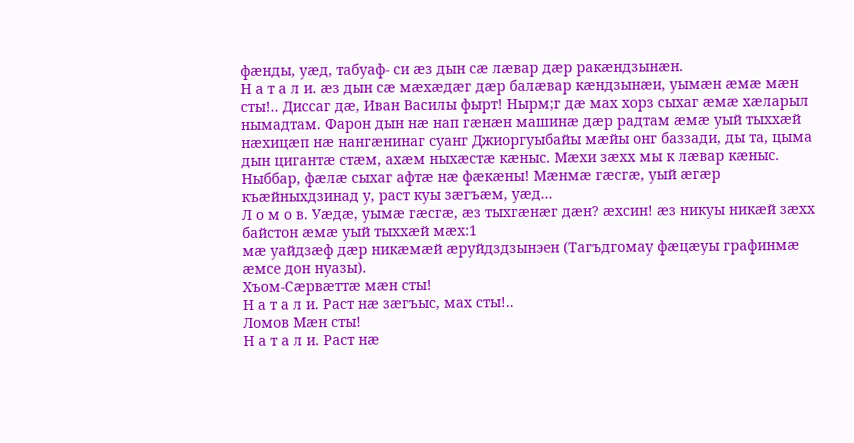фæнды, уæд, табуаф- си æз дын сæ лæвар дæр ракæндзынæн.
Н а т а л и. æз дын сæ мæхæдæг дæр балæвар кæндзынæи, уымæн æмæ мæн сты!.. Диссаг дæ, Иван Василы фырт! Нырм;г дæ мах хорз сыхаг æмæ хæларыл нымадтам. Фарон дын нæ нап гæнæн машинæ дæр радтам æмæ уый тыххæй нæхицæп нæ нангæнинаг суанг Джиоргуыбайы мæйы онг баззади, ды та, цыма дын цигантæ стæм, ахæм ныхæстæ кæныс. Мæхи зæхх мы к лæвар кæныс. Ныббар, фæлæ сыхаг афтæ нæ фæкæны! Мæнмæ гæсгæ, уый æгæр къæйныхдзинад у, раст куы зæгъæм, уæд...
Л о м о в. Уæдæ, уымæ гæсгæ, æз тыхгæнæг дæн? æхсин! æз никуы никæй зæхх байстон æмæ уый тыххæй мæх:1
мæ уайдзæф дæр никæмæй æруйдздзынэен (Тагъдгомау фæцæуы графинмæ æмсе дон нуазы).
Хъом-Сæрвæттæ мæн сты!
Н а т а л и. Раст нæ зæгъыс, мах сты!..
Ломов Мæн сты!
Н а т а л и. Раст нæ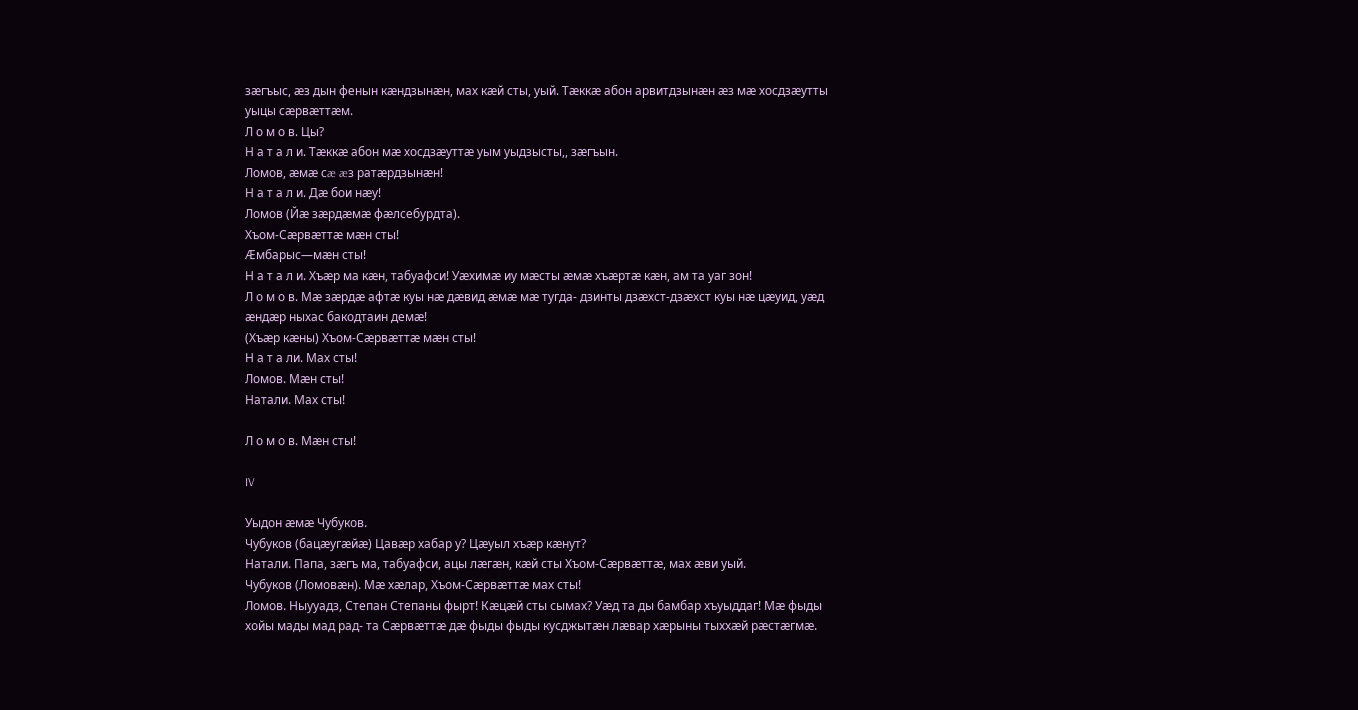зæгъыс, æз дын фенын кæндзынæн, мах кæй сты, уый. Тæккæ абон арвитдзынæн æз мæ хосдзæутты уыцы сæрвæттæм.
Л о м о в. Цы?
Н а т а л и. Тæккæ абон мæ хосдзæуттæ уым уыдзысты,, зæгъын.
Ломов, æмæ сæ æз ратæрдзынæн!
Н а т а л и. Дæ бои нæу!
Ломов (Йæ зæрдæмæ фæлсебурдта).
Хъом-Сæрвæттæ мæн сты!
Æмбарыс—мæн сты!
Н а т а л и. Хъæр ма кæн, табуафси! Уæхимæ иу мæсты æмæ хъæртæ кæн, ам та уаг зон!
Л о м о в. Мæ зæрдæ афтæ куы нæ дæвид æмæ мæ тугда- дзинты дзæхст-дзæхст куы нæ цæуид, уæд æндæр ныхас бакодтаин демæ!
(Хъæр кæны) Хъом-Сæрвæттæ мæн сты!
Н а т а ли. Мах сты!
Ломов. Мæн сты!
Натали. Мах сты!

Л о м о в. Мæн сты!

IV

Уыдон æмæ Чубуков.
Чубуков (бацæугæйæ) Цавæр хабар у? Цæуыл хъæр кæнут?
Натали. Папа, зæгъ ма, табуафси, ацы лæгæн, кæй сты Хъом-Сæрвæттæ, мах æви уый.
Чубуков (Ломовæн). Мæ хæлар, Хъом-Сæрвæттæ мах сты!
Ломов. Ныууадз, Степан Степаны фырт! Кæцæй сты сымах? Уæд та ды бамбар хъуыддаг! Мæ фыды хойы мады мад рад- та Сæрвæттæ дæ фыды фыды кусджытæн лæвар хæрыны тыххæй рæстæгмæ.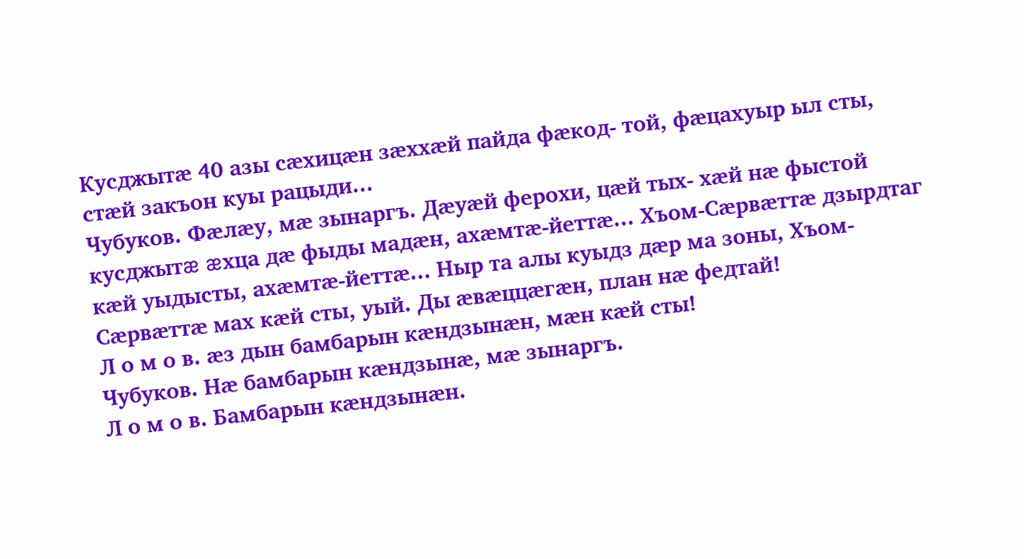Кусджытæ 40 азы сæхицæн зæххæй пайда фæкод- той, фæцахуыр ыл сты, стæй закъон куы рацыди...
Чубуков. Фæлæу, мæ зынаргъ. Дæуæй ферохи, цæй тых- хæй нæ фыстой кусджытæ æхца дæ фыды мадæн, ахæмтæ-йеттæ... Хъом-Сæрвæттæ дзырдтаг кæй уыдысты, ахæмтæ-йеттæ... Ныр та алы куыдз дæр ма зоны, Хъом-Сæрвæттæ мах кæй сты, уый. Ды æвæццæгæн, план нæ федтай!
Л о м о в. æз дын бамбарын кæндзынæн, мæн кæй сты!
Чубуков. Нæ бамбарын кæндзынæ, мæ зынаргъ.
Л о м о в. Бамбарын кæндзынæн.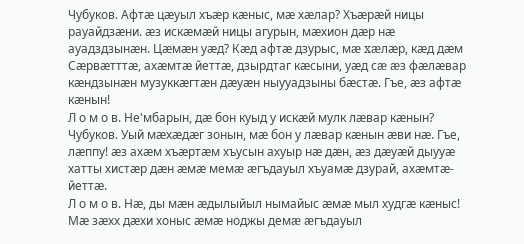Чубуков. Афтæ цæуыл хъæр кæныс, мæ хæлар? Xъæрæй ницы рауайдзæни. æз искæмæй ницы агурын, мæхион дæр нæ ауадздзынæн. Цæмæн уæд? Кæд афтæ дзурыс, мæ xæлæр, кæд дæм Сæрвæтттæ, ахæмтæ йеттæ, дзырдтаг кæсыни, уæд сæ æз фæлæвар кæндзынæн музуккæгтæн дæуæн ныууадзыны бæстæ. Гъе, æз афтæ кæнын!
Л о м о в. Не'мбарын, дæ бон куыд у искæй мулк лæвар кæнын?
Чубуков. Уый мæхæдæг зонын, мæ бон у лæвар кæнын æви нæ. Гъе, лæппу! æз ахæм хъæртæм хъусын ахуыр нæ дæн, æз дæуæй дыууæ хатты хистæр дæн æмæ мемæ æгъдауыл хъуамæ дзурай, ахæмтæ-йеттæ.
Л о м о в. Нæ, ды мæн æдылыйыл нымайыс æмæ мыл худгæ кæныс! Мæ зæхх дæхи хоныс æмæ ноджы демæ æгъдауыл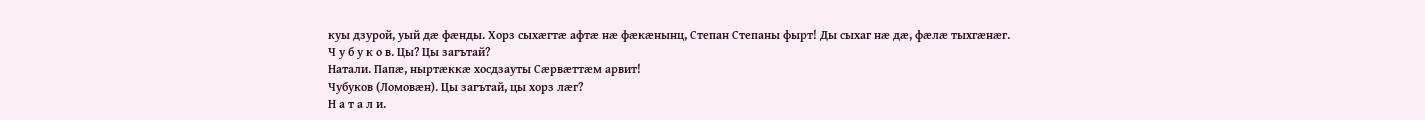куы дзурой, уый дæ фæнды. Хорз сыхæгтæ афтæ нæ фæкæнынц, Степан Степаны фырт! Ды сыхаг нæ дæ, фæлæ тыхгæнæг.
Ч у б у к о в. Цы? Цы загътай?
Натали. Папæ, ныртæккæ хосдзауты Сæрвæттæм apвит!
Чубуков (Ломовæн). Цы загътай, цы хорз лæг?
Н а т а л и.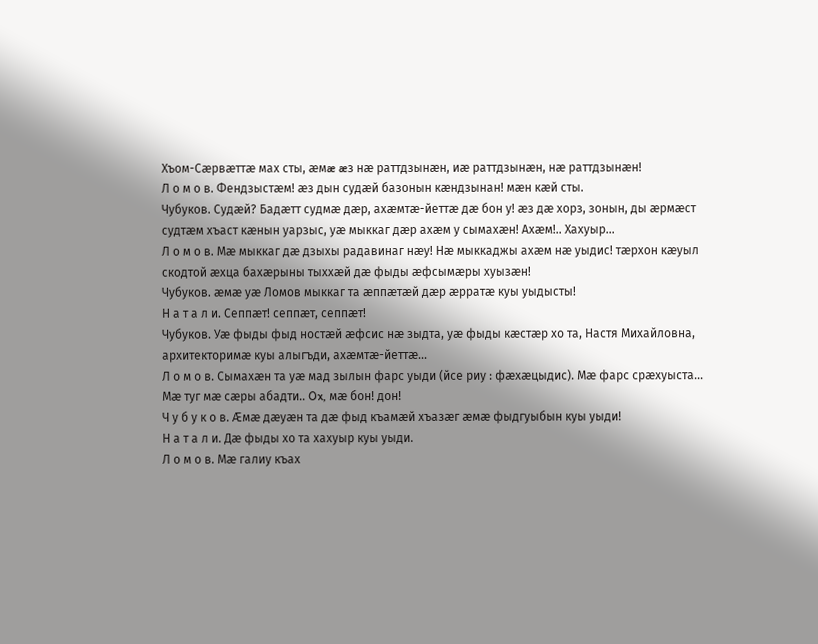Хъом-Сæрвæттæ мах сты, æмæ æз нæ раттдзынæн, иæ раттдзынæн, нæ раттдзынæн!
Л о м о в. Фендзыстæм! æз дын судæй базонын кæндзынан! мæн кæй сты.
Чубуков. Судæй? Бадæтт судмæ дæр, ахæмтæ-йеттæ дæ бон у! æз дæ хорз, зонын, ды æрмæст судтæм хъаст кæнын уарзыс, уæ мыккаг дæр ахæм у сымахæн! Ахæм!.. Хахуыр...
Л о м о в. Мæ мыккаг дæ дзыхы радавинаг нæу! Нæ мыккаджы ахæм нæ уыдис! тæрхон кæуыл скодтой æхца бахæрыны тыххæй дæ фыды æфсымæры хуызæн!
Чубуков. æмæ уæ Ломов мыккаг та æппæтæй дæр æрратæ куы уыдысты!
Н а т а л и. Сеппæт! сеппæт, сеппæт!
Чубуков. Уæ фыды фыд ностæй æфсис нæ зыдта, уæ фыды кæстæр хо та, Настя Михайловна, архитекторимæ куы алыгъди, ахæмтæ-йеттæ...
Л о м о в. Сымахæн та уæ мад зылын фарс уыди (йсе риу : фæхæцыдис). Мæ фарс срæхуыста... Мæ туг мæ сæры абадти.. Ox, мæ бон! дон!
Ч у б у к о в. Æмæ дæуæн та дæ фыд къамæй хъазæг æмæ фыдгуыбын куы уыди!
Н а т а л и. Дæ фыды хо та хахуыр куы уыди.
Л о м о в. Мæ галиу къах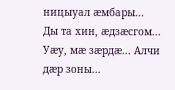ницыуал æмбары...
Ды та хин, æдзæсгом...
Уæу, мæ зæрдæ... Алчи дæр зоны...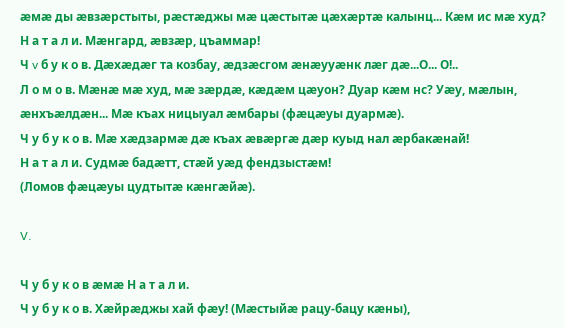æмæ ды æвзæрстыты, рæстæджы мæ цæстытæ цæхæртæ калынц... Кæм ис мæ худ?
Н а т а л и. Мæнгард, æвзæр, цъаммар!
Ч v б у к о в. Дæхæдæг та козбау, æдзæсгом æнæууæнк лæг дæ...О... О!..
Л о м о в. Мæнæ мæ худ, мæ зæрдæ, кæдæм цæуон? Дуар кæм нс? Уæу, мæлын, æнхъæлдæн... Мæ къах ницыуал æмбары (фæцæуы дуармæ).
Ч у б у к о в. Мæ хæдзармæ дæ къах æвæргæ дæр куыд нал æрбакæнай!
Н а т а л и. Судмæ бадæтт, стæй уæд фендзыстæм!
(Ломов фæцæуы цудтытæ кæнгæйæ).

V.

Ч у б у к о в æмæ Н а т а л и.
Ч у б у к о в. Хæйрæджы хай фæу! (Мæстыйæ рацу-бацу кæны),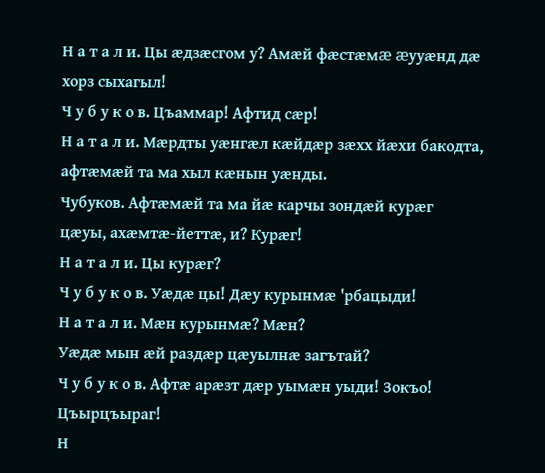Н а т а л и. Цы æдзæсгом у? Амæй фæстæмæ æууæнд дæ хорз сыхагыл!
Ч у б у к о в. Цъаммар! Афтид сæр!
Н а т а л и. Мæрдты уæнгæл кæйдæр зæхх йæхи бакодта, афтæмæй та ма хыл кæнын уæнды.
Чубуков. Афтæмæй та ма йæ карчы зондæй курæг цæуы, ахæмтæ-йеттæ, и? Курæг!
Н а т а л и. Цы курæг?
Ч у б у к о в. Уæдæ цы! Дæу курынмæ 'рбацыди!
Н а т а л и. Мæн курынмæ? Мæн?
Уæдæ мын æй раздæр цæуылнæ загътай?
Ч у б у к о в. Афтæ арæзт дæр уымæн уыди! Зокъо! Цъырцъыраг!
Н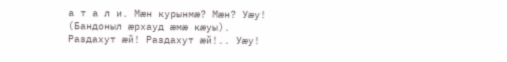а т а л и. Мæн курынмæ? Мæн? Уæу!
(Бандоныл æрхауд æмæ кæуы).
Раздахут æй! Раздахут æй!.. Уæу!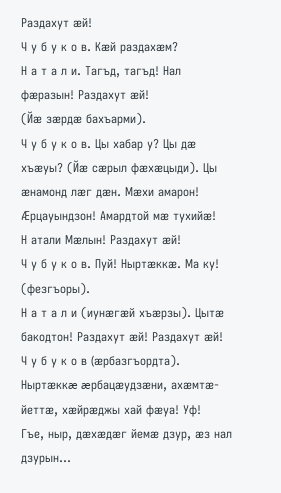Раздахут æй!
Ч у б у к о в. Кæй раздахæм?
Н а т а л и. Тагъд, тагъд! Нал фæразын! Раздахут æй!
(Йæ зæрдæ бахъарми).
Ч у б у к о в. Цы хабар у? Цы дæ хъæуы? (Йæ сæрыл фæхæцыди). Цы æнамонд лæг дæн. Мæхи амарон! Æрцауындзон! Амардтой мæ тухийæ!
Н атали Мæлын! Раздахут æй!
Ч у б у к о в. Пуй! Ныртæккæ. Ма ку! (фезгъоры).
Н а т а л и (иунæгæй хъæрзы). Цытæ бакодтон! Раздахут æй! Раздахут æй!
Ч у б у к о в (æрбазгъордта). Ныртæккæ æрбацæудзæни, ахæмтæ-йеттæ, хæйрæджы хай фæуа! Уф!
Гъе, ныр, дæхæдæг йемæ дзур, æз нал дзурын...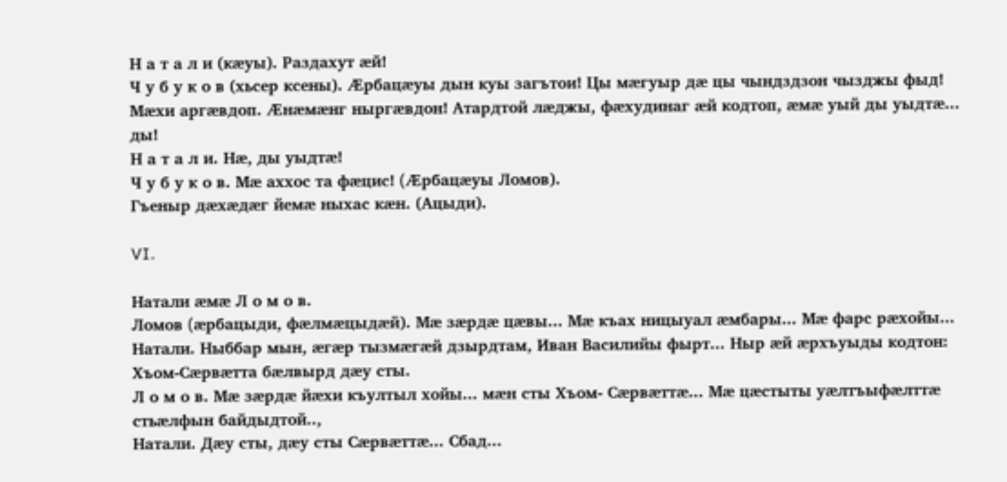Н а т а л и (кæуы). Раздахут æй!
Ч у б у к о в (хьсер ксены). Æрбацæуы дын куы загътои! Цы мæгуыр дæ цы чындздзон чызджы фыд! Мæхи аргæвдоп. Æнæмæнг ныргæвдон! Атардтой лæджы, фæхудинаг æй кодтоп, æмæ уый ды уыдтæ... ды!
Н а т а л и. Нæ, ды уыдтæ!
Ч у б у к о в. Мæ аххос та фæцис! (Æрбацæуы Ломов).
Гъеныр дæхæдæг йемæ ныхас кæн. (Ацыди).

VI.

Натали æмæ Л о м о в.
Ломов (æрбацыди, фæлмæцыдæй). Мæ зæрдæ цæвы... Мæ къах ницыуал æмбары... Мæ фарс рæхойы...
Натали. Ныббар мын, æгæр тызмæгæй дзырдтам, Иван Василийы фырт... Ныр æй æрхъуыды кодтон: Хъом-Сæрвæтта бæлвырд дæу сты.
Л о м о в. Мæ зæрдæ йæхи къултыл хойы... мæн сты Хъом- Сæрвæттæ... Мæ цæстыты уæлтъыфæлттæ стьæлфын байдыдтой..,
Натали. Дæу сты, дæу сты Сæрвæттæ... Сбад...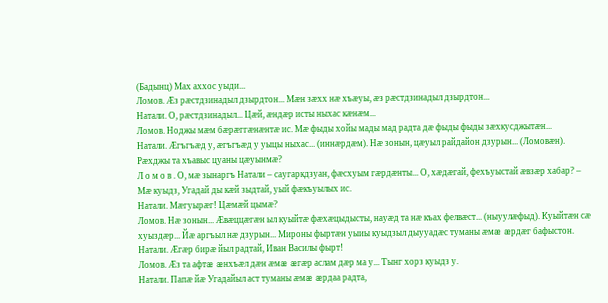(Бадынц) Мах аххос уыди...
Ломов. Æз рæстдзинадыл дзырдтон... Мæн зæхх нæ хъæуы, æз рæстдзинадыл дзырдтон...
Натали. О, рæстдзинадыл... Цæй, æндæр исты ныхас кæнæм...
Ломов. Ноджы мæм бæрæггæнæнтæ ис. Мæ фыды хойы мады мад радта дæ фыды фыды зæхкусджытæн...
Натали. Æгъгъæд у, æгъгъæд у уыцы ныхас... (иннæрдæм). Нæ зонын, цæуыл райдайон дзурын... (Ломовæн). Pæхджы та хъавыс цуаны цæуынмæ?
Л о м о в . О, мæ зынаргъ Натали – саугаркдзуан, фæсхуым гæрдæнты... О, хæдæгай, фехъуыстай æвзæр хабар? – Мæ куыдз, Угадай ды кæй зыдтай, уый фæкъуылых ис.
Натали. Мæгуырæг! Цæмæй цымæ?
Ломов. Нæ зонын... Æвæццæгæн ыл куыйтæ фæхæцыдысты, науæд та нæ къах фелвæст... (ныуулæфыд). Куыйтæн сæ хуыздæр... Йæ аргъыл нæ дзурын... Мироны фыртæн уыиы куыдзыл дыууадæс туманы æмæ æрдæг бафыстон.
Натали. Æгæр бирæ йыл радтай, Иван Василы фырт!
Ломов. Æз та афтæ æнхъæл дæн æмæ æгæр аслам дæр ма у... Тынг хорз куыдз у.
Натали. Папæ йæ Угадайыл аст туманы æмæ æрдаа радта,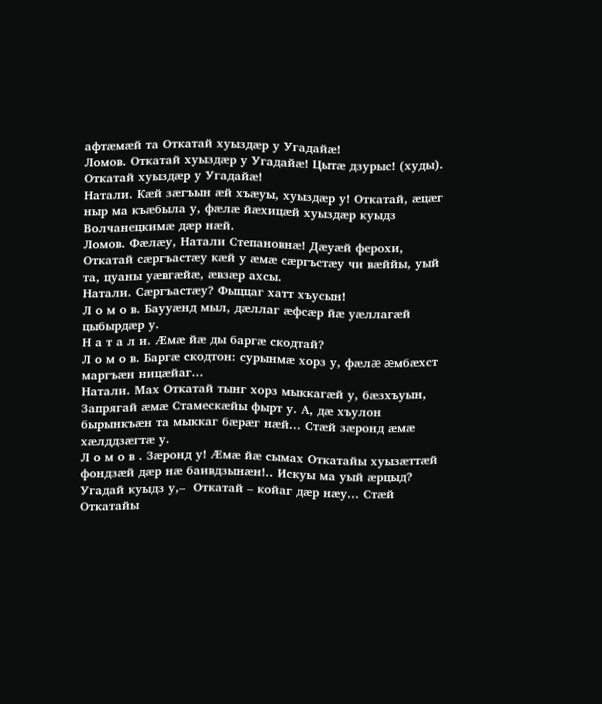афтæмæй та Откатай хуыздæр у Угадайæ!
Ломов. Откатай хуыздæр у Угадайæ! Цытæ дзурыс! (худы). Откатай хуыздæр у Угадайæ!
Натали. Кæй зæгъын æй хъæуы, хуыздæр у! Откатай, æцæг ныр ма къæбыла у, фæлæ йæхицæй хуыздæр куыдз Волчанецкимæ дæр нæй.
Ломов. Фæлæу, Натали Степановнæ! Дæуæй ферохи, Откатай сæргъастæу кæй у æмæ сæргъстæу чи вæййы, уый та, цуаны уæвгæйæ, æвзæр ахсы.
Натали. Сæргъастæу? Фыццаг хатт хъусын!
Л о м о в. Баууæнд мыл, дæллаг æфсæр йæ уæллагæй цыбырдæр у.
Н а т а л и. Æмæ йæ ды баргæ скодтай?
Л о м о в. Баргæ скодтон: сурынмæ хорз у, фæлæ æмбæхст маргъæн ницæйаг...
Натали. Мах Откатай тынг хорз мыккагæй у, бæзхъуын, Запрягай æмæ Стамескæйы фырт у. А, дæ хъулон бырынкъæн та мыккаг бæрæг нæй... Стæй зæронд æмæ хæлддзæгтæ у.
Л о м о в . Зæронд у! Æмæ йæ сымах Откатайы хуызæттæй фондзæй дæр нæ баивдзынæн!.. Искуы ма уый æрцыд? Угадай куыдз у,–  Откатай – койаг дæр нæу... Стæй Откатайы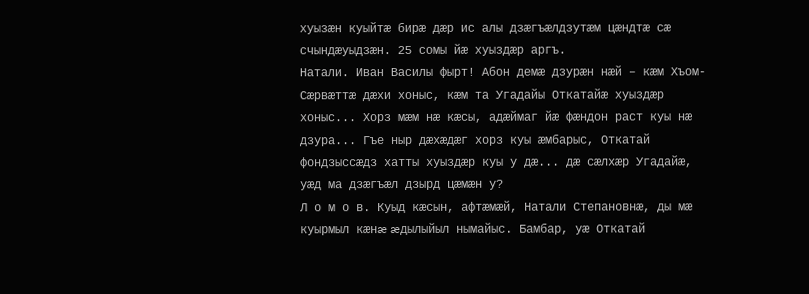хуызæн куыйтæ бирæ дæр ис алы дзæгъæлдзутæм цæндтæ сæ счындæуыдзæн. 25 сомы йæ хуыздæр аргъ.
Натали. Иван Василы фырт! Абон демæ дзурæн нæй – кæм Хъом-Сæрвæттæ дæхи хоныс, кæм та Угадайы Откатайæ хуыздæр хоныс... Хорз мæм нæ кæсы, адæймаг йæ фæндон раст куы нæ дзура... Гъе ныр дæхæдæг хорз куы æмбарыс, Откатай фондзыссæдз хатты хуыздæр куы у дæ... дæ сæлхæр Угадайæ, уæд ма дзæгъæл дзырд цæмæн у?
Л о м о в. Куыд кæсын, афтæмæй, Натали Степановнæ, ды мæ куырмыл кæнæ æдылыйыл нымайыс. Бамбар, уæ Откатай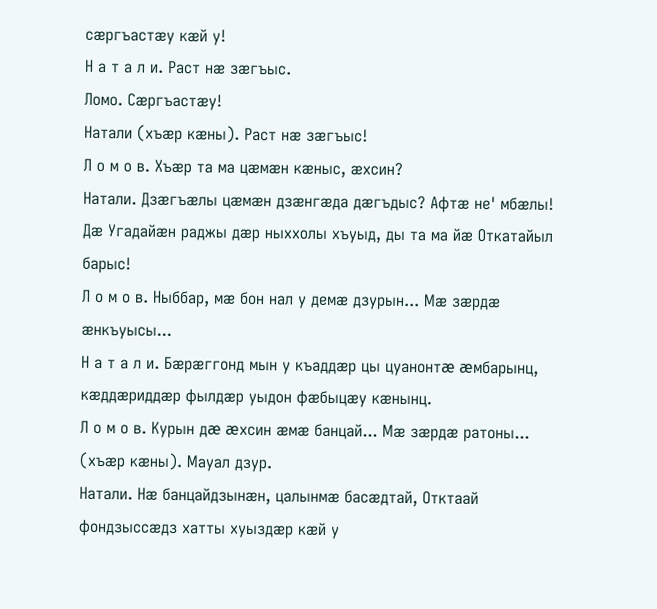сæргъастæу кæй у!
Н а т а л и. Раст нæ зæгъыс.
Ломо. Сæргъастæу!
Натали (хъæр кæны). Раст нæ зæгъыс!
Л о м о в. Хъæр та ма цæмæн кæныс, æхсин?
Натали. Дзæгъæлы цæмæн дзæнгæда дæгъдыс? Афтæ не' мбæлы! Дæ Угадайæн раджы дæр ныххолы хъуыд, ды та ма йæ Откатайыл барыс!
Л о м о в. Ныббар, мæ бон нал у демæ дзурын... Мæ зæрдæ æнкъуысы...
Н а т а л и. Бæрæггонд мын у къаддæр цы цуанонтæ æмбарынц, кæддæриддæр фылдæр уыдон фæбыцæу кæнынц.
Л о м о в. Курын дæ æхсин æмæ банцай... Мæ зæрдæ ратоны... (хъæр кæны). Мауал дзур.
Натали. Нæ банцайдзынæн, цалынмæ басæдтай, Отктаай фондзыссæдз хатты хуыздæр кæй у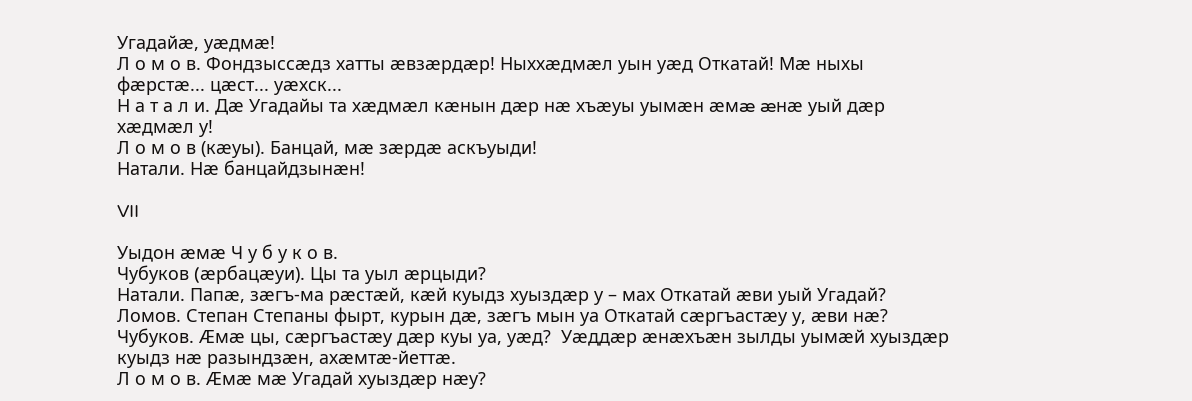Угадайæ, уæдмæ!
Л о м о в. Фондзыссæдз хатты æвзæрдæр! Ныххæдмæл уын уæд Откатай! Мæ ныхы фæрстæ... цæст... уæхск...
Н а т а л и. Дæ Угадайы та хæдмæл кæнын дæр нæ хъæуы уымæн æмæ æнæ уый дæр хæдмæл у!
Л о м о в (кæуы). Банцай, мæ зæрдæ аскъуыди!
Натали. Нæ банцайдзынæн!

VII

Уыдон æмæ Ч у б у к о в.
Чубуков (æрбацæуи). Цы та уыл æрцыди?
Натали. Папæ, зæгъ-ма рæстæй, кæй куыдз хуыздæр у – мах Откатай æви уый Угадай?
Ломов. Степан Степаны фырт, курын дæ, зæгъ мын уa Откатай сæргъастæу у, æви нæ?
Чубуков. Æмæ цы, сæргъастæу дæр куы уа, уæд?  Уæддæр æнæхъæн зылды уымæй хуыздæр куыдз нæ разындзæн, ахæмтæ-йеттæ.
Л о м о в. Æмæ мæ Угадай хуыздæр нæу?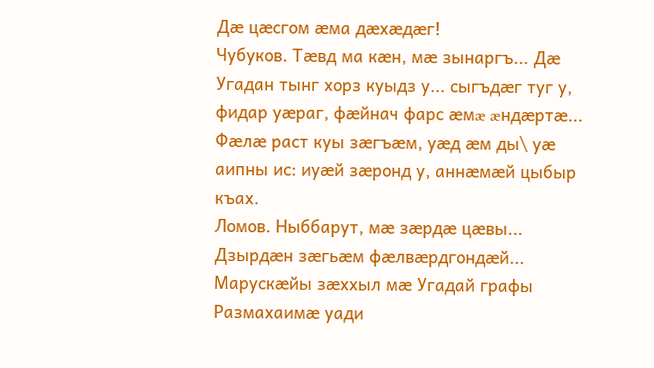Дæ цæсгом æма дæхæдæг!
Чубуков. Тæвд ма кæн, мæ зынаргъ... Дæ Угадан тынг хорз куыдз у... сыгъдæг туг у, фидар уæраг, фæйнач фарс æмæ æндæртæ... Фæлæ раст куы зæгъæм, уæд æм ды\ уæ аипны ис: иуæй зæронд у, аннæмæй цыбыр къах.
Ломов. Ныббарут, мæ зæрдæ цæвы... Дзырдæн зæгьæм фæлвæрдгондæй... Марускæйы зæххыл мæ Угадай графы Paзмахаимæ уади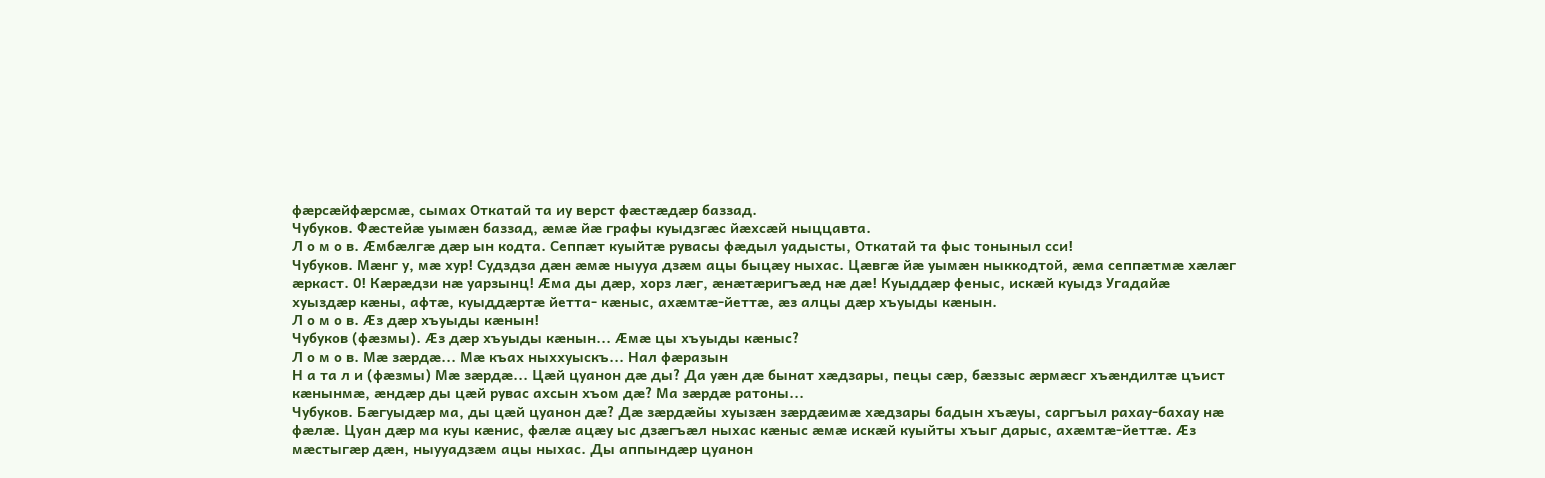фæрсæйфæрсмæ, сымах Откатай та иу верст фæстæдæр баззад.
Чубуков. Фæстейæ уымæн баззад, æмæ йæ графы куыдзгæс йæхсæй ныццавта.
Л о м о в. Æмбæлгæ дæр ын кодта. Сеппæт куыйтæ рувасы фæдыл уадысты, Откатай та фыс тоныныл сси!
Чубуков. Мæнг у, мæ хур! Судздза дæн æмæ ныууа дзæм ацы быцæу ныхас. Цæвгæ йæ уымæн ныккодтой, æма сеппæтмæ хæлæг æркаст. 0! Кæрæдзи нæ уарзынц! Æма ды дæр, хорз лæг, æнæтæригъæд нæ дæ! Куыддæр феныс, искæй куыдз Угадайæ хуыздæр кæны, афтæ, куыддæртæ йетта- кæныс, ахæмтæ-йеттæ, æз алцы дæр хъуыды кæнын.
Л о м о в. Æз дæр хъуыды кæнын!
Чубуков (фæзмы). Æз дæр хъуыды кæнын... Æмæ цы хъуыды кæныс?
Л о м о в. Мæ зæрдæ... Мæ къах ныххуыскъ... Нал фæразын
Н а та л и (фæзмы) Мæ зæрдæ... Цæй цуанон дæ ды? Да уæн дæ бынат хæдзары, пецы сæр, бæззыс æрмæсг хъæндилтæ цъист кæнынмæ, æндæр ды цæй рувас ахсын хъом дæ? Ма зæрдæ ратоны...
Чубуков. Бæгуыдæр ма, ды цæй цуанон дæ? Дæ зæрдæйы хуызæн зæрдæимæ хæдзары бадын хъæуы, саргъыл рахау-бахау нæ фæлæ. Цуан дæр ма куы кæнис, фæлæ ацæу ыc дзæгъæл ныхас кæныс æмæ искæй куыйты хъыг дарыс, ахæмтæ-йеттæ. Æз мæстыгæр дæн, ныууадзæм ацы ныхас. Ды аппындæр цуанон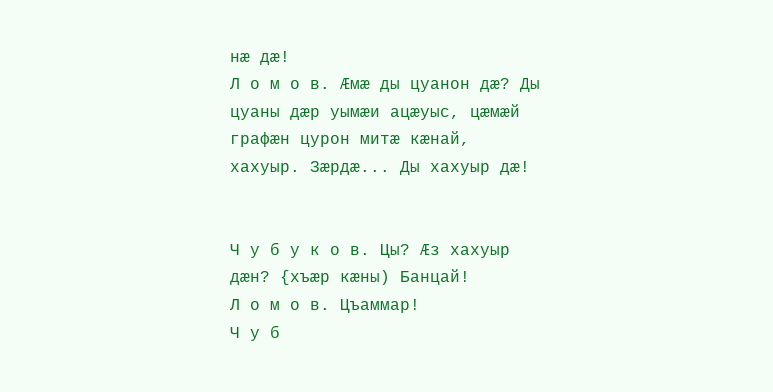нæ дæ!
Л о м о в. Æмæ ды цуанон дæ? Ды цуаны дæр уымæи ацæуыс, цæмæй графæн цурон митæ кæнай, хахуыр. Зæрдæ... Ды хахуыр дæ!


Ч у б у к о в. Цы? Æз хахуыр дæн? {хъæр кæны) Банцай!
Л о м о в. Цъаммар!
Ч у б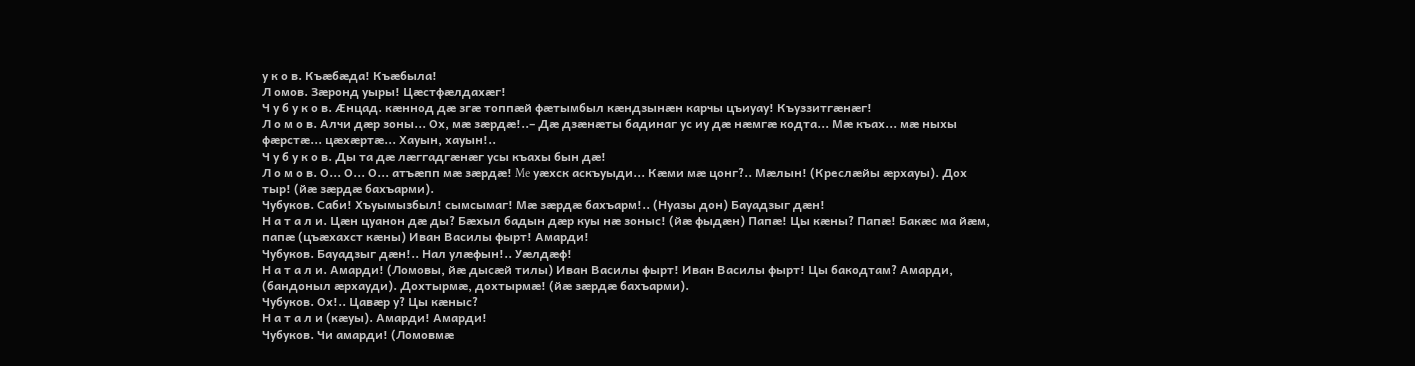у к о в. Къæбæда! Къæбыла!
Л омов. Зæронд уыры! Цæстфæлдахæг!
Ч у б у к о в. Æнцад. кæннод дæ згæ топпæй фæтымбыл кæндзынæн карчы цъиуау! Къуззитгæнæг!
Л о м о в. Алчи дæр зоны... Ох, мæ зæрдæ!..– Дæ дзæнæты бадинаг ус иу дæ нæмгæ кодта... Мæ къах... мæ ныхы фæрстæ... цæхæртæ... Хауын, хауын!..
Ч у б у к о в. Ды та дæ лæггадгæнæг усы къахы бын дæ!
Л о м о в. О... О... О... атъæпп мæ зæрдæ! Me уæхск acкъуыди... Кæми мæ цонг?.. Мæлын! (Креслæйы æрхауы). Дох тыр! (йæ зæрдæ бахъарми).
Чубуков. Саби! Хъуымызбыл! сымсымаг! Мæ зæрдæ бахъарм!.. (Нуазы дон) Бауадзыг дæн!
Н а т а л и. Цæн цуанон дæ ды? Бæхыл бадын дæр куы нæ зоныс! (йæ фыдæн) Папæ! Цы кæны? Папæ! Бакæс ма йæм, папæ (цъæхахст кæны) Иван Василы фырт! Амарди!
Чубуков. Бауадзыг дæн!.. Нал улæфын!.. Уæлдæф!
Н а т а л и. Амарди! (Ломовы, йæ дысæй тилы) Иван Василы фырт! Иван Василы фырт! Цы бакодтам? Амарди, (бандоныл æрхауди). Дохтырмæ, дохтырмæ! (йæ зæрдæ бахъарми).
Чубуков. Ох!.. Цавæр у? Цы кæныс?
Н а т а л и (кæуы). Амарди! Амарди!
Чубуков. Чи амарди! (Ломовмæ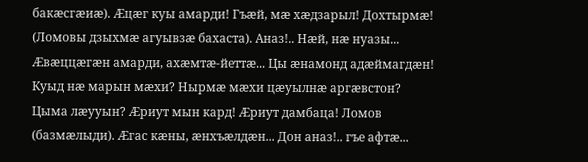бакæсгæиæ). Æцæг куы амарди! Гъæй, мæ хæдзарыл! Дохтырмæ! (Ломовы дзыхмæ агуывзæ бахаста). Аназ!.. Нæй, нæ нуазы... Æвæццæгæн амарди, ахæмтæ-йеттæ... Цы æнамонд адæймагдæн! Куыд нæ марын мæхи? Нырмæ мæхи цæуылнæ аргæвстон? Цыма лæууын? Æриут мын кард! Æриут дамбаца! Ломов (базмæлыди). Æгас кæны, æнхъæлдæн... Дон аназ!.. гъе афтæ...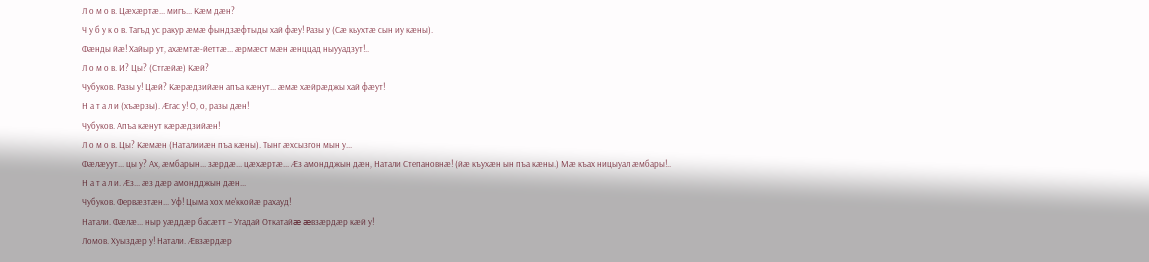Л о м о в. Цæхæртæ... мигъ... Кæм дæн?
Ч у б у к о в. Тагъд ус ракур æмæ фындзæфтыды хай фæу! Разы у (Сæ кьухтæ сын иу кæны).
Фæнды йæ! Хайыр ут, ахæмтæ-йеттæ... æрмæст мæн æнццад ныууадзут!..
Л о м о в. И? Цы? (Стгæйæ) Кæй?
Чубуков. Разы у! Цæй? Кæрæдзийæн апъа кæнут... æмæ хæйрæджы хай фæут!
Н а т а л и (хъæрзы). Æгас у! О, о, разы дæн!
Чубуков. Апъа кæнут кæрæдзийæн!
Л о м о в. Цы? Кæмæн (Наталииæн пъа кæны). Тынг æхсызгон мын у...
Фæлæуут... цы у? Ах, æмбарын... зæрдæ... цæхæртæ... Æз амондджын дæн, Натали Степановнæ! (йæ къухæн ын пъа кæны.) Мæ къах ницыуал æмбары!..
Н а т а л и. Æз... æз дæр амондджын дæн...
Чубуков. Фервæзтæн... Уф! Цыма хох ме'ккойæ рахауд!
Натали. Фæлæ... ныр уæддæр басæтт – Угадай Откатайæ æвзæрдæр кæй у!
Ломов. Хуыздæр у! Натали. Æвзæрдæр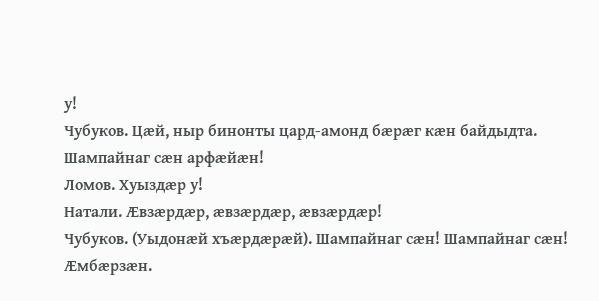у!
Чубуков. Цæй, ныр бинонты цард-амонд бæрæг кæн байдыдта.
Шампайнаг сæн арфæйæн!
Ломов. Хуыздæр у!
Натали. Æвзæрдæр, æвзæрдæр, æвзæрдæр!
Чубуков. (Уыдонæй хъæрдæрæй). Шампайнаг сæн! Шампайнаг сæн!
Æмбæрзæн.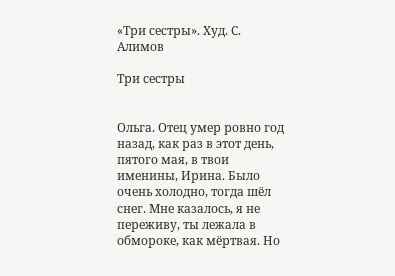«Три сестры». Худ. С. Алимов

Три сестры


Ольга. Отец умер ровно год назад, как раз в этот день, пятого мая, в твои именины, Ирина. Было очень холодно, тогда шёл снег. Мне казалось, я не переживу, ты лежала в обмороке, как мёртвая. Но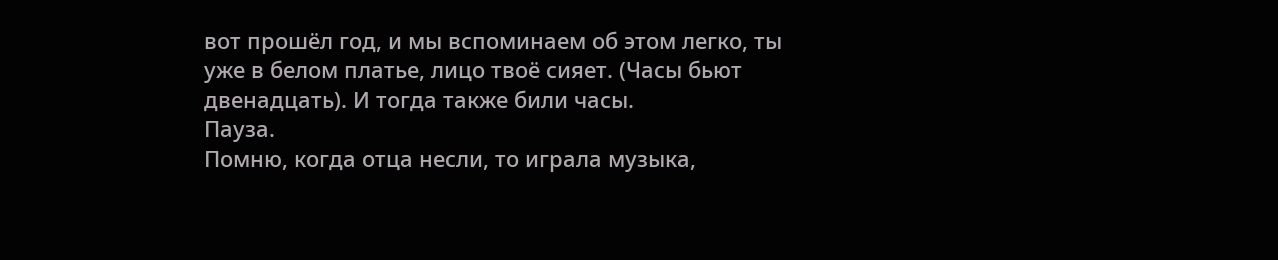вот прошёл год, и мы вспоминаем об этом легко, ты уже в белом платье, лицо твоё сияет. (Часы бьют двенадцать). И тогда также били часы.
Пауза.
Помню, когда отца несли, то играла музыка,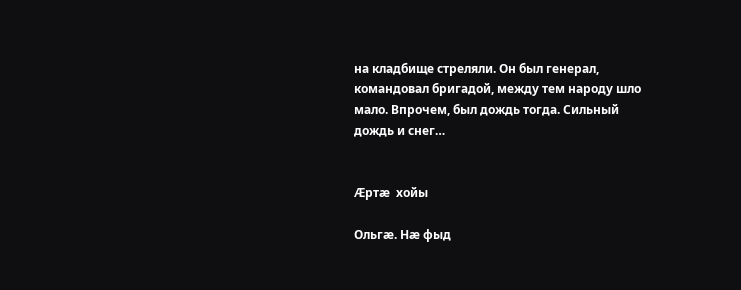на кладбище стреляли. Он был генерал, командовал бригадой, между тем народу шло мало. Впрочем, был дождь тогда. Сильный дождь и снег…


Æртæ  хойы

Ольгæ. Нæ фыд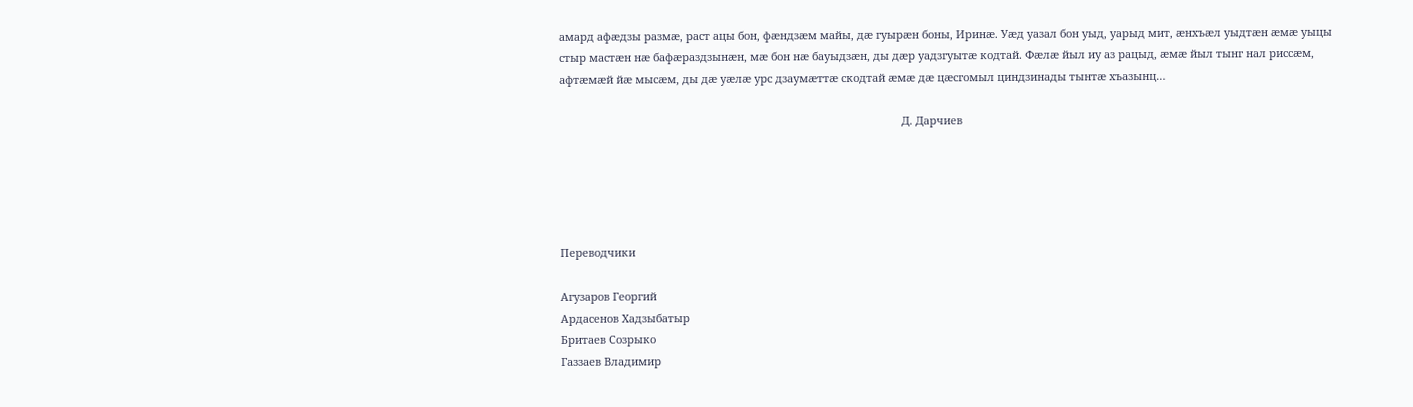амард афæдзы размæ, раст ацы бон, фæндзæм майы, дæ гуырæн боны, Иринæ. Уæд уазал бон уыд, уарыд мит, æнхъæл уыдтæн æмæ уыцы стыр мастæн нæ бафæраздзынæн, мæ бон нæ бауыдзæн, ды дæр уадзгуытæ кодтай. Фæлæ йыл иу аз рацыд, æмæ йыл тынг нал риссæм, афтæмæй йæ мысæм, ды дæ уæлæ урс дзаумæттæ скодтай æмæ дæ цæсгомыл циндзинады тынтæ хъазынц…

                                                                                                                  Д. Дарчиев





Переводчики

Агузаров Георгий
Ардасенов Хадзыбатыр
Бритаев Созрыко
Газзаев Владимир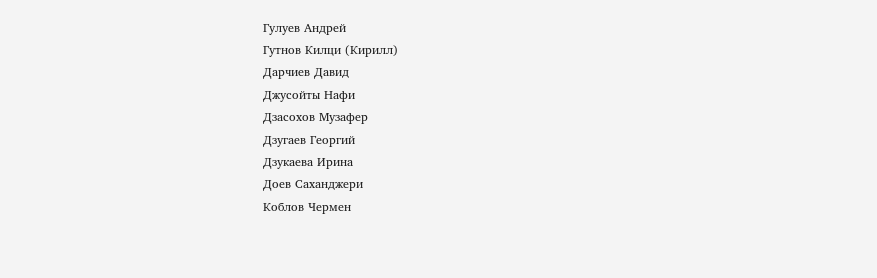Гулуев Андрей
Гутнов Килци (Кирилл)
Дарчиев Давид
Джусойты Нафи
Дзасохов Музафер
Дзугаев Георгий
Дзукаева Ирина
Доев Саханджери
Коблов Чермен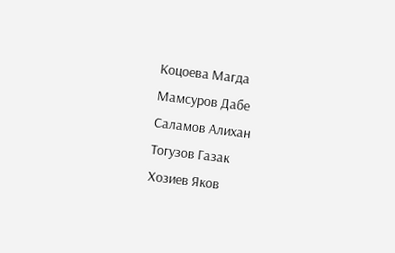Коцоева Магда
Мамсуров Дабе
Саламов Алихан
Тогузов Газак
Хозиев Яков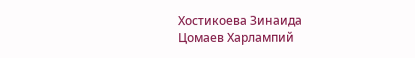Хостикоева Зинаида
Цомаев Харлампий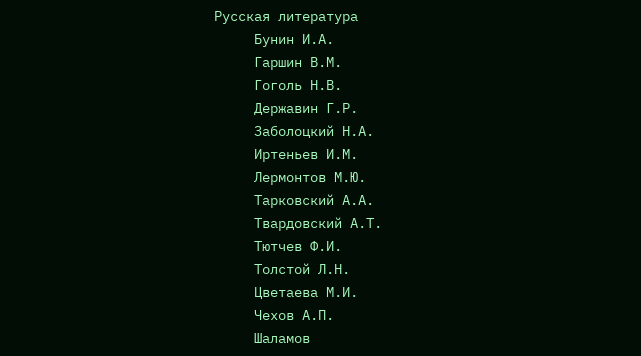Русская литература
     Бунин И.А.
     Гаршин В.М.
     Гоголь Н.В.
     Державин Г.Р.
     Заболоцкий Н.А.
     Иртеньев И.М.
     Лермонтов М.Ю.
     Тарковский А.А.
     Твардовский А.Т.
     Тютчев Ф.И.
     Толстой Л.Н.
     Цветаева М.И.
     Чехов А.П.
     Шаламов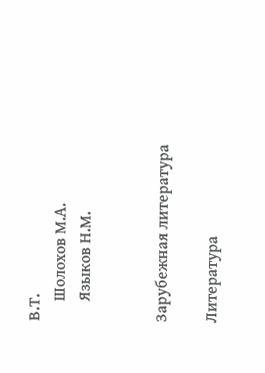В.Т.
     Шолохов М.А.
     Языков Н.М.


Зарубежная литература

Литература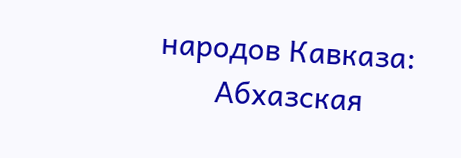народов Кавказа:
       Абхазская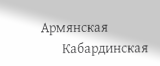Армянская
       Кабардинская